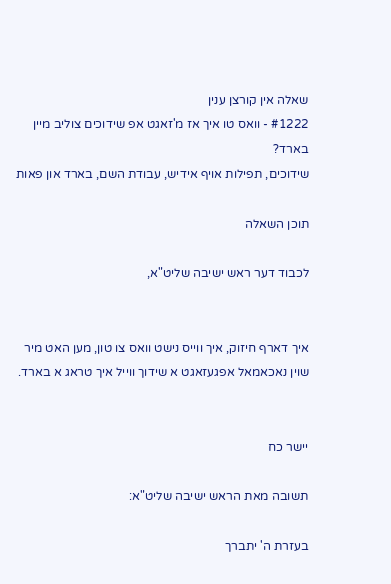שאלה אין קורצן ענין
#1222 - וואס טו איך אז מ'זאגט אפ שידוכים צוליב מיין בארד?
שידוכים, תפילות אויף אידיש, עבודת השם, בארד און פאות

תוכן השאלה

לכבוד דער ראש ישיבה שליט"א,


איך דארף חיזוק, איך ווייס נישט וואס צו טון, מען האט מיר שוין נאכאמאל אפגעזאגט א שידוך ווייל איך טראג א בארד.


יישר כח

תשובה מאת הראש ישיבה שליט"א:

בעזרת ה' יתברך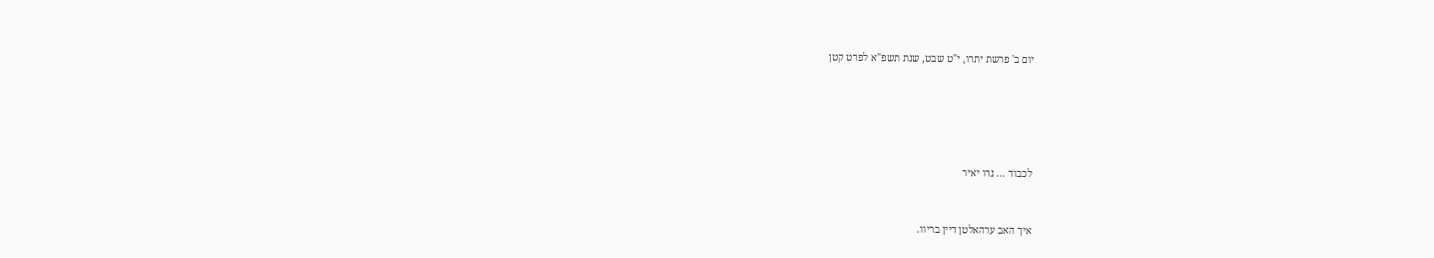יום ב' פרשת יתרו, י"ט שבט, שנת תשפ"א לפרט קטן





לכבוד ... נרו יאיר


איך האב ערהאלטן דיין בריוו.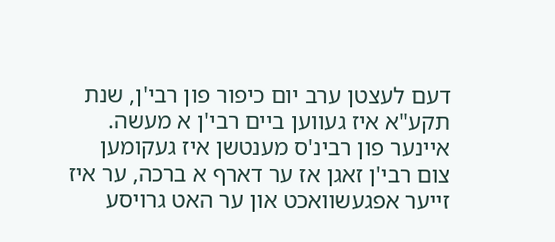דעם לעצטן ערב יום כיפור פון רבי'ן, שנת תקע"א איז געווען ביים רבי'ן א מעשה. איינער פון רבינ'ס מענטשן איז געקומען צום רבי'ן זאגן אז ער דארף א ברכה, ער איז זייער אפגעשוואכט און ער האט גרויסע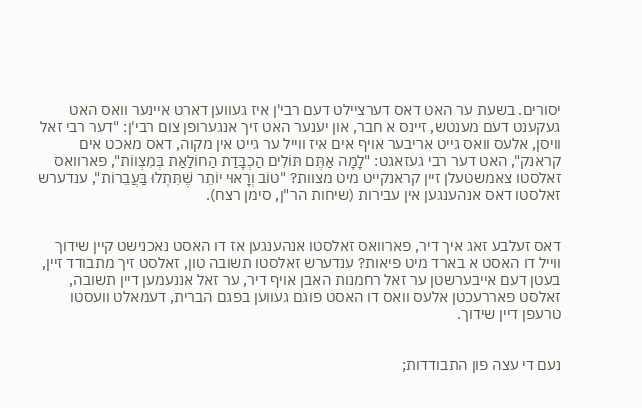יסורים. בשעת ער האט דאס דערציילט דעם רבי'ן איז געווען דארט איינער וואס האט געקענט דעם מענטש, זיינס א חבר, און יענער האט זיך אנגערופן צום רבי'ן: "דער רבי זאל וויסן, אלעס וואס גייט אריבער אויף אים איז ווייל ער גייט אין מקוה, דאס מאכט אים קראנק", האט דער רבי געזאגט: "לָמָה אַתֶּם תּוֹלִים הַכְבָּדַת הַחוֹלַאַת בְּמִצְווֹת", פארוואס זאלסטו צאמשטעלן זיין קראנקייט מיט מצוות? "טוֹב וְרָאוּי יוֹתֵר שֶׁתִּתְלוּ בַּעֲבֵרוֹת", ענדערש זאלסטו דאס אנהענגען אין עבירות (שיחות הר"ן, סימן רצח).


דאס זעלבע זאג איך דיר, פארוואס זאלסטו אנהענגען אז דו האסט נאכנישט קיין שידוך ווייל דו האסט א בארד מיט פיאות? ענדערש זאלסטו תשובה טון, זאלסט זיך מתבודד זיין, בעטן דעם אייבערשטן ער זאל רחמנות האבן אויף דיר, ער זאל אננעמען דיין תשובה, זאלסט פאררעכטן אלעס וואס דו האסט פוגם געווען בפגם הברית, דעמאלט וועסטו טרעפן דיין שידוך.


נעם די עצה פון התבודדות;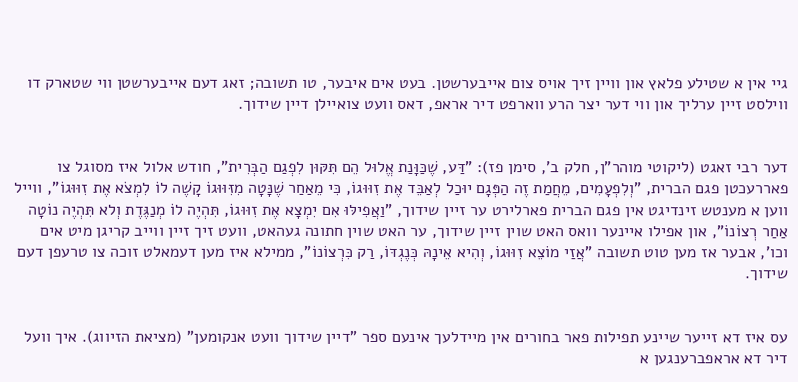גיי אין א שטילע פלאץ און וויין זיך אויס צום אייבערשטן. בעט אים איבער, טו תשובה; זאג דעם אייבערשטן ווי שטארק דו ווילסט זיין ערליך און ווי דער יצר הרע ווארפט דיר אראפ, דאס וועט צואיילן דיין שידוך.


דער רבי זאגט (ליקוטי מוהר"ן, חלק ב', סימן פז): "דַּע, שֶׁכַּוָּנַת אֱלוּל הֵם תִּקּוּן לִפְגַם הַבְּרִית", חודש אלול איז מסוגל צו פאררעכטן פגם הברית, "וְלִפְעָמִים, מֵחֲמַת זֶה הַפְּגָם יוּכַל לְאַבֵּד אֶת זִוּוּגוֹ, כִּי מֵאַחַר שֶׁנָּטָה מִזִּוּוּגוֹ קָשֶׁה לוֹ לִמְצֹא אֶת זִוּוּגוֹ", ווייל ווען א מענטש זינדיגט אין פגם הברית פארלירט ער זיין שידוך, "וַאֲפִילּוּ אִם יִמְצָא אֶת זִוּוּגוֹ, תִּהְיֶה לוֹ מְנַגֶּדֶת וְלא תִּהְיֶה נוֹטָה אַחַר רְצוֹנוֹ", און אפילו איינער וואס האט שוין זיין שידוך, ער האט שוין חתונה געהאט, וועט זיך זיין ווייב קריגן מיט אים וכו', אבער אז מען טוט תשובה "אֲזַי מוֹצֵא זִוּוּגוֹ, וְהִיא אֵינָהּ כְּנֶגְדּוֹ, רַק כִּרְצוֹנוֹ", ממילא איז מען דעמאלט זוכה צו טרעפן דעם שידוך.


עס איז דא זייער שיינע תפילות פאר בחורים אין מיידלעך אינעם ספר "דיין שידוך וועט אנקומען" (מציאת הזיווג). איך וועל דיר דא אראפברענגען א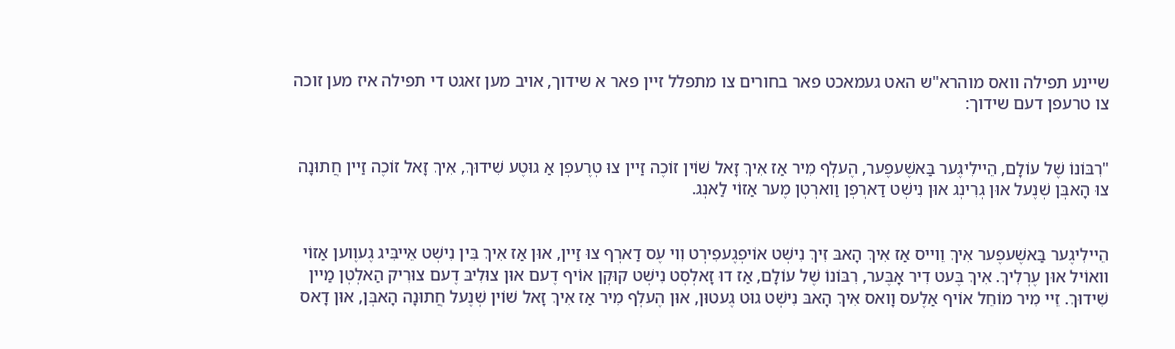שיינע תפילה וואס מוהרא"ש האט געמאכט פאר בחורים צו מתפלל זיין פאר א שידוך, אויב מען זאגט די תפילה איז מען זוכה צו טרעפן דעם שידוך:


"רִבּוֹנוֹ שֶׁל עוֹלָם, הֵיילִיגֶער בַּאשֶׁעפֶער, הֶעלְף מִיר אַז אִיךְ זָאל שׁוֹין זוֹכֶה זַיין צוּ טְרֶעפְן אַ גוּטֶע שִׁידוּךְ, אִיךְ זָאל זוֹכֶה זַיין חֲתוּנָה צוּ הָאבְּן שְׁנֶעל אוּן גְרִינְג אוּן נִישְׁט דַארְפְן וַוארְטְן מֶער אַזוֹי לַאנְג.


הֵיילִיגֶער בַּאשֶׁעפֶער אִיךְ וֵוייס אַז אִיךְ הָאבּ זִיךְ נִישְׁט אוֹיפְגֶעפִירְט וִוי עֶס דַארְף צוּ זַיין, אוּן אַז אִיךְ בִּין נִישְׁט אֵייבִּיג גֶעוֶוען אַזוֹי וואוֹיל אוּן עֶרְלִיךְ. אִיךְ בֶּעט דִיר אָבֶּער, רִבּוֹנוֹ שֶׁל עוֹלָם, אַז דוּ זָאלְסְט נִישְׁט קוּקְן אוֹיף דֶעם אוּן צוּלִיבּ דֶעם צוּרִיק הַאלְטְן מַיין שִׁידוּךְ. זֵיי מִיר מוֹחֵל אוֹיף אַלֶעס וָואס אִיךְ הָאבּ נִישְׁט גוּט גֶעטוּן, אוּן הֶעלְף מִיר אַז אִיךְ זָאל שׁוֹין שְׁנֶעל חֲתוּנָה הָאבְּן, אוּן דָאס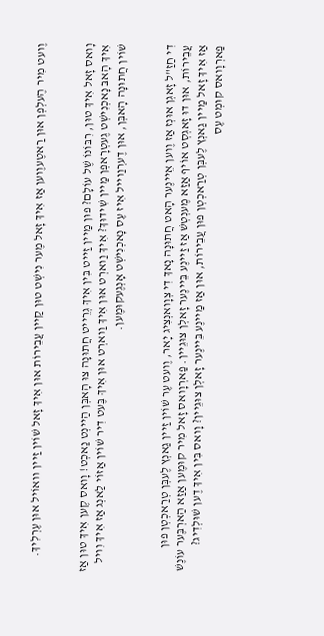וֶועט מִיר הֶעלְפְן אוּן רַאטֶעוֶוען אַז אִיךְ זָאל מֶער נִישְׁט טוּן קַיין עֲבֵירוֹת אוּן אִיךְ זָאל שׁוֹין זַיין וואוֹיל אוּן עֶרְלִיךְ.


וָואס זָאל אִיךְ טוּן, רִבּוֹנוֹ שֶׁל עוֹלָם? פוּן מַיין זַייט בִּין אִיךְ גְרֵייט חֲתוּנָה צוּ הָאבְּן הַיינְט נַאכְט! וָואס קֶען אִיךְ טוּן אַז אִיךְ הָאבּ נָאכְנִישְׁט גֶעטְרָאפְן מַיין שִׁידוּךְ? אִיךְ וַוארְט אוּן אִיךְ וַוארְט אוּן אִיךְ בֶּעט דִיר שׁוֹין אַזוֹי לַאנְג אַז אִיךְ וִויל שׁוֹין חֲתוּנָה הָאבְּן, אוּן דֶערְוַוייל אִיז עֶס נָאכְנִישְׁט אָנְגֶעקוּמֶען.


דִי חַזַ"ל זָאגְן אוּנְז אַז וֶוען אֵיינֶער הָאט חֲתוּנָה נָאךְ דִי צְוָואנְצִיג יָאר, וֶועט עֶר שׁוֹין זַיין גַאנְץ לֶעבְּן טְרַאכְטְן פוּן עֲבֵירוֹת, אוּן דוּ זָאגְסְט אוֹיף אַזַא מֶענְטְשׁ אַז זַיינֶע בֵּיינֶער זָאלְן צוּגֵיין. פַארְוָואס זָאל מִיר קוּמֶען אַזַא הַארְבֶּער עוֹנֶשׁ אַז אִיךְ זָאל מַיין גַאנְץ לֶעבְּן טְרַאכְטְן פוּן עֲבֵירוֹת, אוּן אַז מַיינֶע בֵּיינֶער זָאלְן צוּגֵיין? וָואס בִּין אִיךְ דֶען שׁוּלְדִיג? פַארְוָואס קוּמְט עֶס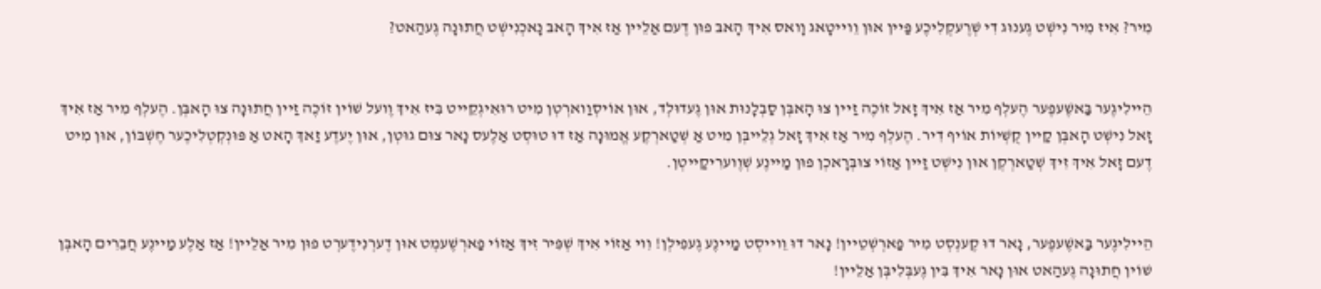מִיר? אִיז מִיר נִישְׁט גֶענוּג דִי שְׁרֶעקְלִיכֶע פַּיין אוּן וֵוייטָאג וָואס אִיךְ הָאבּ פוּן דֶעם אַלֵיין אַז אִיךְ הָאבּ נָאכְנִישְׁט חֲתוּנָה גֶעהַאט?


הֵיילִיגֶער בַּאשֶׁעפֶער הֶעלְף מִיר אַז אִיךְ זָאל זוֹכֶה זַיין צוּ הָאבְּן סַבְלָנוּת אוּן גֶעדוּלְד, אוּן אוֹיסְוַוארְטְן מִיט רוּאִיגְקֵייט בִּיז אִיךְ וֶועל שׁוֹין זוֹכֶה זַיין חֲתוּנָה צוּ הָאבְּן. הֶעלְף מִיר אַז אִיךְ זָאל נִישְׁט הָאבְּן קַיין קֻשְׁיוֹת אוֹיף דִיר. הֶעלְף מִיר אַז אִיךְ זָאל גְלֵייבְּן מִיט אַ שְׁטַארְקֶע אֱמוּנָה אַז דוּ טוּסְט אַלֶעס נָאר צוּם גוּטְן, אוּן יֶעדֶע זַאךְ הָאט אַ פּוּנְקְטְלִיכֶער חֶשְׁבּוֹן, אוּן מִיט דֶעם זָאל אִיךְ זִיךְ שְׁטַארְקְן אוּן נִישְׁט זַיין אַזוֹי צוּבְּרָאכְן פוּן מַיינֶע שְׁוֶוערִיקַייטְן.


הֵיילִיגֶער בַּאשֶׁעפֶער, נָאר דוּ קֶענְסְט מִיר פַארְשְׁטֵיין! נָאר דוּ וֵוייסְט מַיינֶע גֶעפִילְן! וִוי אַזוֹי אִיךְ שְׁפִּיר זִיךְ אַזוֹי פַארְשֶׁעמְט אוּן דֶערְנִידֶערְט פוּן מִיר אַלֵיין! אַז אַלֶע מַיינֶע חֲבֵרִים הָאבְּן שׁוֹין חֲתוּנָה גֶעהַאט אוּן נָאר אִיךְ בִּין גֶעבְּלִיבְּן אַלֵיין!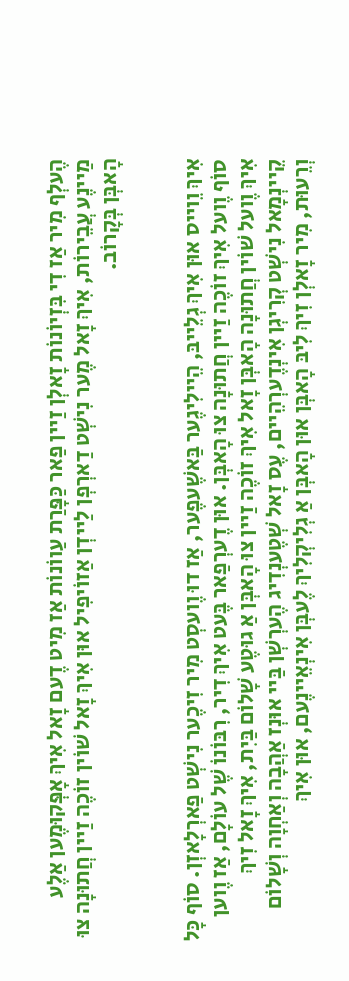הֶעלְף מִיר אַז דִי בִּזְיוֹנוֹת זָאלְן זַיין פַאר כַּפָּרַת עַווֹנוֹת אַז מִיט דֶעם זָאל אִיךְ אָפְּקוּמֶען אַלֶע מַיינֶע עֲבֵירוֹת, אִיךְ זָאל מֶער נִישְׁט דַארְפְן לַיידְן אַזוֹיפִיל אוּן אִיךְ זָאל שׁוֹין זוֹכֶה זַיין חֲתוּנָה צוּ הָאבְּן בְּקָרוֹב.


אִיךְ וֵוייס אוּן אִיךְ גְלֵייבּ, הֵיילִיגֶער בַּאשֶׁעפֶער, אַז דוּ וֶועסְט מִיר זִיכֶער נִישְׁט פַארְלָאזְן. סוֹף כָּל סוֹף וֶועל אִיךְ זוֹכֶה זַיין חֲתוּנָה צוּ הָאבְּן. אוּן דֶערְפַאר בֶּעט אִיךְ דִיר, רִבּוֹנוֹ שֶׁל עוֹלָם, אַז וֶוען אִיךְ וֶועל שׁוֹין חֲתוּנָה הָאבְּן זָאל אִיךְ זוֹכֶה זַיין צוּ הָאבְּן אַ גוּטֶע שָׁלוֹם בַּיִת, אִיךְ זָאל זִיךְ קֵיינְמָאל נִישְׁט קְרִיגְן אִינְדֶערְהֵיים, עֶס זָאל שְׁטֶענְדִיג הֶערְשְׁן בַּיי אוּנְז אַהֲבָה וְאַחְוָה וְשָׁלוֹם וְרֵעוּת, מִיר זָאלְן זִיךְ לִיבּ הָאבְּן אוּן הָאבְּן אַ גְלִיקְלִיךְ לֶעבְּן אִינְאֵיינֶעם, אוּן אִיךְ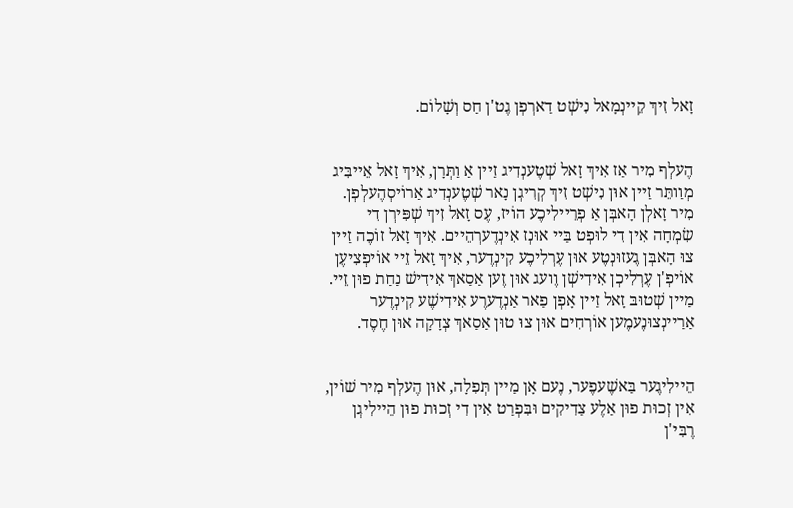זָאל זִיךְ קֵיינְמָאל נִישְׁט דַארְפְן גֶט'ן חַס וְשָׁלוֹם.


הֶעלְף מִיר אַז אִיךְ זָאל שְׁטֶענְדִיג זַיין אַ וַתְּרָן, אִיךְ זָאל אֵייבִּיג מְוַותֵּר זַיין אוּן נִישְׁט זִיךְ קְרִיגְן נָאר שְׁטֶענְדִיג אַרוֹיסְהֶעלְפְן. מִיר זָאלְן הָאבְּן אַ פְרֵיילִיכֶע הוֹיז, עֶס זָאל זִיךְ שְׁפִּירְן דִי שִׂמְחָה אִין דִי לוּפְט בַּיי אוּנְז אִינְדֶערְהֵיים. אִיךְ זָאל זוֹכֶה זַיין צוּ הָאבְּן גֶעזוּנְטֶע אוּן עֶרְלִיכֶע קִינְדֶער, אִיךְ זָאל זֵיי אוֹיפְצִיעֶן אוֹיפְ'ן עֶרְלִיכְן אִידִישְׁן וֶועג אוּן זֶען אַסַאךְ אִידִישׁ נַחַת פוּן זֵיי. מַיין שְׁטוּבּ זָאל זַיין אָפְן פַאר אַנְדֶערֶע אִידִישֶׁע קִינְדֶער אַרַיינְצוּנֶעמֶען אוֹרְחִים אוּן צוּ טוּן אַסַאךְ צְדָקָה אוּן חֶסֶד.


הֵיילִיגֶער בַּאשֶׁעפֶער, נֶעם אָן מַיין תְּפִלָה, אוּן הֶעלְף מִיר שׁוֹין, אִין זְכוּת פוּן אַלֶע צַדִיקִים וּבִּפְרַט אִין דִי זְכוּת פוּן הֵיילִיגְן רֶבִּי'ן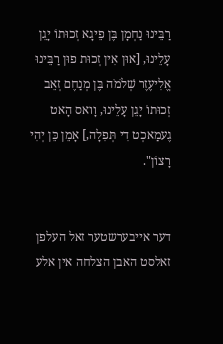רַבֵּינוּ נַחְמָן בֶּן פֵיגָא זְכוּתוֹ יָגֵן עָלֵינוּ, [אוּן אִין זְכוּת פוּן רַבֵּינוּ אֱלִיעֶזֶר שְׁלֹמֹה בֶּן מְנַחֶם זְאֵב זְכוּתוֹ יָגֵן עָלֵינוּ, וָואס הָאט גֶעמַאכְט דִי תְּפִלָה,] אָמֵן כֵּן יְהִי רָצוֹן".


דער אייבערשטער זאל העלפן זאלסט האבן הצלחה אין אלע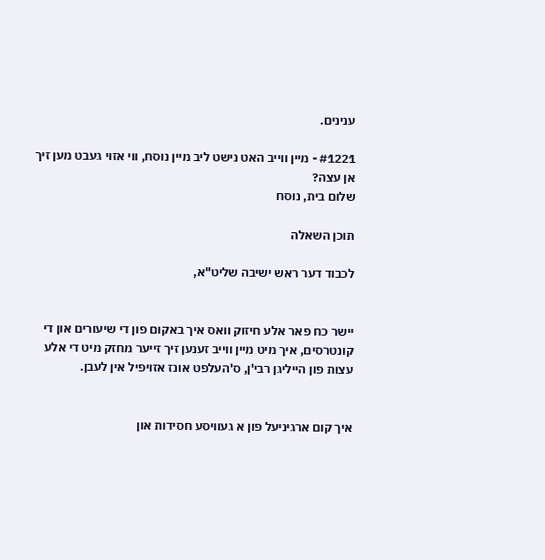ענינים.

#1221 - מיין ווייב האט נישט ליב מיין נוסח, ווי אזוי געבט מען זיך אן עצה?
שלום בית, נוסח

תוכן השאלה

לכבוד דער ראש ישיבה שליט"א,


יישר כח פאר אלע חיזוק וואס איך באקום פון די שיעורים און די קונטרסים, איך מיט מיין ווייב זענען זיך זייער מחזק מיט די אלע עצות פון הייליגן רבי'ן, ס'העלפט אונז אזויפיל אין לעבן.


איך קום ארגיניעל פון א געוויסע חסידות און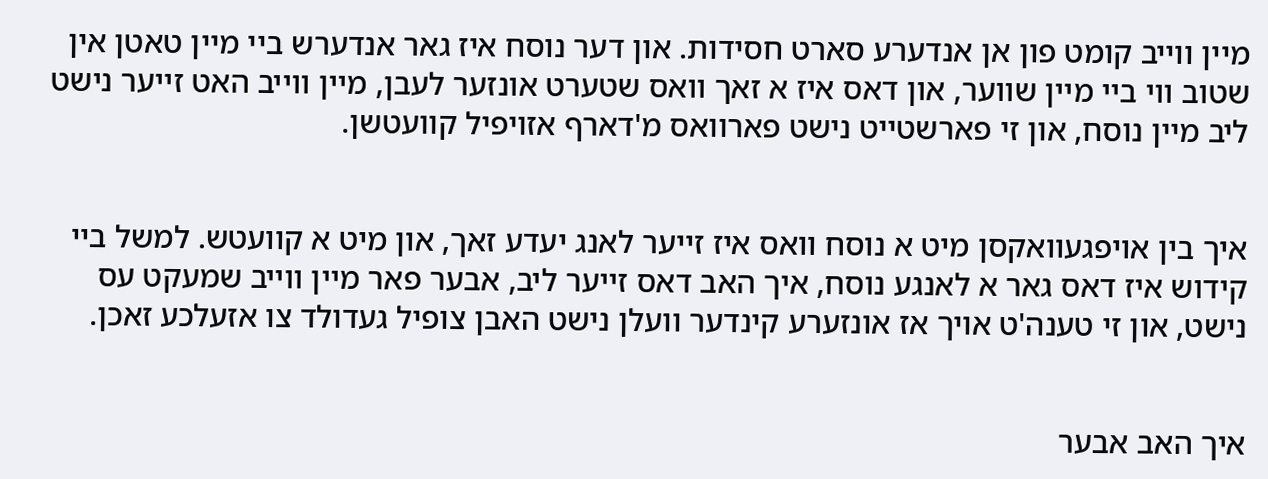מיין ווייב קומט פון אן אנדערע סארט חסידות. און דער נוסח איז גאר אנדערש ביי מיין טאטן אין שטוב ווי ביי מיין שווער, און דאס איז א זאך וואס שטערט אונזער לעבן, מיין ווייב האט זייער נישט ליב מיין נוסח, און זי פארשטייט נישט פארוואס מ'דארף אזויפיל קוועטשן.


איך בין אויפגעוואקסן מיט א נוסח וואס איז זייער לאנג יעדע זאך, און מיט א קוועטש. למשל ביי קידוש איז דאס גאר א לאנגע נוסח, איך האב דאס זייער ליב, אבער פאר מיין ווייב שמעקט עס נישט, און זי טענה'ט אויך אז אונזערע קינדער וועלן נישט האבן צופיל געדולד צו אזעלכע זאכן.


איך האב אבער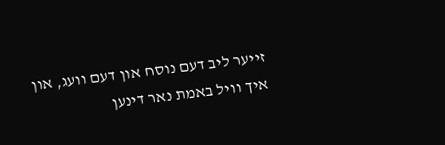זייער ליב דעם נוסח און דעם וועג, און איך וויל באמת נאר דינען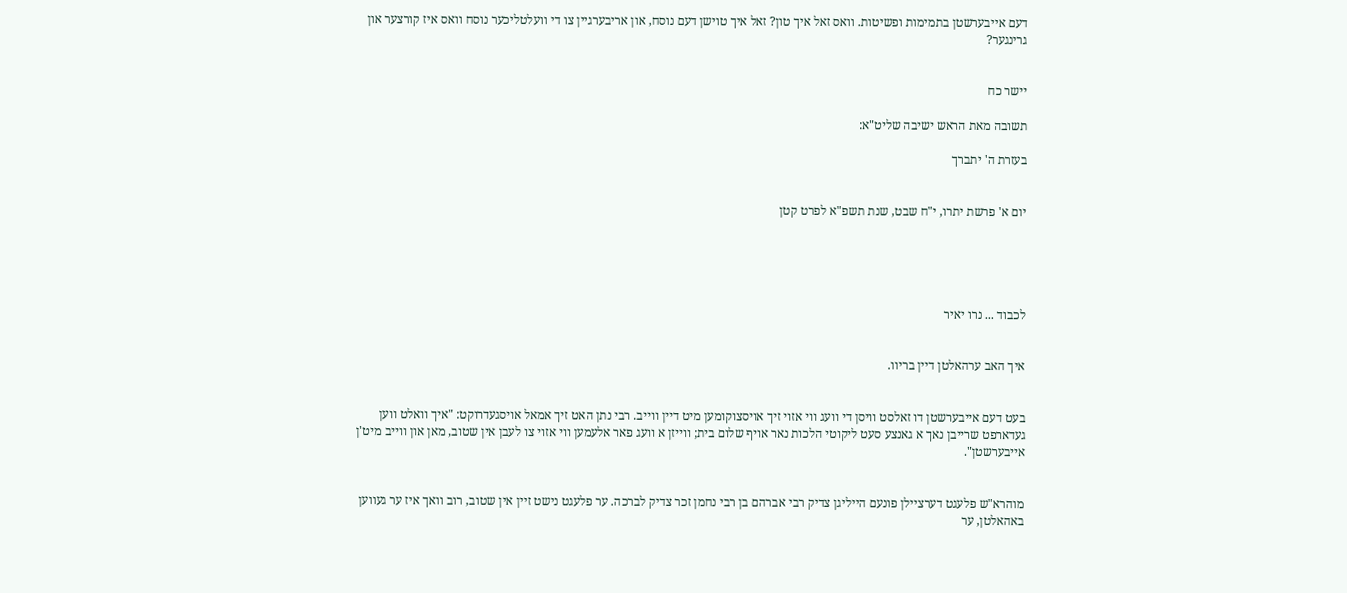דעם אייבערשטן בתמימות ופשיטות. וואס זאל איך טון? זאל איך טוישן דעם נוסח, און אריבערגיין צו די וועלטליכער נוסח וואס איז קורצער און גרינגער?


יישר כח

תשובה מאת הראש ישיבה שליט"א:

בעזרת ה' יתברך


יום א' פרשת יתרו, י"ח שבט, שנת תשפ"א לפרט קטן





לכבוד ... נרו יאיר


איך האב ערהאלטן דיין בריוו.


בעט דעם אייבערשטן דו זאלסט וויסן די וועג ווי אזוי זיך אויסצוקומען מיט דיין ווייב. רבי נתן האט זיך אמאל אויסגעדרוקט: "איך וואלט ווען געדארפט שרייבן נאך א גאנצע סעט ליקוטי הלכות נאר אויף שלום בית; ווייזן א וועג פאר אלעמען ווי אזוי צו לעבן אין שטוב, מאן און ווייב מיט'ן אייבערשטן".


מוהרא"ש פלעגט דערציילן פונעם הייליגן צדיק רבי אברהם בן רבי נחמן זכר צדיק לברכה. ער פלעגט נישט זיין אין שטוב, רוב וואך איז ער געווען באהאלטן, ער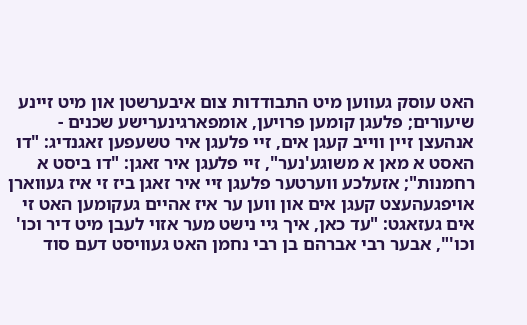האט עוסק געווען מיט התבודדות צום איבערשטן און מיט זיינע שיעורים; פלעגן קומען פרויען, אומפארגינערישע שכנים - אנהעצן זיין ווייב קעגן אים, זיי פלעגן איר טשעפען זאגנדיג: "דו האסט א מאן א משוגע'נער", זיי פלעגן איר זאגן: "דו ביסט א רחמנות"; אזעלכע ווערטער פלעגן זיי איר זאגן ביז זי איז געווארן אויפגעהעצט קעגן אים און ווען ער איז אהיים געקומען האט זי אים געזאגט: "עד כאן, איך גיי נישט מער אזוי לעבן מיט דיר וכו' וכו'", אבער רבי אברהם בן רבי נחמן האט געוויסט דעם סוד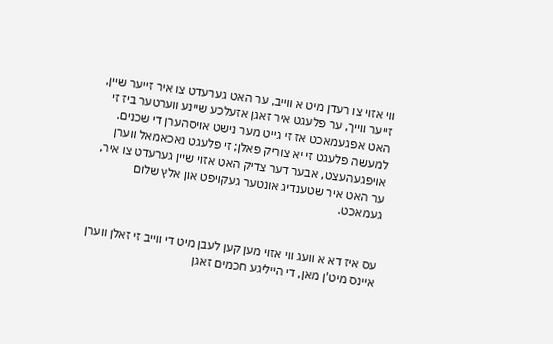ווי אזוי צו רעדן מיט א ווייב, ער האט גערעדט צו איר זייער שיין, זייער ווייך, ער פלעגט איר זאגן אזעלכע שיינע ווערטער ביז זי האט אפגעמאכט אז זי גייט מער נישט אויסהערן די שכנים. למעשה פלעגט זי יא צוריק פאלן; זי פלעגט נאכאמאל ווערן אויפגעהעצט, אבער דער צדיק האט אזוי שיין גערעדט צו איר, ער האט איר שטענדיג אונטער געקויפט און אלץ שלום געמאכט.


עס איז דא א וועג ווי אזוי מען קען לעבן מיט די ווייב זי זאלן ווערן איינס מיט'ן מאן, די הייליגע חכמים זאגן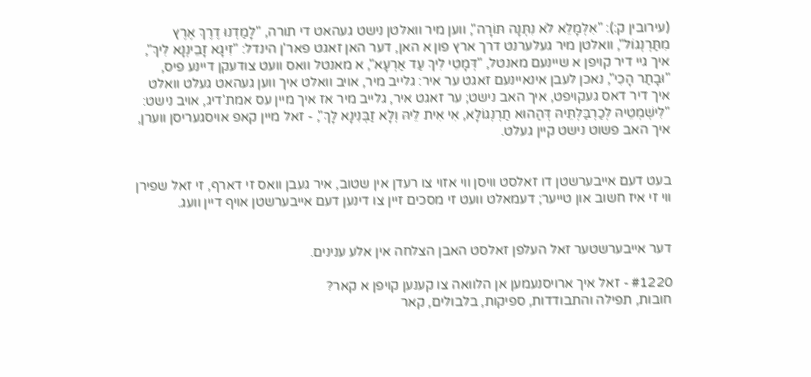(עירובין ק:): "אִלְמָלֵא לֹא נִתְּנָה תּוֹרָה", ווען מיר וואלטן נישט געהאט די תורה, "לָמַדְנוּ דֶרֶךְ אֶרֶץ מִתַּרְנְגוֹל", וואלטן מיר געלערנט דרך ארץ פון א האן, דער האן זאגט פאר'ן הינדל: "זִיגָא זָבֵינְנָא לִיךְ", איך גיי דיר קויפן א שיינעם מאנטל, "דְּמָטֵי לִיךְ עַד אַרְעָא", א מאנטל וואס וועט צודעקן דיינע פיס, "וּבָתַר הָכִי", נאכן לעבן אינאיינעם זאגט ער איר: גלייב מיר, אויב וואלט איך ווען געהאט געלט וואלט איך דיר דאס געקויפט, איך האב נישט; ער זאגט איר, גלייב מיר אז איך מיין עס אמת'דיג, אויב נישט: "לִישְׁמְטֵיהּ לְכַרְבַּלְתֵּיהּ דְּהַהוּא תַרְנְגוֹלָא, אִי אִית לֵיהּ וְלָא זַבְּנִינָא לָךְ", - זאל מיין קאפ אויסגעריסן ווערן, איך האב פשוט נישט קיין געלט.


בעט דעם אייבערשטן דו זאלסט וויסן ווי אזוי צו רעדן אין שטוב, איר געבן וואס זי דארף, זי זאל שפירן ווי זי איז חשוב און טייער; דעמאלט וועט זי מסכים זיין צו דינען דעם אייבערשטן אויף דיין וועג.


דער אייבערשטער זאל העלפן זאלסט האבן הצלחה אין אלע ענינים.

#1220 - זאל איך ארויסנעמען אן הלוואה צו קענען קויפן א קאר?
חובות, תפילה והתבודדות, ספיקות, בלבולים, קאר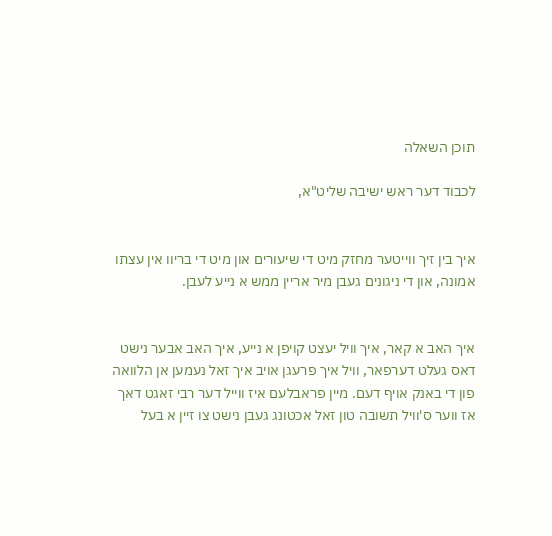תוכן השאלה

לכבוד דער ראש ישיבה שליט"א,


איך בין זיך ווייטער מחזק מיט די שיעורים און מיט די בריוו אין עצתו אמונה, און די ניגונים געבן מיר אריין ממש א נייע לעבן.


איך האב א קאר, איך וויל יעצט קויפן א נייע, איך האב אבער נישט דאס געלט דערפאר, וויל איך פרעגן אויב איך זאל נעמען אן הלוואה פון די באנק אויף דעם. מיין פראבלעם איז ווייל דער רבי זאגט דאך אז ווער ס'וויל תשובה טון זאל אכטונג געבן נישט צו זיין א בעל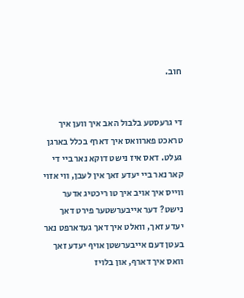חוב.


די גרעסטע בלבול האב איך ווען איך טראכט פארוואס איך דארף בכלל בארגן געלט. דאס איז נישט דוקא נאר ביי די קאר נאר ביי יעדע זאך אין לעבן, ווי אזוי ווייס איך אויב איך טו ריכטיג אדער נישט? דער אייבערשטער פירט דאך יעדע זאך, וואלט איך דאך געדארפט נאר בעטן דעם אייבערשטן אויף יעדע זאך וואס איך דארף, און בלויז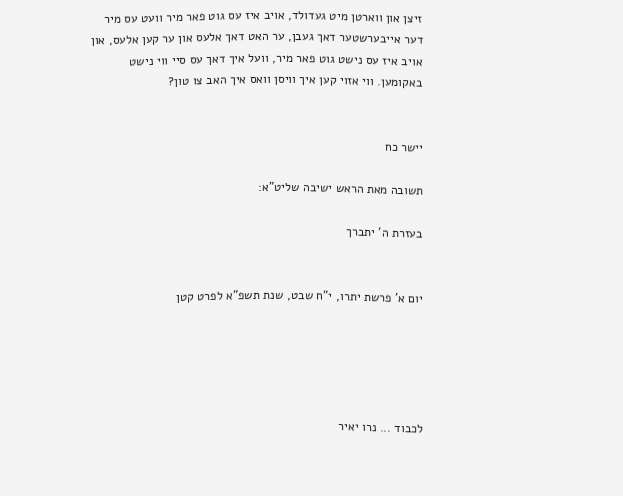זיצן און ווארטן מיט געדולד, אויב איז עס גוט פאר מיר וועט עס מיר דער אייבערשטער דאך געבן, ער האט דאך אלעס און ער קען אלעס, און אויב איז עס נישט גוט פאר מיר, וועל איך דאך עס סיי ווי נישט באקומען. ווי אזוי קען איך וויסן וואס איך האב צו טון?


יישר כח

תשובה מאת הראש ישיבה שליט"א:

בעזרת ה' יתברך


יום א' פרשת יתרו, י"ח שבט, שנת תשפ"א לפרט קטן





לכבוד ... נרו יאיר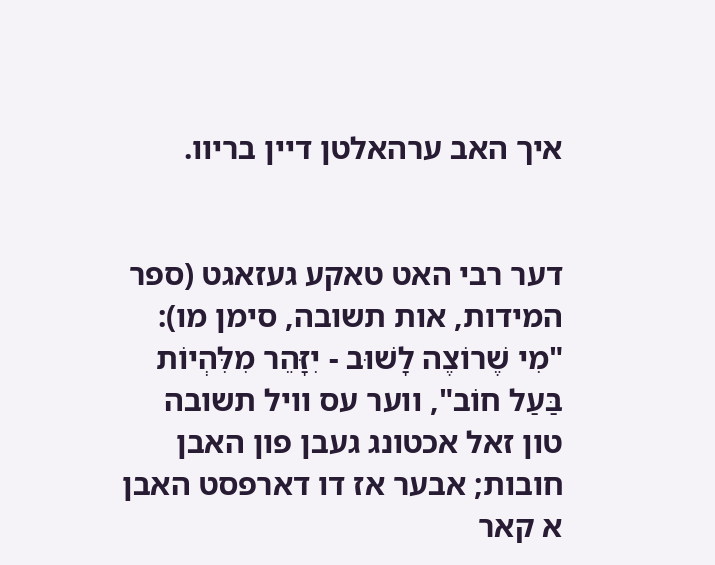איך האב ערהאלטן דיין בריוו.


דער רבי האט טאקע געזאגט (ספר המידות, אות תשובה, סימן מו): "מִי שֶׁרוֹצֶה לָשׁוּב - יִזָּהֵר מִלִּהְיוֹת בַּעַל חוֹב", ווער עס וויל תשובה טון זאל אכטונג געבן פון האבן חובות; אבער אז דו דארפסט האבן א קאר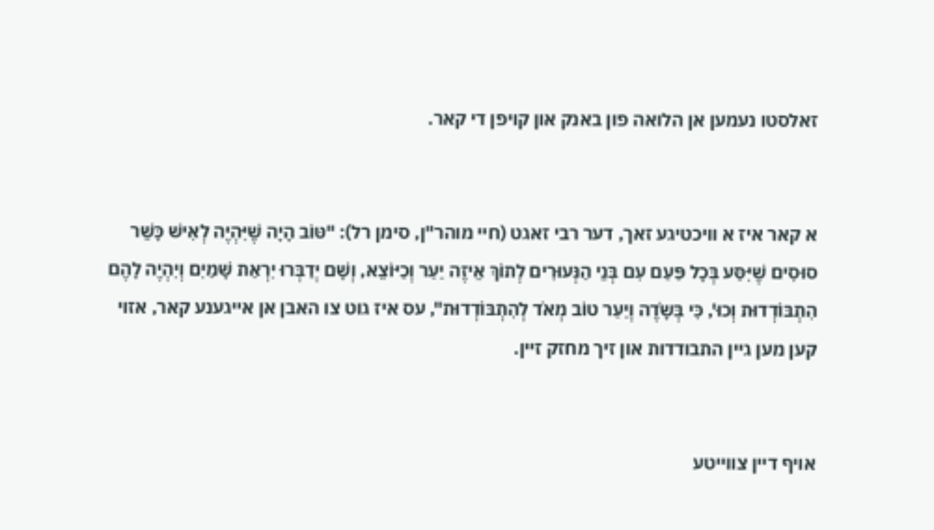זאלסטו נעמען אן הלואה פון באנק און קויפן די קאר.


א קאר איז א וויכטיגע זאך, דער רבי זאגט (חיי מוהר"ן, סימן רל): "טּוֹב הָיָה שֶׁיִּהְיֶה לְאִישׁ כָּשֵׁר סוּסִים שֶׁיִּסַּע בְּכָל פַּעַם עִם בְּנֵי הַנְּעוּרִים לְתוֹךְ אֵיזֶה יַעַר וְכַיּוֹצֵא, וְשָׁם יְדַבְּרוּ יִרְאַת שָׁמַיִם וְיִהְיֶה לָהֶם הִתְבּוֹדְדוּת וְכוּ', כִּי בְּשָֹדֶה וְיַעַר טוֹב מְאֹד לְהִתְבּוֹדְדוּת", עס איז גוט צו האבן אן אייגענע קאר, אזוי קען מען גיין התבודדות און זיך מחזק זיין.


אויף דיין צווייטע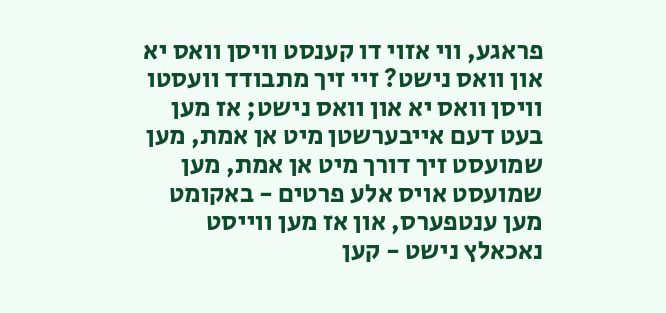פראגע, ווי אזוי דו קענסט וויסן וואס יא און וואס נישט? זיי זיך מתבודד וועסטו וויסן וואס יא און וואס נישט; אז מען בעט דעם אייבערשטן מיט אן אמת, מען שמועסט זיך דורך מיט אן אמת, מען שמועסט אויס אלע פרטים - באקומט מען ענטפערס, און אז מען ווייסט נאכאלץ נישט - קען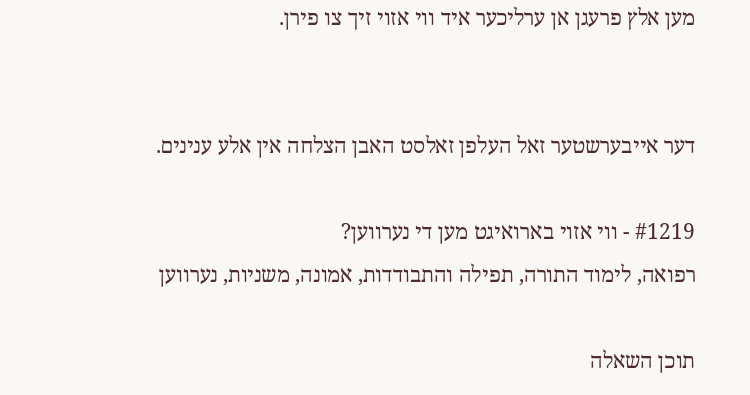מען אלץ פרעגן אן ערליכער איד ווי אזוי זיך צו פירן.


דער אייבערשטער זאל העלפן זאלסט האבן הצלחה אין אלע ענינים.

#1219 - ווי אזוי בארואיגט מען די נערווען?
רפואה, לימוד התורה, תפילה והתבודדות, אמונה, משניות, נערווען

תוכן השאלה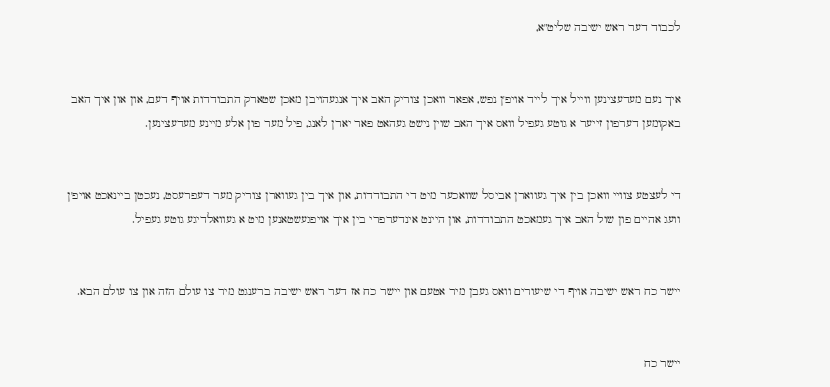לכבוד דער ראש ישיבה שליט"א,


איך נעם מעדעצינען ווייל איך לייד אויפ'ן נפש, אפאר וואכן צוריק האב איך אנגעהויבן מאכן שטארק התבודדות אויף דעם, און און איך האב באקומען דערפון זייער א גוטע געפיל וואס איך האב שוין נישט געהאט פאר יארן לאנג, פיל מער פון אלע מיינע מעדעצינען.


די לעצטע צוויי וואכן בין איך געווארן אביסל שוואכער מיט די התבודדות, און איך בין געווארן צוריק מער דעפרעסט, נעכטן ביינאכט אויפ'ן וועג אהיים פון שול האב איך געמאכט התבודדות, און היינט אינדערפרי בין איך אויפגעשטאנען מיט א געוואלדיגע גוטע געפיל.


יישר כח ראש ישיבה אויף די שיעורים וואס געבן מיר אטעם און יישר כח אז דער ראש ישיבה ברענגט מיר צו עולם הזה און צו עולם הבא.


יישר כח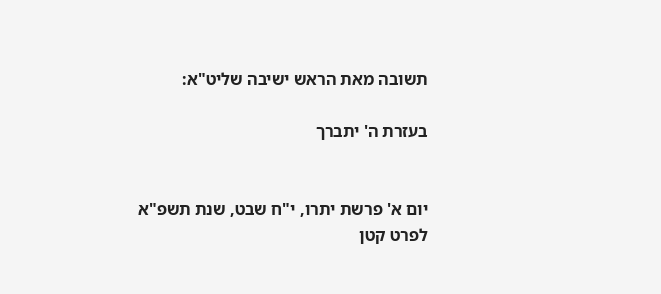תשובה מאת הראש ישיבה שליט"א:

בעזרת ה' יתברך


יום א' פרשת יתרו, י"ח שבט, שנת תשפ"א לפרט קטן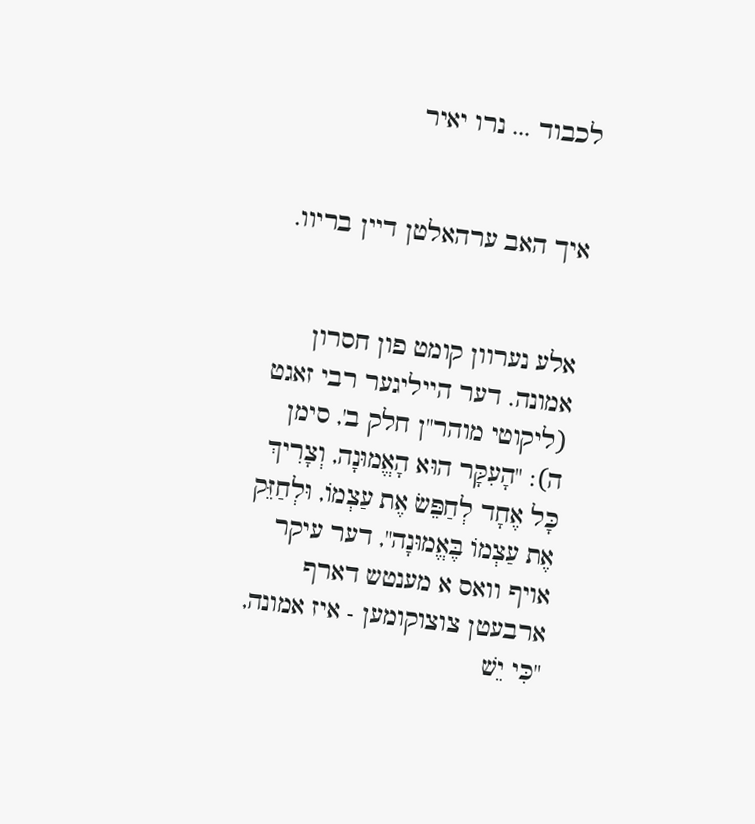לכבוד ... נרו יאיר


איך האב ערהאלטן דיין בריוו.


אלע נערוון קומט פון חסרון אמונה. דער הייליגער רבי זאגט (ליקוטי מוהר"ן חלק ב', סימן ה): "הָעִקָּר הוּא הָאֱמוּנָה, וְצָרִיךְ כָּל אֶחָד לְחַפֵּשׂ אֶת עַצְמוֹ, וּלְחַזֵּק אֶת עַצְמוֹ בֶּאֱמוּנָה", דער עיקר אויף וואס א מענטש דארף ארבעטן צוצוקומען - איז אמונה, "כִּי יֵשׁ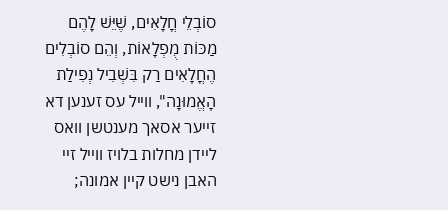סוֹבְלֵי חֳלָאִים, שֶׁיֵּשׁ לָהֶם מַכּוֹת מֻפְלָאוֹת, וְהֵם סוֹבְלִים הֶחֳלָאִים רַק בִּשְׁבִיל נְפִילַת הָאֱמוּנָה", ווייל עס זענען דא זייער אסאך מענטשן וואס ליידן מחלות בלויז ווייל זיי האבן נישט קיין אמונה;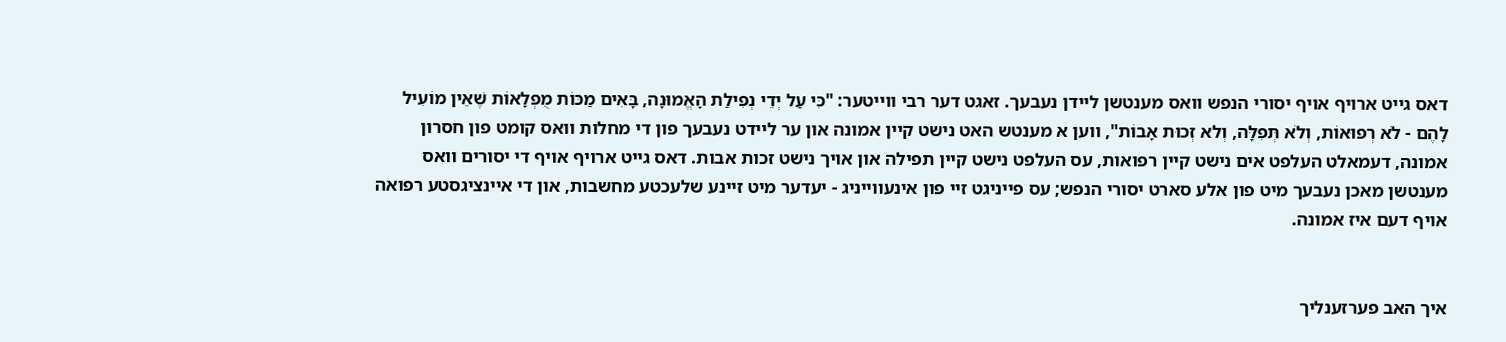דאס גייט ארויף אויף יסורי הנפש וואס מענטשן ליידן נעבעך. זאגט דער רבי ווייטער: "כִּי עַל יְדֵי נְפִילַת הָאֱמוּנָה, בָּאִים מַכּוֹת מֻפְלָאוֹת שֶׁאֵין מוֹעִיל לָהֶם - לֹא רְפוּאוֹת, וְלֹא תְּפִלָּה, וְלא זְכוּת אָבוֹת", ווען א מענטש האט נישט קיין אמונה און ער ליידט נעבעך פון די מחלות וואס קומט פון חסרון אמונה, דעמאלט העלפט אים נישט קיין רפואות, עס העלפט נישט קיין תפילה און אויך נישט זכות אבות. דאס גייט ארויף אויף די יסורים וואס מענטשן מאכן נעבעך מיט פון אלע סארט יסורי הנפש; עס פייניגט זיי פון אינעווייניג - יעדער מיט זיינע שלעכטע מחשבות, און די איינציגסטע רפואה אויף דעם איז אמונה.


איך האב פערזענליך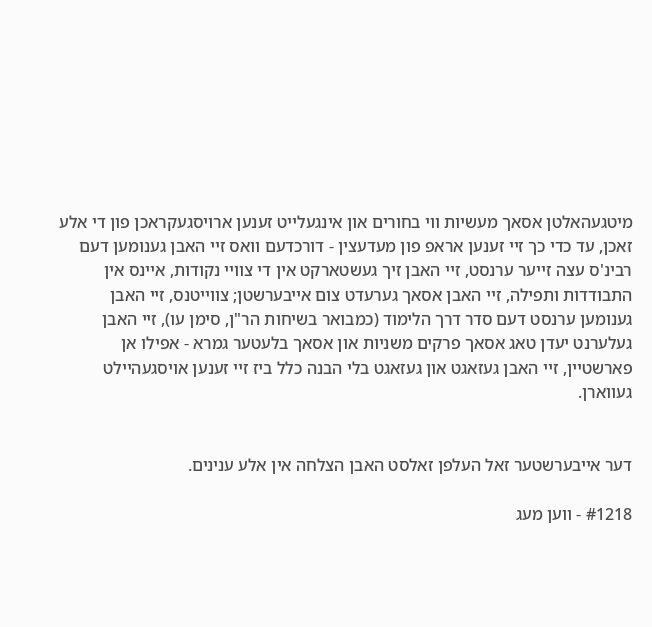מיטגעהאלטן אסאך מעשיות ווי בחורים און אינגעלייט זענען ארויסגעקראכן פון די אלע זאכן, עד כדי כך זיי זענען אראפ פון מעדעצין - דורכדעם וואס זיי האבן גענומען דעם רבינ'ס עצה זייער ערנסט, זיי האבן זיך געשטארקט אין די צוויי נקודות, איינס אין התבודדות ותפילה, זיי האבן אסאך גערעדט צום אייבערשטן; צווייטנס, זיי האבן גענומען ערנסט דעם סדר דרך הלימוד (כמבואר בשיחות הר"ן, סימן עו), זיי האבן געלערנט יעדן טאג אסאך פרקים משניות און אסאך בלעטער גמרא - אפילו אן פארשטיין, זיי האבן געזאגט און געזאגט בלי הבנה כלל ביז זיי זענען אויסגעהיילט געווארן.


דער אייבערשטער זאל העלפן זאלסט האבן הצלחה אין אלע ענינים.

#1218 - ווען מעג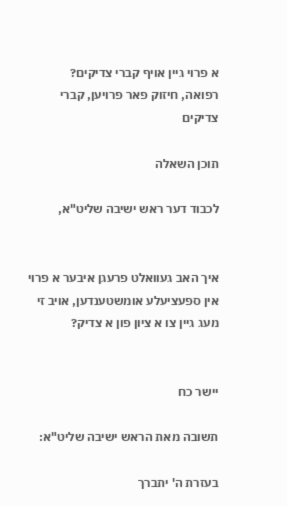א פרוי גיין אויף קברי צדיקים?
רפואה, חיזוק פאר פרויען, קברי צדיקים

תוכן השאלה

לכבוד דער ראש ישיבה שליט"א,


איך האב געוואלט פרעגן איבער א פרוי אין ספעציעלע אומשטענדען, אויב זי מעג גיין צו א ציון פון א צדיק?


יישר כח

תשובה מאת הראש ישיבה שליט"א:

בעזרת ה' יתברך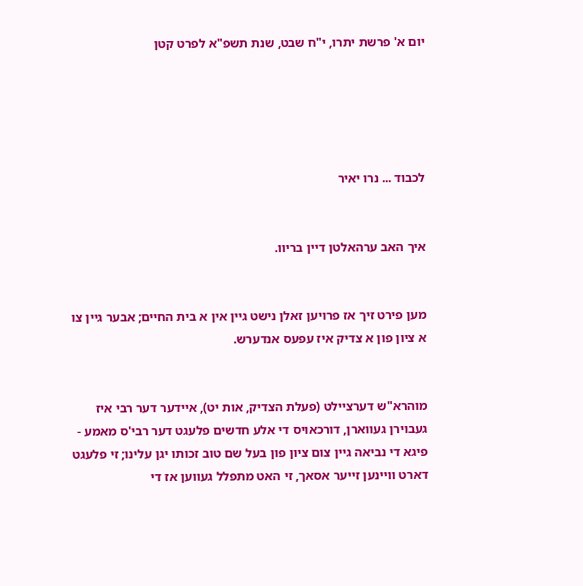יום א' פרשת יתרו, י"ח שבט, שנת תשפ"א לפרט קטן





לכבוד ... נרו יאיר


איך האב ערהאלטן דיין בריוו.


מען פירט זיך אז פרויען זאלן נישט גיין אין א בית החיים; אבער גיין צו א ציון פון א צדיק איז עפעס אנדערש.


מוהרא"ש דערציילט (פעלת הצדיק, אות יט), איידער דער רבי איז געבוירן געווארן, דורכאויס די אלע חדשים פלעגט דער רבי'ס מאמע - פיגא די נביאה גיין צום ציון פון בעל שם טוב זכותו יגן עלינו; זי פלעגט דארט וויינען זייער אסאך, זי האט מתפלל געווען אז די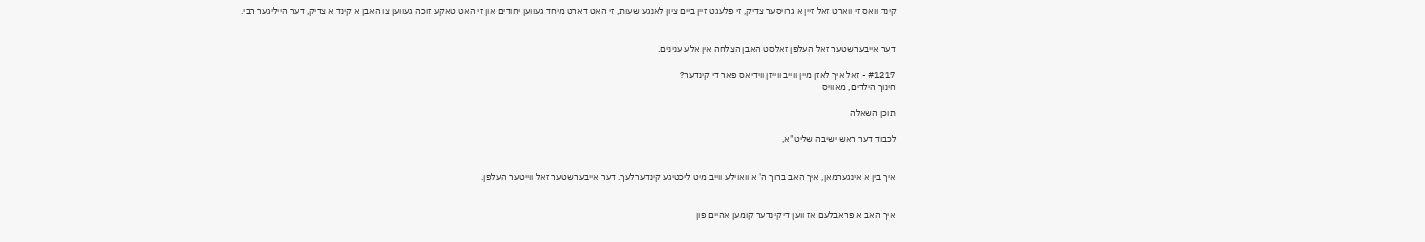קינד וואס זי ווארט זאל זיין א גרויסער צדיק, זי פלעגט זיין ביים ציון לאנגע שעות, זי האט דארט מיחד געווען יחודים און זי האט טאקע זוכה געווען צו האבן א קינד א צדיק, דער הייליגער רבי.


דער אייבערשטער זאל העלפן זאלסט האבן הצלחה אין אלע ענינים.

#1217 - זאל איך לאזן מיין ווייב ווייזן ווידיאס פאר די קינדער?
חינוך הילדים, מאוויס

תוכן השאלה

לכבוד דער ראש ישיבה שליט"א,


איך בין א אינגערמאן, איך האב ברוך ה' א וואוילע ווייב מיט ליכטיגע קינדערלעך. דער אייבערשטער זאל ווייטער העלפן.


איך האב א פראבלעם אז ווען די קינדער קומען אהיים פון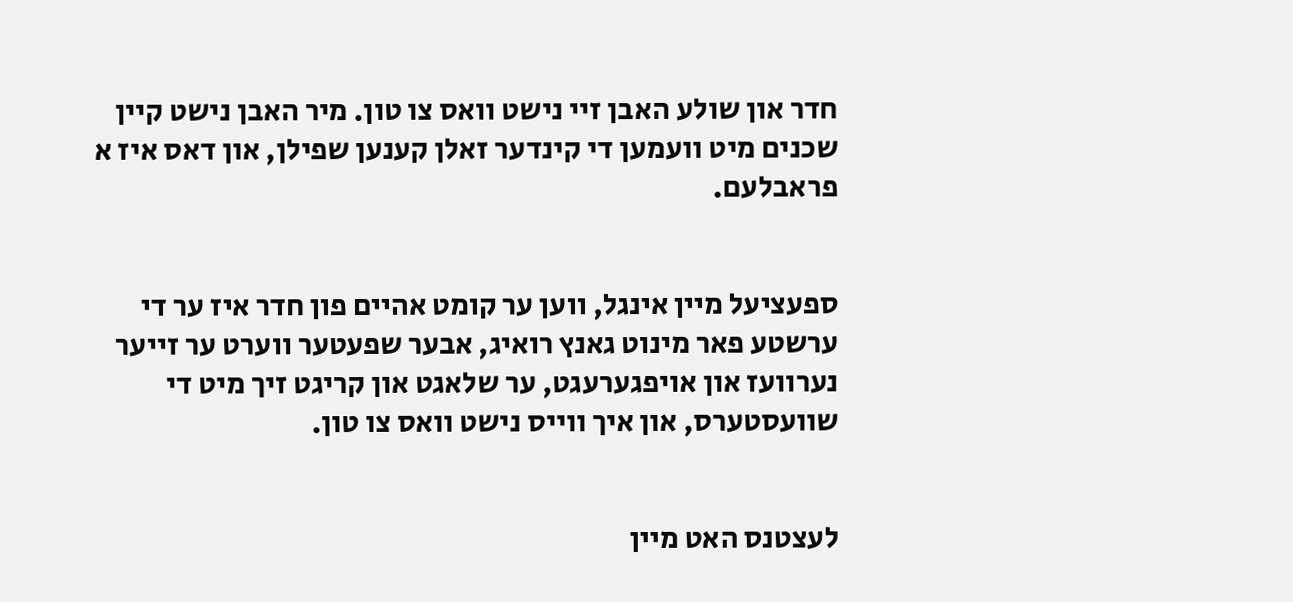חדר און שולע האבן זיי נישט וואס צו טון. מיר האבן נישט קיין שכנים מיט וועמען די קינדער זאלן קענען שפילן, און דאס איז א פראבלעם.


ספעציעל מיין אינגל, ווען ער קומט אהיים פון חדר איז ער די ערשטע פאר מינוט גאנץ רואיג, אבער שפעטער ווערט ער זייער נערוועז און אויפגערעגט, ער שלאגט און קריגט זיך מיט די שוועסטערס, און איך ווייס נישט וואס צו טון.


לעצטנס האט מיין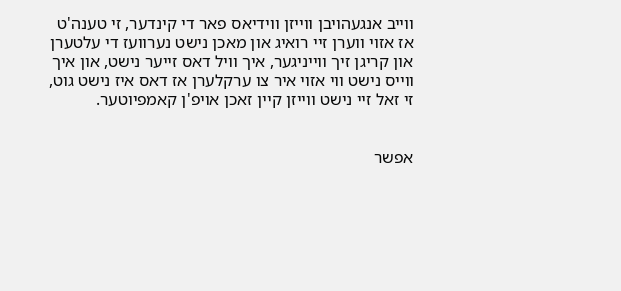ווייב אנגעהויבן ווייזן ווידיאס פאר די קינדער, זי טענה'ט אז אזוי ווערן זיי רואיג און מאכן נישט נערוועז די עלטערן און קריגן זיך ווייניגער, איך וויל דאס זייער נישט, און איך ווייס נישט ווי אזוי איר צו ערקלערן אז דאס איז נישט גוט, זי זאל זיי נישט ווייזן קיין זאכן אויפ'ן קאמפיוטער.


אפשר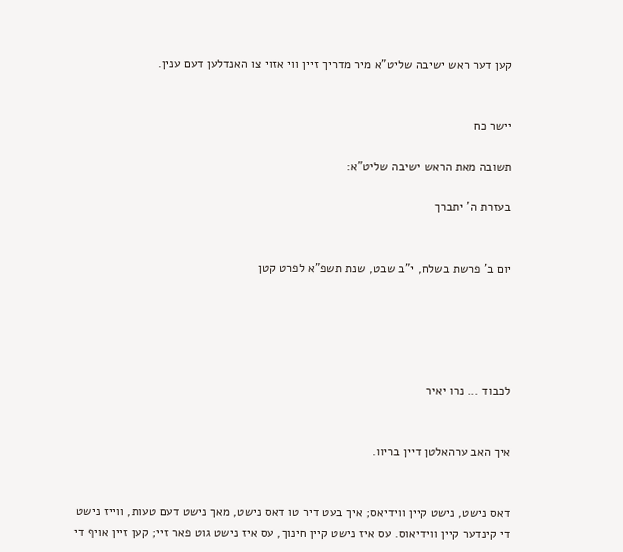קען דער ראש ישיבה שליט"א מיר מדריך זיין ווי אזוי צו האנדלען דעם ענין.


יישר כח

תשובה מאת הראש ישיבה שליט"א:

בעזרת ה' יתברך


יום ב' פרשת בשלח, י"ב שבט, שנת תשפ"א לפרט קטן





לכבוד ... נרו יאיר


איך האב ערהאלטן דיין בריוו.


דאס נישט, נישט קיין ווידיאס; איך בעט דיר טו דאס נישט, מאך נישט דעם טעות, ווייז נישט די קינדער קיין ווידיאוס. עס איז נישט קיין חינוך, עס איז נישט גוט פאר זיי; קען זיין אויף די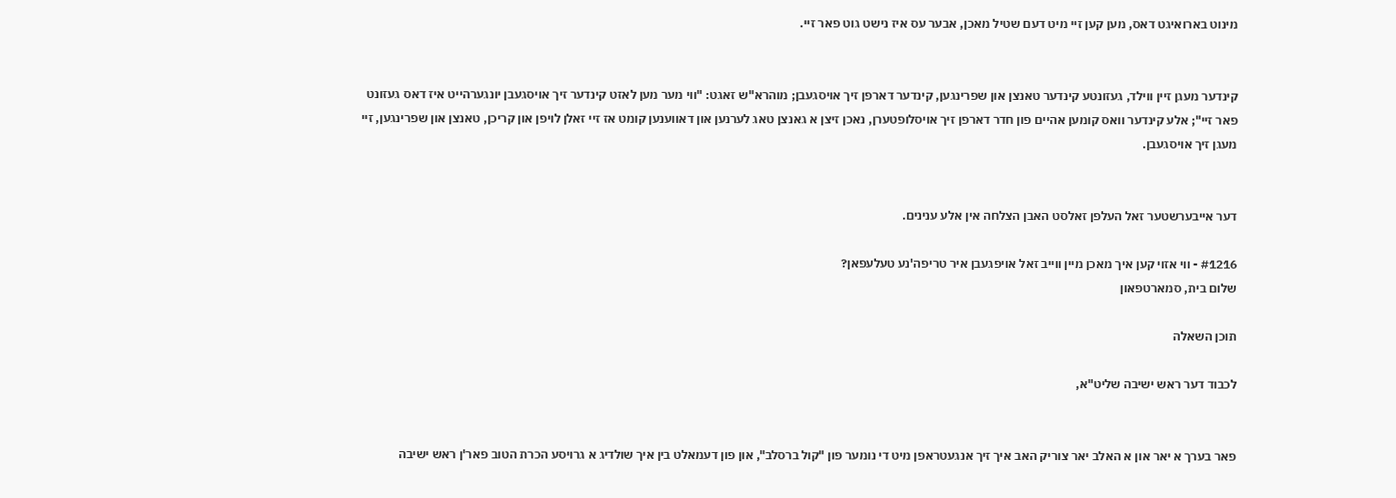מינוט בארואיגט דאס, מען קען זיי מיט דעם שטיל מאכן, אבער עס איז נישט גוט פאר זיי.


קינדער מעגן זיין ווילד, געזונטע קינדער טאנצן און שפרינגען, קינדער דארפן זיך אויסגעבן; מוהרא"ש זאגט: "ווי מער מען לאזט קינדער זיך אויסגעבן יונגערהייט איז דאס געזונט פאר זיי"; אלע קינדער וואס קומען אהיים פון חדר דארפן זיך אויסלופטערן, נאכן זיצן א גאנצן טאג לערנען און דאווענען קומט אז זיי זאלן לויפן און קריכן, טאנצן און שפרינגען, זיי מעגן זיך אויסגעבן.


דער אייבערשטער זאל העלפן זאלסט האבן הצלחה אין אלע ענינים.

#1216 - ווי אזוי קען איך מאכן מיין ווייב זאל אויפגעבן איר טריפה'נע טעלעפאן?
שלום בית, סמארטפאון

תוכן השאלה

לכבוד דער ראש ישיבה שליט"א,


פאר בערך א יאר און א האלב יאר צוריק האב איך זיך אנגעטראפן מיט די נומער פון "קול ברסלב", און פון דעמאלט בין איך שולדיג א גרויסע הכרת הטוב פאר'ן ראש ישיבה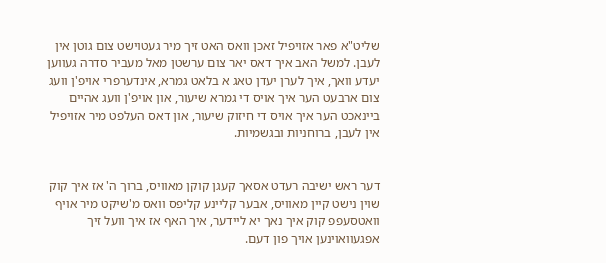שליט"א פאר אזויפיל זאכן וואס האט זיך מיר געטוישט צום גוטן אין לעבן. למשל האב איך דאס יאר צום ערשטן מאל מעביר סדרה געווען יעדע וואך, איך לערן יעדן טאג א בלאט גמרא, אינדערפרי אויפ'ן וועג צום ארבעט הער איך אויס די גמרא שיעור, און אויפ'ן וועג אהיים ביינאכט הער איך אויס די חיזוק שיעור, און דאס העלפט מיר אזויפיל אין לעבן, ברוחניות ובגשמיות.


דער ראש ישיבה רעדט אסאך קעגן קוקן מאוויס, ברוך ה' אז איך קוק שוין נישט קיין מאוויס, אבער קליינע קליפס וואס מ'שיקט מיר אויף וואטסעפפ קוק איך נאך יא ליידער, איך האף אז איך וועל זיך אפגעוואוינען אויך פון דעם.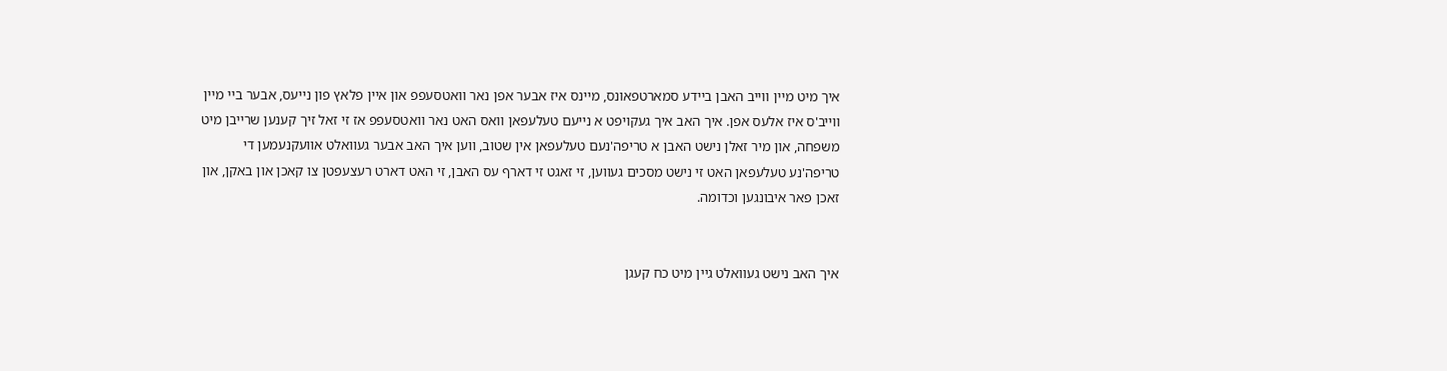איך מיט מיין ווייב האבן ביידע סמארטפאונס, מיינס איז אבער אפן נאר וואטסעפפ און איין פלאץ פון נייעס, אבער ביי מיין ווייב'ס איז אלעס אפן. איך האב איך געקויפט א נייעם טעלעפאן וואס האט נאר וואטסעפפ אז זי זאל זיך קענען שרייבן מיט משפחה, און מיר זאלן נישט האבן א טריפה'נעם טעלעפאן אין שטוב, ווען איך האב אבער געוואלט אוועקנעמען די טריפה'נע טעלעפאן האט זי נישט מסכים געווען, זי זאגט זי דארף עס האבן, זי האט דארט רעצעפטן צו קאכן און באקן, און זאכן פאר איבונגען וכדומה.


איך האב נישט געוואלט גיין מיט כח קעגן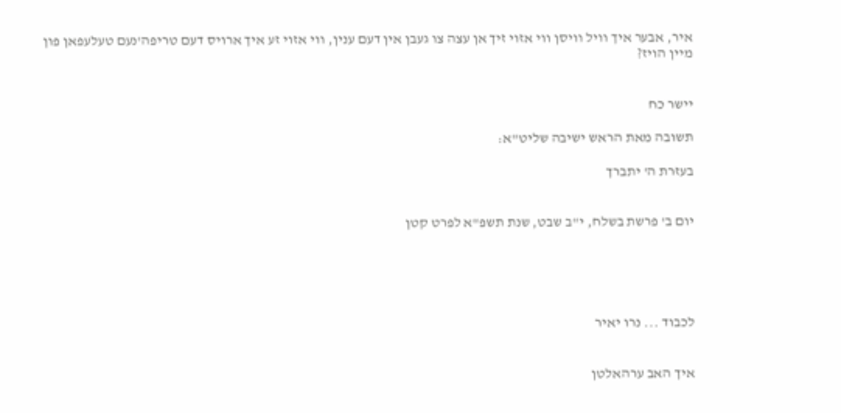איר, אבער איך וויל וויסן ווי אזוי זיך אן עצה צו געבן אין דעם ענין, ווי אזוי זע איך ארויס דעם טריפה'נעם טעלעפאן פון מיין הויז?


יישר כח

תשובה מאת הראש ישיבה שליט"א:

בעזרת ה' יתברך


יום ב' פרשת בשלח, י"ב שבט, שנת תשפ"א לפרט קטן





לכבוד ... נרו יאיר


איך האב ערהאלטן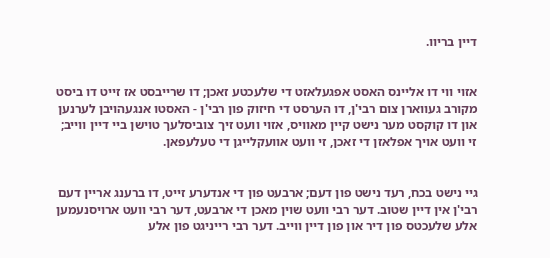דיין בריוו.


אזוי ווי דו אליינס האסט אפגעלאזט די שלעכטע זאכן; דו שרייבסט אז זייט דו ביסט מקורב געווארן צום רבי'ן, דו הערסט די חיזוק פון רבי'ן - האסטו אנגעהויבן לערנען און דו קוקסט מער נישט קיין מאוויס, אזוי וועט זיך צוביסלעך טוישן ביי דיין ווייב; זי וועט אויך אפלאזן די זאכן, זי וועט אוועקלייגן די טעלעפאן.


גיי נישט בכח, רעד נישט פון דעם; ארבעט פון די אנדערע זייט, דו ברענג אריין דעם רבי'ן אין דיין שטוב. דער רבי וועט שוין מאכן די ארבעט, דער רבי וועט ארויסנעמען אלע שלעכטס פון דיר און פון דיין ווייב. דער רבי רייניגט פון אלע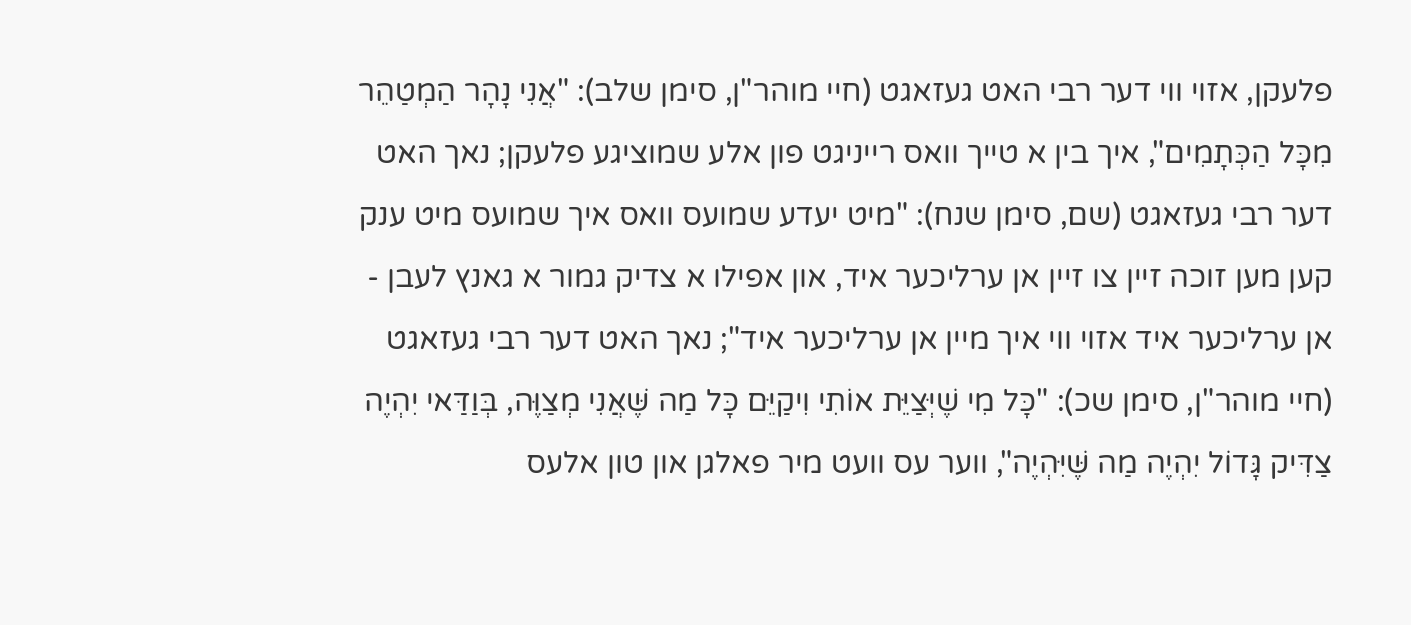פלעקן, אזוי ווי דער רבי האט געזאגט (חיי מוהר"ן, סימן שלב): "אֲנִי נָהָר הַמְטַהֵר מִכָּל הַכְּתָמִים", איך בין א טייך וואס רייניגט פון אלע שמוציגע פלעקן; נאך האט דער רבי געזאגט (שם, סימן שנח): "מיט יעדע שמועס וואס איך שמועס מיט ענק קען מען זוכה זיין צו זיין אן ערליכער איד, און אפילו א צדיק גמור א גאנץ לעבן - אן ערליכער איד אזוי ווי איך מיין אן ערליכער איד"; נאך האט דער רבי געזאגט (חיי מוהר"ן, סימן שכ): "כָּל מִי שֶׁיְּצַיֵּת אוֹתִי וִיקַיֵּם כָּל מַה שֶּׁאֲנִי מְצַוֶּה, בְּוַדַּאי יִהְיֶה צַדִּיק גָּדוֹל יִהְיֶה מַה שֶּׁיִּהְיֶה", ווער עס וועט מיר פאלגן און טון אלעס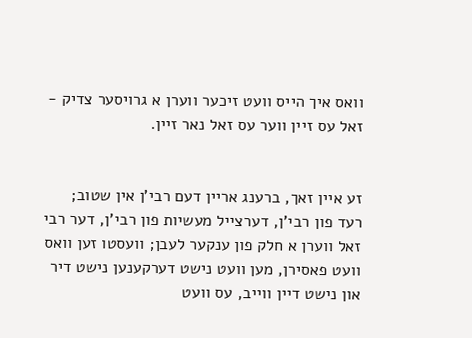וואס איך הייס וועט זיכער ווערן א גרויסער צדיק - זאל עס זיין ווער עס זאל נאר זיין.


זע איין זאך, ברענג אריין דעם רבי'ן אין שטוב; רעד פון רבי'ן, דערצייל מעשיות פון רבי'ן, דער רבי זאל ווערן א חלק פון ענקער לעבן; וועסטו זען וואס וועט פאסירן, מען וועט נישט דערקענען נישט דיר און נישט דיין ווייב, עס וועט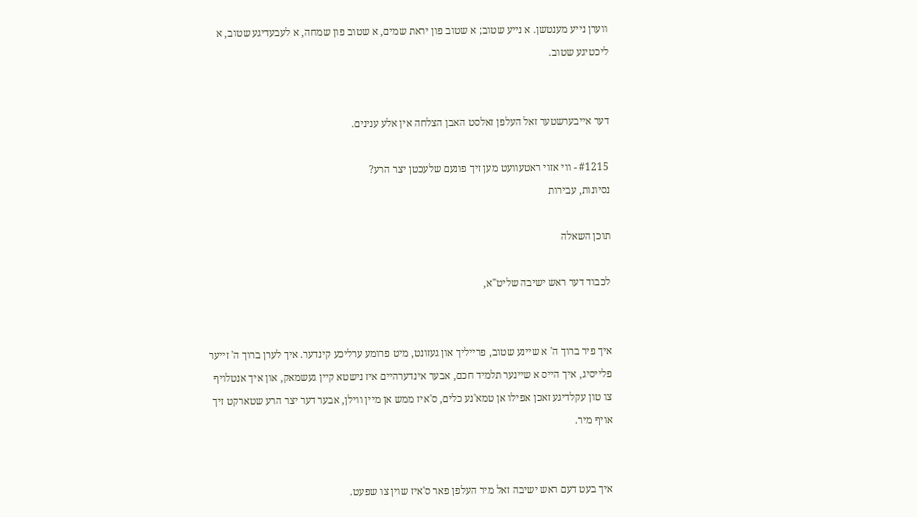ווערן נייע מענטשן. א נייע שטוב; א שטוב פון יראת שמים, א שטוב פון שמחה, א לעבעדיגע שטוב, א ליכטיגע שטוב.


דער אייבערשטער זאל העלפן זאלסט האבן הצלחה אין אלע ענינים.

#1215 - ווי אזוי ראטעוועט מען זיך פונעם שלעכטן יצר הרע?
נסיונות, עבירות

תוכן השאלה

לכבוד דער ראש ישיבה שליט"א,


איך פיר ברוך ה' א שיינע שטוב, פרייליך און געזונט, מיט פרומע ערליכע קינדער. איך לערן ברוך ה' זייער פלייסיג, איך הייס א שיינער תלמיד חכם, אבער אינדערהיים איז נישטא קיין געשמאק, און איך אנטלויף צו טון עקלדיגע זאכן אפילו אן טמא'נע כלים, ס'איז ממש אן מיין ווילן, אבער דער יצר הרע שטארקט זיך אויף מיר.


איך בעט דעם ראש ישיבה זאל מיר העלפן פאר ס'איז שוין צו שפעט.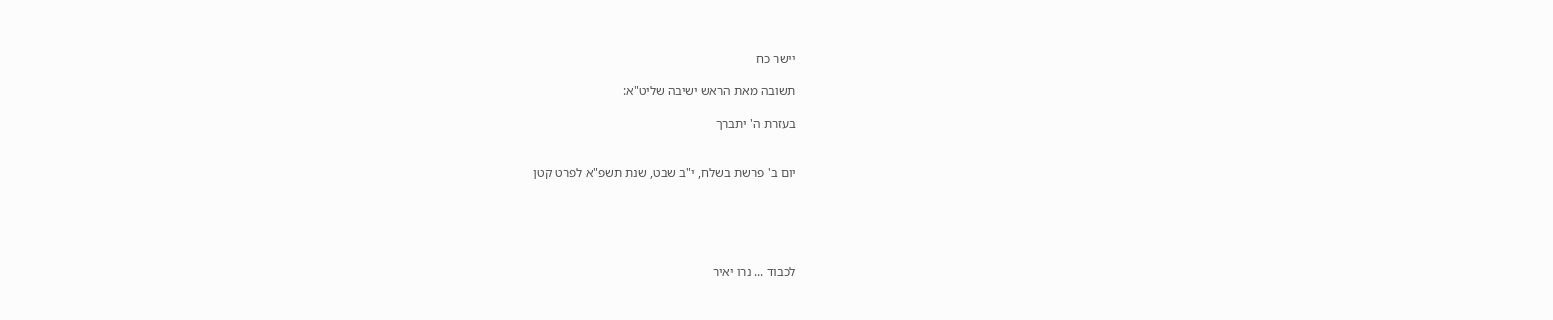יישר כח

תשובה מאת הראש ישיבה שליט"א:

בעזרת ה' יתברך


יום ב' פרשת בשלח, י"ב שבט, שנת תשפ"א לפרט קטן





לכבוד ... נרו יאיר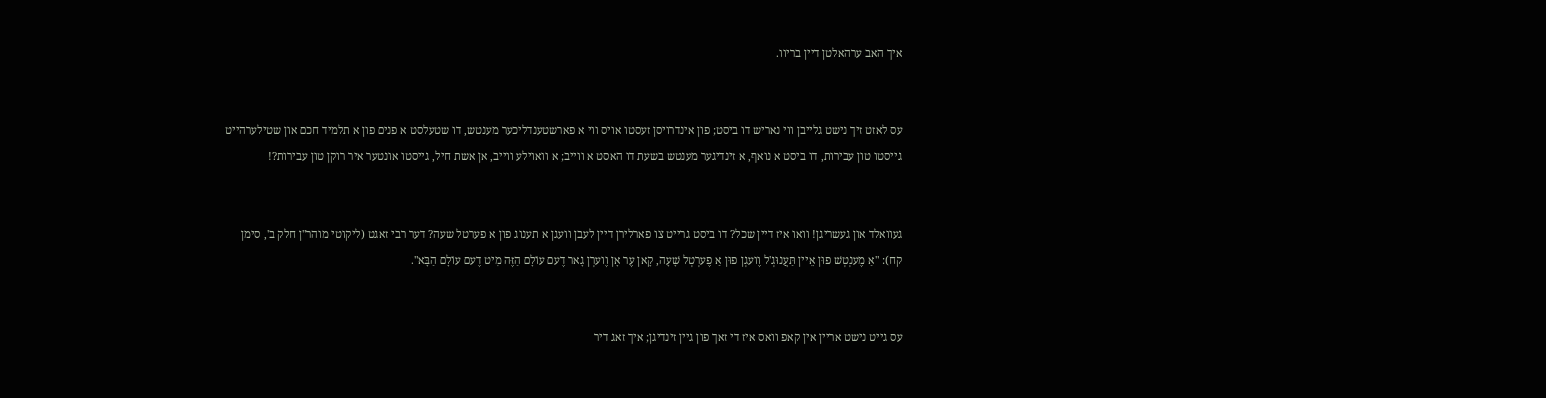איך האב ערהאלטן דיין בריוו.


עס לאזט זיך נישט גלייבן ווי נאריש דו ביסט; פון אינדרויסן זעסטו אויס ווי א פארשטענדליכער מענטש, דו שטעלסט א פנים פון א תלמיד חכם און שטילערהייט גייסטו טון עבירות, דו ביסט א נואף, א זינדיגער מענטש בשעת דו האסט א ווייב; א וואוילע ווייב, אן אשת חיל, גייסטו אונטער איר רוקן טון עבירות?!


געוואלד און געשריגן! וואו איז דיין שכל? דו ביסט גרייט צו פארלירן דיין לעבן וועגן א תענוג פון א פערטל שעה? דער רבי זאגט (ליקוטי מוהר"ן חלק ב', סימן קח): "אַ מֶענְטְשׁ פוּן אֵיין תַּעֲנוּגְ'ל וֶועגְן פוּן אַ פֶערְטְל שָׁעָה, קָאן עֶר אָן וֶוערְן גָאר דֶעם עוֹלָם הַזֶּה מִיט דֶעם עוֹלָם הַבָּא".


עס גייט נישט אריין אין קאפ וואס איז די זאך פון גיין זינדיגן; איך זאג דיר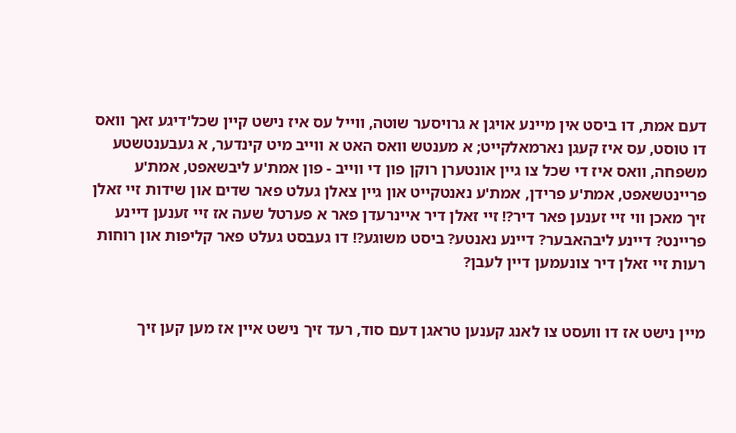דעם אמת, דו ביסט אין מיינע אויגן א גרויסער שוטה, ווייל עס איז נישט קיין שכל'דיגע זאך וואס דו טוסט, עס איז קעגן נארמאלקייט; א מענטש וואס האט א ווייב מיט קינדער, א געבענטשטע משפחה, וואס איז די שכל צו גיין אונטערן רוקן פון די ווייב - פון אמת'ע ליבשאפט, אמת'ע פריינטשאפט, אמת'ע פרידן, אמת'ע נאנטקייט און גיין צאלן געלט פאר שדים און שידות זיי זאלן זיך מאכן ווי זיי זענען פאר דיר?! זיי זאלן דיר איינרעדן פאר א פערטל שעה אז זיי זענען דיינע פריינט? דיינע ליבהאבער? דיינע נאנטע? ביסט משוגע?! דו געבסט געלט פאר קליפות און רוחות רעות זיי זאלן דיר צונעמען דיין לעבן?


מיין נישט אז דו וועסט צו לאנג קענען טראגן דעם סוד, רעד זיך נישט איין אז מען קען זיך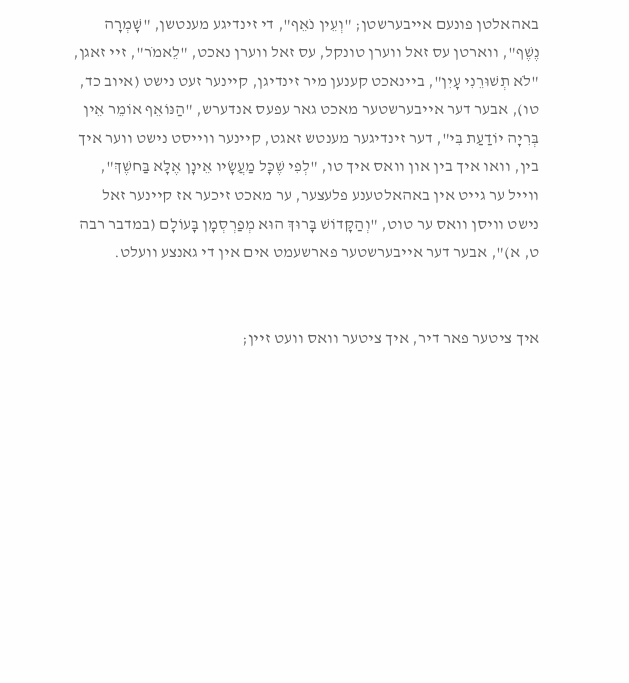באהאלטן פונעם אייבערשטן; "וְעֵין נֹאֵף", די זינדיגע מענטשן, "שָׁמְרָה נֶשֶׁף", ווארטן עס זאל ווערן טונקל, עס זאל ווערן נאכט, "לֵאמֹר", זיי זאגן, "לֹא תְשׁוּרֵנִי עָיִן", ביינאכט קענען מיר זינדיגן, קיינער זעט נישט (איוב כד, טו), אבער דער אייבערשטער מאכט גאר עפעס אנדערש, "הַנּוֹאֵף אוֹמֵר אֵין בְּרִיָה יוֹדַעַת בִּי", דער זינדיגער מענטש זאגט, קיינער ווייסט נישט ווער איך בין, וואו איך בין און וואס איך טו, "לְפִי שֶׁכָּל מַעֲשָׂיו אֵינָן אֶלָּא בַּחשֶׁךְ", ווייל ער גייט אין באהאלטענע פלעצער, ער מאכט זיכער אז קיינער זאל נישט וויסן וואס ער טוט, "וְהַקָּדוֹשׁ בָּרוּךְ הוּא מְפַרְסְמָן בָּעוֹלָם (במדבר רבה ט, א)", אבער דער אייבערשטער פארשעמט אים אין די גאנצע וועלט.


איך ציטער פאר דיר, איך ציטער וואס וועט זיין;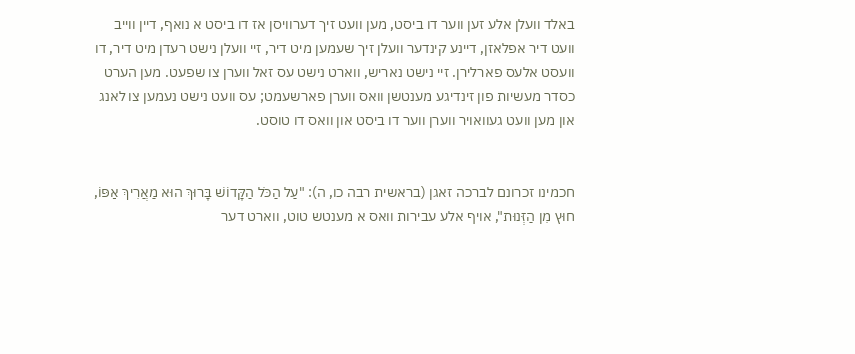באלד וועלן אלע זען ווער דו ביסט, מען וועט זיך דערוויסן אז דו ביסט א נואף, דיין ווייב וועט דיר אפלאזן, דיינע קינדער וועלן זיך שעמען מיט דיר, זיי וועלן נישט רעדן מיט דיר, דו וועסט אלעס פארלירן. זיי נישט נאריש, ווארט נישט עס זאל ווערן צו שפעט. מען הערט כסדר מעשיות פון זינדיגע מענטשן וואס ווערן פארשעמט; עס וועט נישט נעמען צו לאנג און מען וועט געוואויר ווערן ווער דו ביסט און וואס דו טוסט.


חכמינו זכרונם לברכה זאגן (בראשית רבה כו, ה): "עַל הַכֹּל הַקָּדוֹשׁ בָּרוּךְ הוּא מַאֲרִיךְ אַפּוֹ, חוּץ מִן הַזְּנוּת", אויף אלע עבירות וואס א מענטש טוט, ווארט דער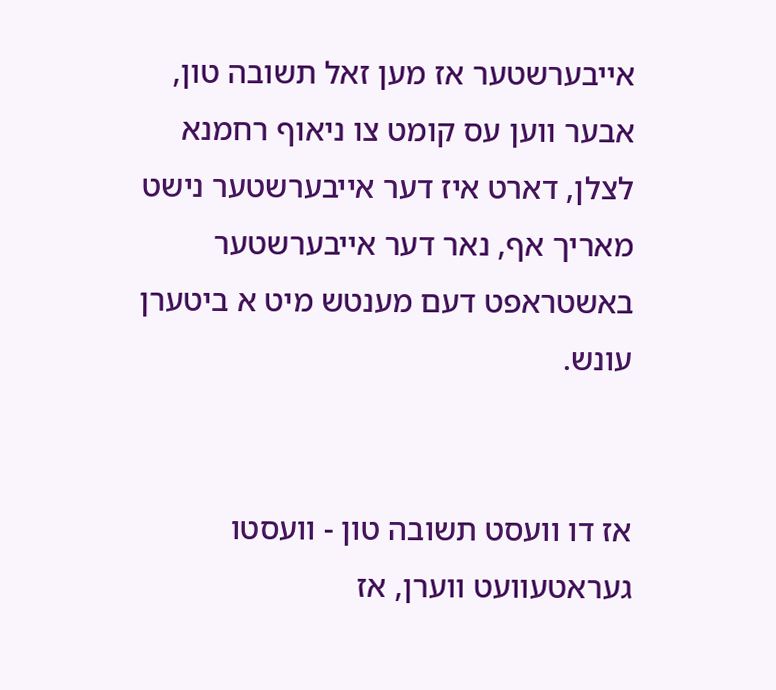אייבערשטער אז מען זאל תשובה טון, אבער ווען עס קומט צו ניאוף רחמנא לצלן, דארט איז דער אייבערשטער נישט מאריך אף, נאר דער אייבערשטער באשטראפט דעם מענטש מיט א ביטערן עונש.


אז דו וועסט תשובה טון - וועסטו געראטעוועט ווערן, אז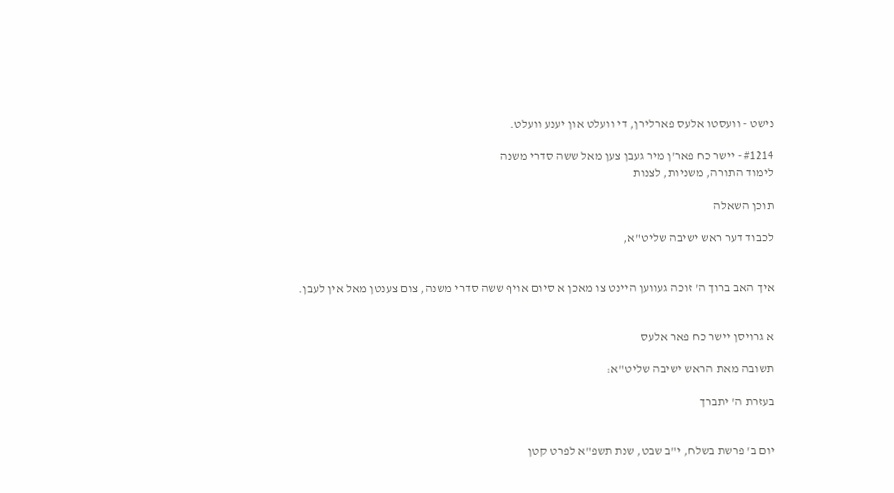נישט - וועסטו אלעס פארלירן, די וועלט און יענע וועלט.

#1214 - יישר כח פאר'ן מיר געבן צען מאל ששה סדרי משנה
לימוד התורה, משניות, לצנות

תוכן השאלה

לכבוד דער ראש ישיבה שליט"א,


איך האב ברוך ה' זוכה געווען היינט צו מאכן א סיום אויף ששה סדרי משנה, צום צענטן מאל אין לעבן.


א גרויסן יישר כח פאר אלעס

תשובה מאת הראש ישיבה שליט"א:

בעזרת ה' יתברך


יום ב' פרשת בשלח, י"ב שבט, שנת תשפ"א לפרט קטן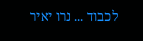לכבוד ... נרו יאיר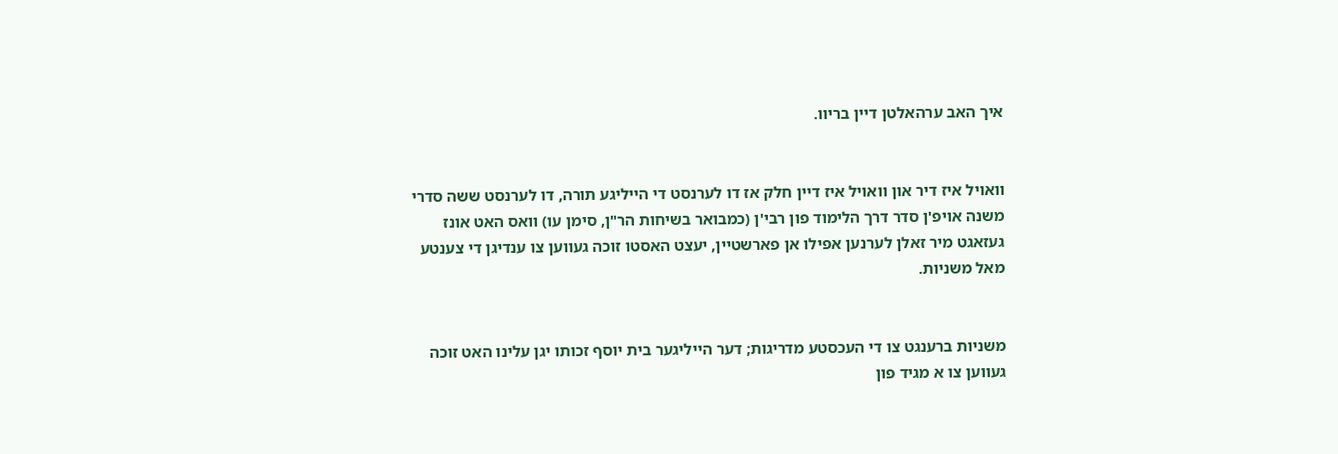איך האב ערהאלטן דיין בריוו.


וואויל איז דיר און וואויל איז דיין חלק אז דו לערנסט די הייליגע תורה, דו לערנסט ששה סדרי משנה אויפ'ן סדר דרך הלימוד פון רבי'ן (כמבואר בשיחות הר"ן, סימן עו) וואס האט אונז געזאגט מיר זאלן לערנען אפילו אן פארשטיין, יעצט האסטו זוכה געווען צו ענדיגן די צענטע מאל משניות.


משניות ברענגט צו די העכסטע מדריגות; דער הייליגער בית יוסף זכותו יגן עלינו האט זוכה געווען צו א מגיד פון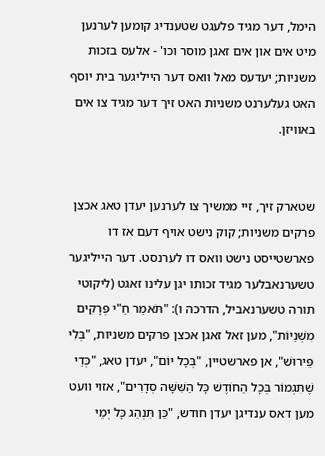הימל, דער מגיד פלעגט שטענדיג קומען לערנען מיט אים און אים זאגן מוסר וכו' - אלעס בזכות משניות; יעדעס מאל וואס דער הייליגער בית יוסף האט געלערנט משניות האט זיך דער מגיד צו אים באוויזן.


שטארק זיך, זיי ממשיך צו לערנען יעדן טאג אכצן פרקים משניות; קוק נישט אויף דעם אז דו פארשטייסט נישט וואס דו לערנסט. דער הייליגער טשערנאבלער מגיד זכותו יגן עלינו זאגט (ליקוטי תורה טשערנאביל, הדרכה ו): "תֹּאמַר חַ"י פְּרָקִים מִשְׁנַיוֹת", מען זאל זאגן אכצן פרקים משניות, "בְּלִי פֵּירוּשׁ", אן פארשטיין, "בְּכָל יוֹם", יעדן טאג, "כְּדֵי שֶׁתִּגְמוֹר בְּכָל הַחוֹדֶשׁ כָּל הַשִּׁשָּׁה סְדָרִים", אזוי וועט מען דאס ענדיגן יעדן חודש, "כֵּן תִּנְהַג כָּל יְמֵי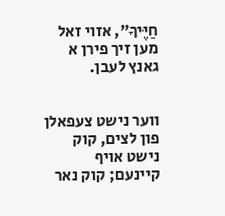חַיֶּיךָ", אזוי זאל מען זיך פירן א גאנץ לעבן.


ווער נישט צעפאלן פון לצים, קוק נישט אויף קיינעם; קוק נאר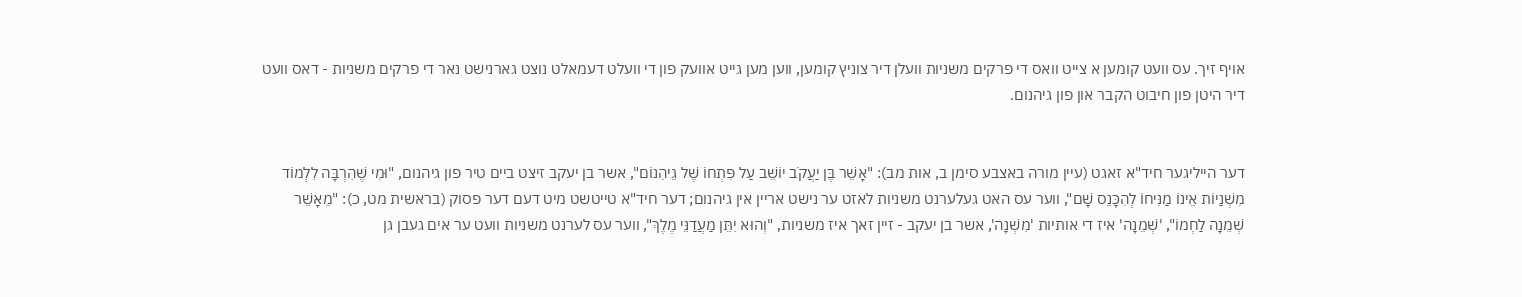אויף זיך. עס וועט קומען א צייט וואס די פרקים משניות וועלן דיר צוניץ קומען, ווען מען גייט אוועק פון די וועלט דעמאלט נוצט גארנישט נאר די פרקים משניות - דאס וועט דיר היטן פון חיבוט הקבר און פון גיהנום.


דער הייליגער חיד"א זאגט (עיין מורה באצבע סימן ב, אות מב): "אָשֵׁר בֶּן יַעֲקֹב יוֹשֵׁב עַל פִּתְחוֹ שֶׁל גֵיהִנוֹם", אשר בן יעקב זיצט ביים טיר פון גיהנום, "וּמִי שֶׁהִרְבָּה לִלְמוֹד מִשְׁנַיוֹת אֵינוֹ מַנִּיחוֹ לְהִכָּנֵס שָׁם", ווער עס האט געלערנט משניות לאזט ער נישט אריין אין גיהנום; דער חיד"א טייטשט מיט דעם דער פסוק (בראשית מט, כ): "מֵאָשֵׁר שְׁמֵנָה לַחְמוֹ", 'שְׁמֵנָה' איז די אותיות 'מִשְׁנָה', אשר בן יעקב - זיין זאך איז משניות, "וְהוּא יִתֵּן מַעֲדַנֵּי מֶלֶךְ", ווער עס לערנט משניות וועט ער אים געבן גן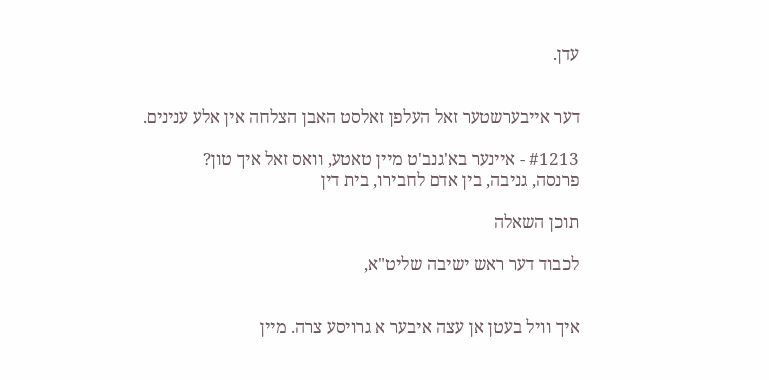עדן.


דער אייבערשטער זאל העלפן זאלסט האבן הצלחה אין אלע ענינים.

#1213 - איינער בא'גנב'ט מיין טאטע, וואס זאל איך טון?
פרנסה, גניבה, בין אדם לחבירו, בית דין

תוכן השאלה

לכבוד דער ראש ישיבה שליט"א,


איך וויל בעטן אן עצה איבער א גרויסע צרה. מיין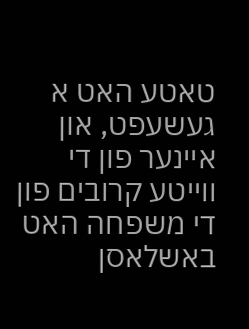טאטע האט א געשעפט, און איינער פון די ווייטע קרובים פון די משפחה האט באשלאסן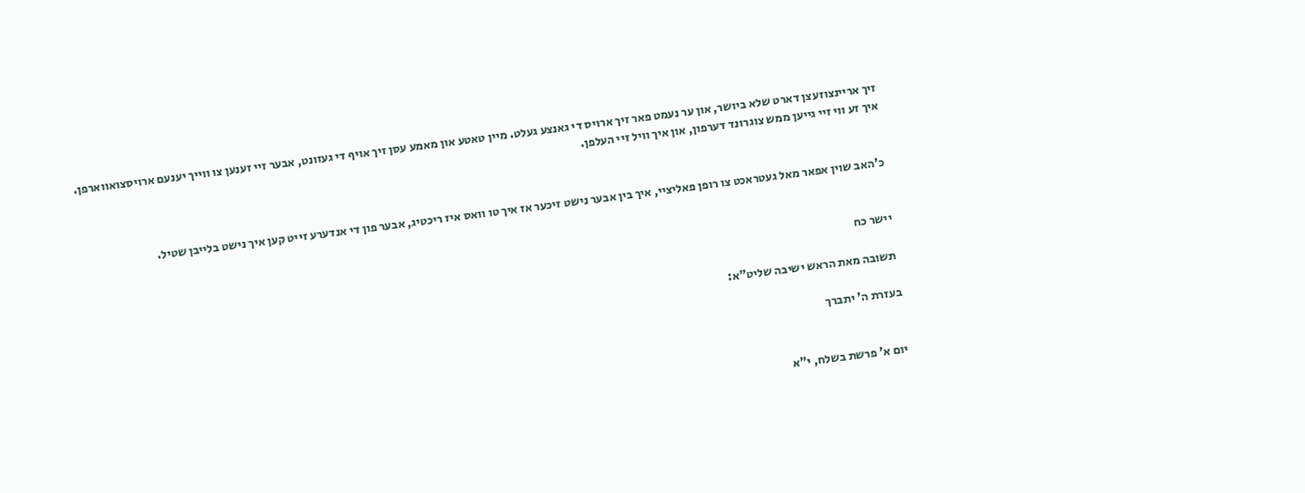זיך אריינצוזעצן דארט שלא ביושר, און ער נעמט פאר זיך ארויס די גאנצע געלט. מיין טאטע און מאמע עסן זיך אויף די געזונט, אבער זיי זענען צו ווייך יענעם ארויסצואווארפן. איך זע ווי זיי גייען ממש צוגרונד דערפון, און איך וויל זיי העלפן.


כ'האב שוין אפאר מאל געטראכט צו רופן פאליציי, איך בין אבער נישט זיכער אז איך טו וואס איז ריכטיג, אבער פון די אנדערע זייט קען איך נישט בלייבן שטיל.


יישר כח

תשובה מאת הראש ישיבה שליט"א:

בעזרת ה' יתברך


יום א' פרשת בשלח, י"א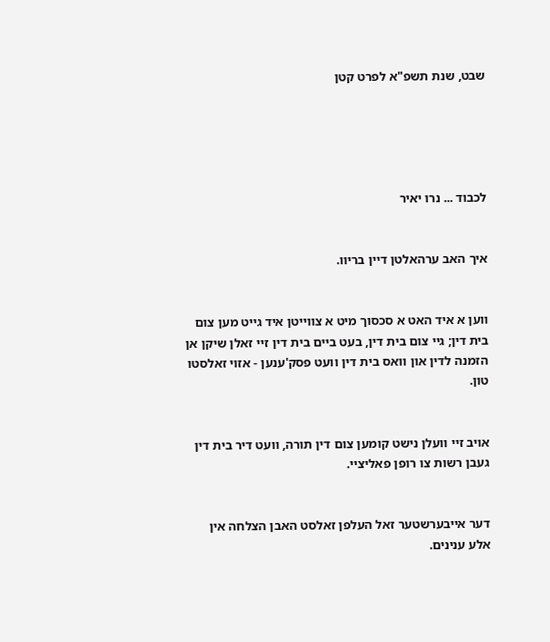שבט, שנת תשפ"א לפרט קטן





לכבוד ... נרו יאיר


איך האב ערהאלטן דיין בריוו.


ווען א איד האט א סכסוך מיט א צווייטן איד גייט מען צום בית דין; גיי צום בית דין, בעט ביים בית דין זיי זאלן שיקן אן הזמנה לדין און וואס בית דין וועט פסק'ענען - אזוי זאלסטו טון.


אויב זיי וועלן נישט קומען צום דין תורה, וועט דיר בית דין געבן רשות צו רופן פאליציי.


דער אייבערשטער זאל העלפן זאלסט האבן הצלחה אין אלע ענינים.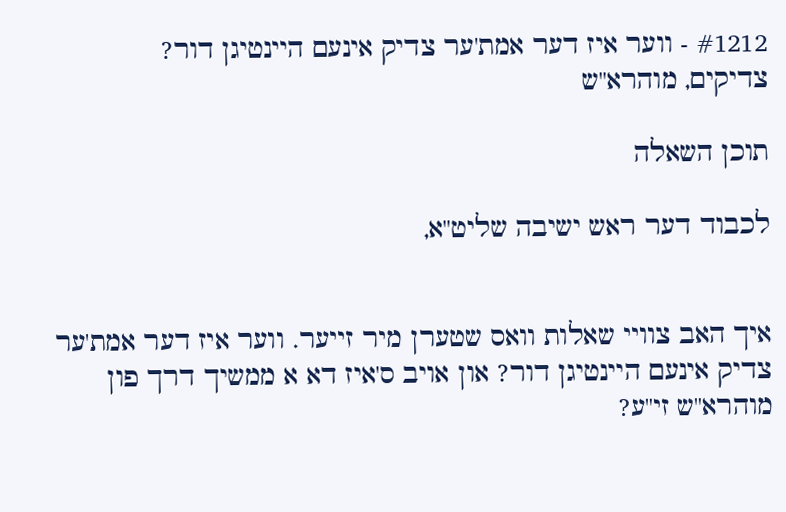#1212 - ווער איז דער אמת'ער צדיק אינעם היינטיגן דור?
צדיקים, מוהרא"ש

תוכן השאלה

לכבוד דער ראש ישיבה שליט"א,


איך האב צוויי שאלות וואס שטערן מיר זייער. ווער איז דער אמת'ער צדיק אינעם היינטיגן דור? און אויב ס'איז דא א ממשיך דרך פון מוהרא"ש זי"ע?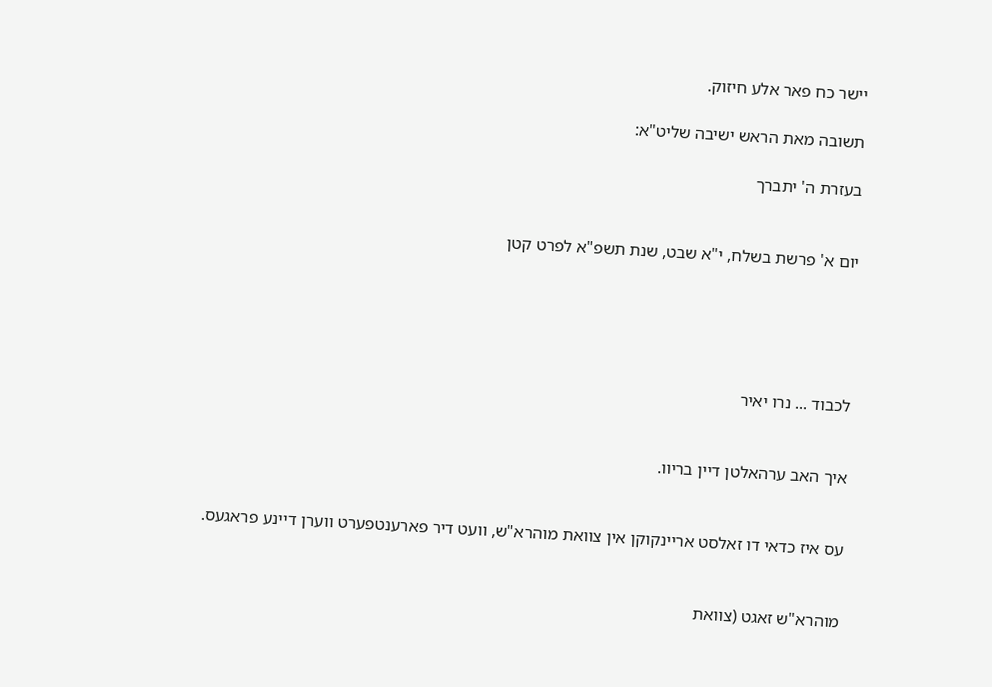יישר כח פאר אלע חיזוק.

תשובה מאת הראש ישיבה שליט"א:

בעזרת ה' יתברך


יום א' פרשת בשלח, י"א שבט, שנת תשפ"א לפרט קטן





לכבוד ... נרו יאיר


איך האב ערהאלטן דיין בריוו.


עס איז כדאי דו זאלסט אריינקוקן אין צוואת מוהרא"ש, וועט דיר פארענטפערט ווערן דיינע פראגעס.


מוהרא"ש זאגט (צוואת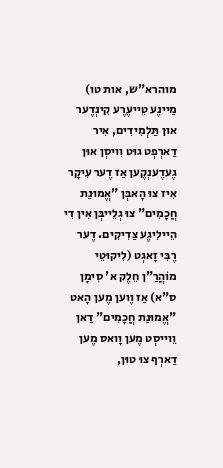מוהרא"ש, אות טו) מַיינֶע טֵייעֶרֶע קִינְדֶער אוּן תַּלְמִידִים, אִיר דַארְפְט גוּט וִויסְן אוּן גֶעדֶענְקֶען אַז דֶער עִיקָר אִיז צוּ הָאבְּן "אֱמוּנַת חֲכָמִים" צוּ גְלֵייבְּן אִין דִי הֵיילִיגֶע צַדִיקִים. דֶער רֶבִּי זָאגְט (לִיקוּטֵי מוֹהֲרַ"ן חֵלֶק א' סִימָן ס"א) אַז וֶוען מֶען הָאט "אֱמוּנַת חֲכָמִים" דַאן וֵוייסְט מֶען וָואס מֶען דַארְף צוּ טוּן,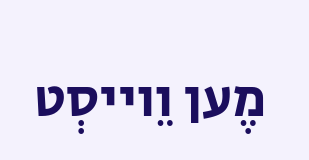מֶען וֵוייסְט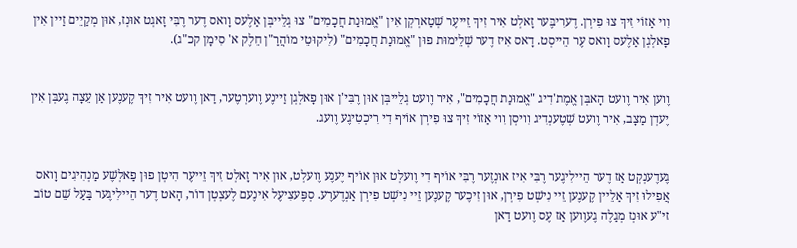וִוי אַזוֹי זִיךְ צוּ פִירְן. דֶערִיבֶּער זָאלְט אִיר זִיךְ זֵייעֶר שְׁטַארְקְן אִין "אֱמוּנַת חֲכָמִים" צוּ גְלֵייבְּן אַלֶעס וָואס דֶער רֶבִּי זָאגְט אוּנְז, אוּן מְקַיֵים זַיין אִין פָאלְגְן אַלֶעס וָואס עֶר הֵייסְט. דָאס אִיז דֶער שְׁלֵימוּת פוּן "אֱמוּנַת חֲכָמִים" (לִיקוּטֵי מוֹהֲרַ"ן חֵלֶק א' סִימָן קכ"ג).


וֶוען אִיר וֶועט הָאבְּן אֱמֶת'דִיג "אֱמוּנַת חֲכָמִים", אִיר וֶועט גְלֵייבְּן אוּן רֶבִּי'ן אוּן פָאלְגְן זַיינֶע וֶוערְטֶער, דַאן וֶועט אִיר זִיךְ קֶענֶען אַן עֵצָה גֶעבְּן אִין יֶעדְן מַצָב, אִיר וֶועט שְׁטֶענְדִיג וִויסְן וִוי אַזוֹי זִיךְ צוּ פִירְן אוֹיף דִי רִיכְטִיגֶע וֶועג.


גֶעדֶענְקְט אַז דֶער הֵיילִיגֶער רֶבִּי אִיז אוּנְזֶער רֶבִּי אוֹיף דִי וֶועלְט אוּן אוֹיף יֶענֶע וֶועלְט, אוּן אִיר זָאלְט זִיךְ זֵייעֶר הִיטְן פוּן פַאלְשֶׁע מַנְהִיגִים וָואס אֲפִילוּ זִיךְ אַלֵיין קֶענֶען זֵיי נִישְׁט פִירְן, אוּן זִיכֶער קֶענֶען זֵיי נִישְׁט פִירְן אַנְדֶערֶע. סְפֶּעצִיעֶל אִינֶעם לֶעצְטְן דוֹר, הָאט דֶער הֵיילִיגֶער בַּעַל שֵׁם טוֹב זי"ע אוּנְז מְגַלֶה גֶעוֶוען אַז עֶס וֶועט דַאן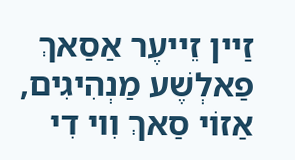זַיין זֵייעֶר אַסַאךְ פַאלְשֶׁע מַנְהִיגִים, אַזוֹי סַאךְ וִוי דִי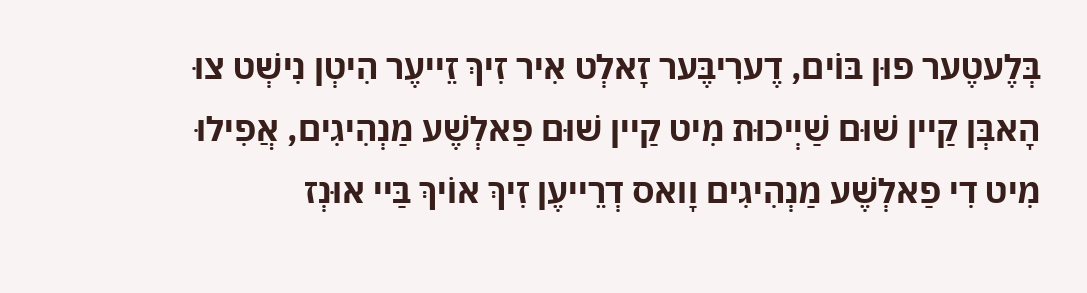בְּלֶעטֶער פוּן בּוֹים, דֶערִיבֶּער זָאלְט אִיר זִיךְ זֵייעֶר הִיטְן נִישְׁט צוּ הָאבְּן קַיין שׁוּם שַׁיְיכוּת מִיט קַיין שׁוּם פַאלְשֶׁע מַנְהִיגִים, אֲפִילוּ מִיט דִי פַאלְשֶׁע מַנְהִיגִים וָואס דְרֵייעֶן זִיךְ אוֹיךְ בַּיי אוּנְז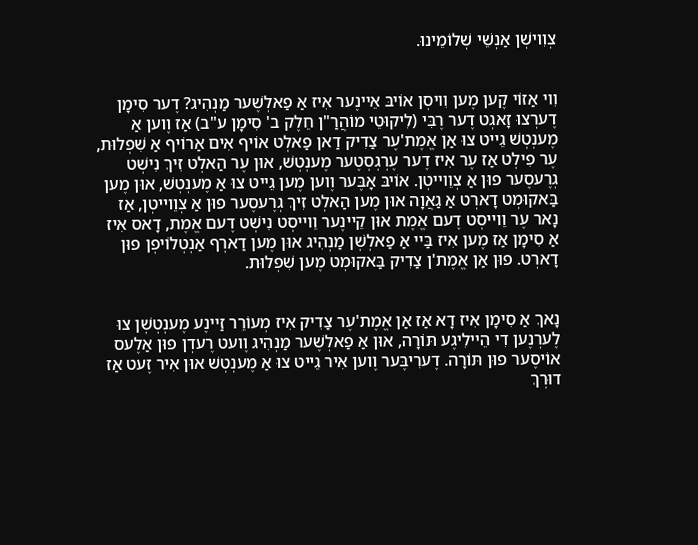צְוִוישְׁן אַנְשֵׁי שְׁלוֹמֵינוּ.


וִוי אַזוֹי קֶען מֶען וִויסְן אוֹיבּ אֵיינֶער אִיז אַ פַאלְשֶׁער מַנְהִיג? דֶער סִימָן דֶערְצוּ זָאגְט דֶער רֶבִּי (לִיקוּטֵי מוֹהֲרַ"ן חֵלֶק ב' סִימָן ע"ב) אַז וֶוען אַ מֶענְטְשׁ גֵייט צוּ אַן אֱמֶת'עֶר צַדִיק דַאן פַאלְט אוֹיף אִים אַרוֹיף אַ שִׁפְלוּת, עֶר פִילְט אַז עֶר אִיז דֶער עֶרְגְסְטֶער מֶענְטְשׁ, אוּן עֶר הַאלְט זִיךְ נִישְׁט גְרֶעסֶער פוּן אַ צְוֵוייטְן. אוֹיבּ אָבֶּער וֶוען מֶען גֵייט צוּ אַ מֶענְטְשׁ, אוּן מֶען בַּאקוּמְט דָארְט אַ גַאֲוָה אוּן מֶען הַאלְט זִיךְ גְרֶעסֶער פוּן אַ צְוֵוייטְן, אַז נָאר עֶר וֵוייסְט דֶעם אֱמֶת אוּן קֵיינֶער וֵוייסְט נִישְׁט דֶעם אֱמֶת, דָאס אִיז אַ סִימָן אַז מֶען אִיז בַּיי אַ פַאלְשְׁן מַנְהִיג אוּן מֶען דַארְף אַנְטְלוֹיפְן פוּן דָארְט. פוּן אַן אֱמֶת'ן צַדִיק בַּאקוּמְט מֶען שִׁפְלוּת.


נָאךְ אַ סִימָן אִיז דָא אַז אַן אֱמֶת'עֶר צַדִיק אִיז מְעוֹרֵר זַיינֶע מֶענְטְשְׁן צוּ לֶערְנֶען דִי הֵיילִיגֶע תּוֹרָה, אוּן אַ פַאלְשֶׁער מַנְהִיג וֶועט רֶעדְן פוּן אַלֶעס אוֹיסֶער פוּן תּוֹרָה. דֶערִיבֶּער וֶוען אִיר גֵייט צוּ אַ מֶענְטְשׁ אוּן אִיר זֶעט אַז דוּרְךְ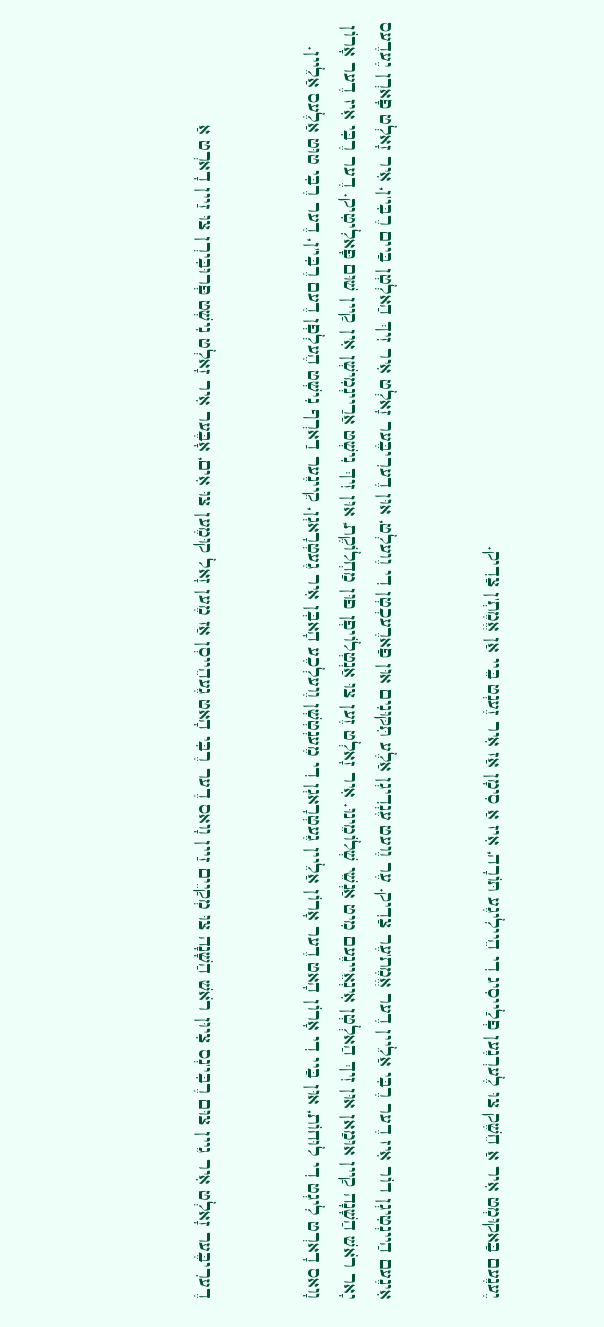יֶענֶעם בַּאקוּמְט אִיר אַ חֵשֶׁק צוּ לֶערְנֶען פְלַייסִיג דִי הֵיילִיגֶע תּוֹרָה, אִיז אַ סִימָן אַז אִיר זֶענְט בֵּיי אַן אֱמֶתְ'ן צַדִיק.


אִינֶעם הַיינְטִיגְן דוֹר אִיז דֶער רֶבִּי אַלֵיין דֶער אֱמֶת'עֶר צַדִיק. עֶר וֶועט עֶנְדִיגְן אַלֶע תִּקּוּנִים אוּן פַארֶעכְטְן דִי וֶועלְט, אוּן דֶערִיבֶּער זָאלְט אִיר זִיךְ הַאלְטְן בַּיים רֶבִּי'ן, אִיר זָאלְט פָארְן יֶעדֶעס יָאר רֹאשׁ הַשָׁנָה קַיין אוּמַאן אוּן זִיךְ הַאלְטְן אִינְאֵיינֶעם מִיט אַנְשֵׁי שְׁלוֹמֵינוּ. אִיר זָאלְט זֶען צוּ אַנְטְלוֹיפְן פוּן מַחְלוֹקֶת, אוּן זִיךְ נִישְׁט אַרַיינְמִישְׁן אִין קַיין שׁוּם פָּאלִיטִיק. דֶער רֶבִּי אִיז דֶער אָרוֹן וָואס דָארְט לִיגְט דִי לוּחוֹת, אוּן בַּיי דִי אָרוֹן הָאט דֶער אָרוֹן אַלֵיין גֶעטְרָאגְן דִי מֶענְטְשְׁן וֶועלְכֶע הָאבְּן אִיר גֶעטְרָאגְן, קֵיינֶער דַארְף נִישְׁט הֶעלְפְן דֶעם רֶבִּי'ן, דֶער רֶבִּי טוּט אַלֶעס אַלֵיין.


דֶערִיבֶּער זָאלְט אִיר גֵיין צוּם רֶבִּי'נְס צִיוּן רֹאשׁ הַשָׁנָה צוּ מְקַיֵים זַיין וָואס דֶער רֶבִּי הָאט גֶעהֵייסְן אַז מֶען זָאל קוּמֶען צוּ אִים, אָבֶּער אִיר זָאלְט נִישְׁט פְּרוּבִּירְן צוּ זַיין דָארְט אַ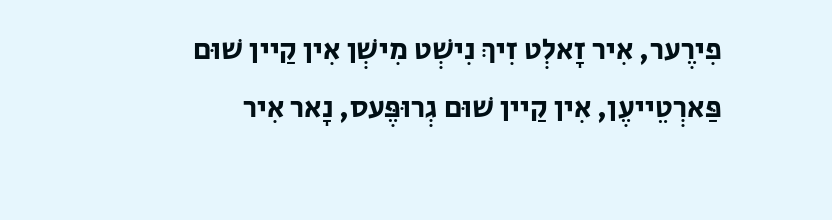פִירֶער, אִיר זָאלְט זִיךְ נִישְׁט מִישְׁן אִין קַיין שׁוּם פַּארְטֵייעֶן, אִין קַיין שׁוּם גְרוּפֶּעס, נָאר אִיר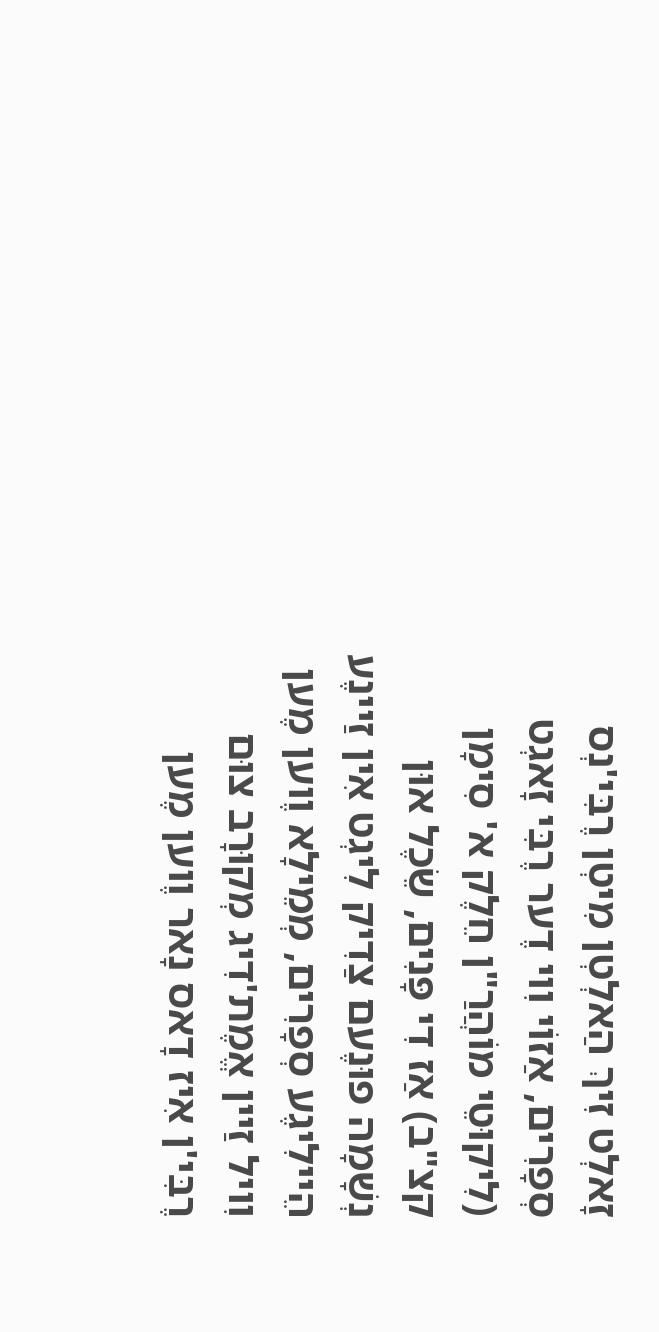זָאלְט זִיךְ הַאלְטְן מִיטְן רֶבִּי'נְס סְפָרִים, אַזוֹי וִוי דֶער רֶבִּי זָאגְט (לִיקוּטֵי מוֹהֲרַ"ן חֵלֶק א' סִימָן קצ"ב) אַז דִי פָּנִים, שֵׂכֶל אוּן נְשָׁמָה פוּנֶעם צַדִיק לִיגְט אִין זַיינֶע הֵיילִיגֶע סְפָרִים, מְמֵילָא וֶוען מֶען וִויל זַיין אֱמֶת'דִיג מְקוּרָב צוּם רֶבִּי'ן אִיז דָאס נָאר וֶוען מֶען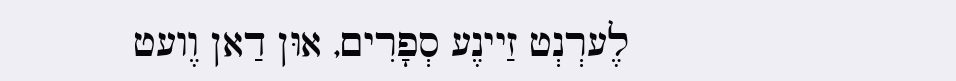לֶערְנְט זַיינֶע סְפָרִים, אוּן דַאן וֶועט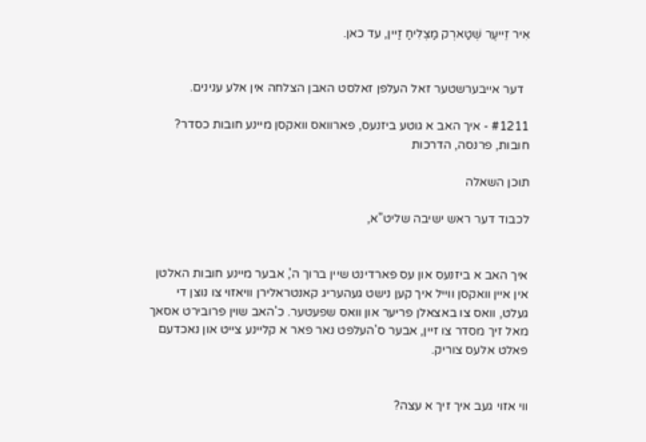אִיר זֵייעֶר שְׁטַארְק מַצְלִיחַ זַיין, עד כאן.


  דער אייבערשטער זאל העלפן זאלסט האבן הצלחה אין אלע ענינים.

#1211 - איך האב א גוטע ביזנעס, פארוואס וואקסן מיינע חובות כסדר?
חובות, פרנסה, הדרכות

תוכן השאלה

לכבוד דער ראש ישיבה שליט"א,


איך האב א ביזנעס און עס פארדינט שיין ברוך ה', אבער מיינע חובות האלטן אין איין וואקסן ווייל איך קען נישט געהעריג קאנטראלירן וויאזוי צו נוצן די געלט, וואס צו באצאלן פריער און וואס שפעטער. כ'האב שוין פרובירט אסאך מאל זיך מסדר צו זיין, אבער ס'העלפט נאר פאר א קליינע צייט און נאכדעם פאלט אלעס צוריק.


ווי אזוי געב איך זיך א עצה?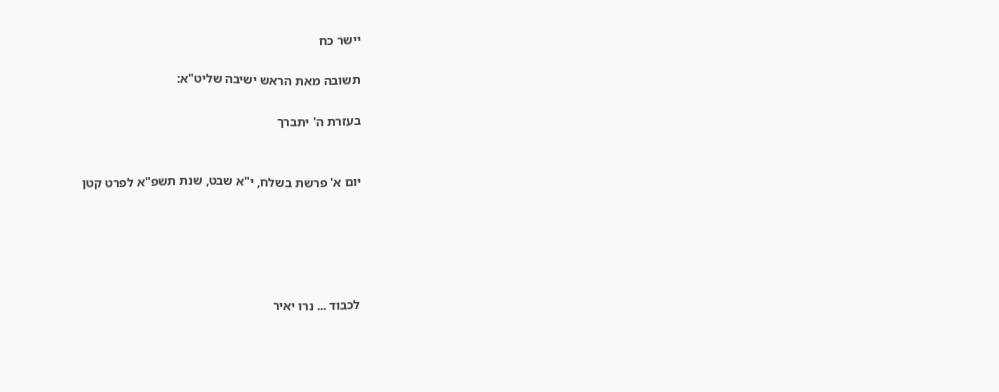יישר כח

תשובה מאת הראש ישיבה שליט"א:

בעזרת ה' יתברך


יום א' פרשת בשלח, י"א שבט, שנת תשפ"א לפרט קטן





לכבוד ... נרו יאיר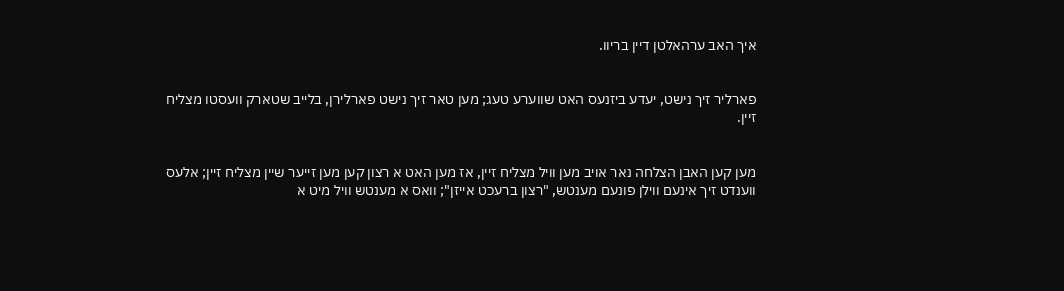איך האב ערהאלטן דיין בריוו.


פארליר זיך נישט, יעדע ביזנעס האט שווערע טעג; מען טאר זיך נישט פארלירן, בלייב שטארק וועסטו מצליח זיין.


מען קען האבן הצלחה נאר אויב מען וויל מצליח זיין, אז מען האט א רצון קען מען זייער שיין מצליח זיין; אלעס ווענדט זיך אינעם ווילן פונעם מענטש, "רצון ברעכט אייזן"; וואס א מענטש וויל מיט א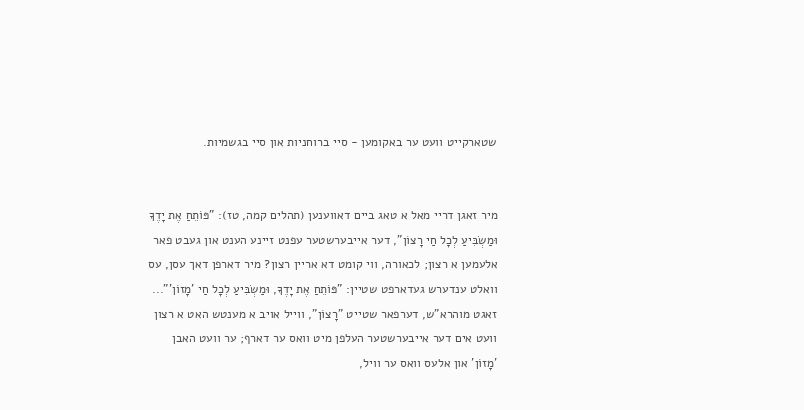שטארקייט וועט ער באקומען - סיי ברוחניות און סיי בגשמיות.


מיר זאגן דריי מאל א טאג ביים דאווענען (תהלים קמה, טז): "פּוֹתֵחַ אֶת יָדֶךָ וּמַשְׂבִּיעַ לְכָל חַי רָצוֹן", דער אייבערשטער עפנט זיינע הענט און געבט פאר אלעמען א רצון; לכאורה, ווי קומט דא אריין רצון? מיר דארפן דאך עסן, עס וואלט ענדערש געדארפט שטיין: "פּוֹתֵחַ אֶת יָדֶךָ, וּמַשְׂבִּיעַ לְכָל חַי 'מָזוֹן'"... זאגט מוהרא"ש, דערפאר שטייט "רָצוֹן", ווייל אויב א מענטש האט א רצון וועט אים דער אייבערשטער העלפן מיט וואס ער דארף; ער וועט האבן 'מָזוֹן' און אלעס וואס ער וויל,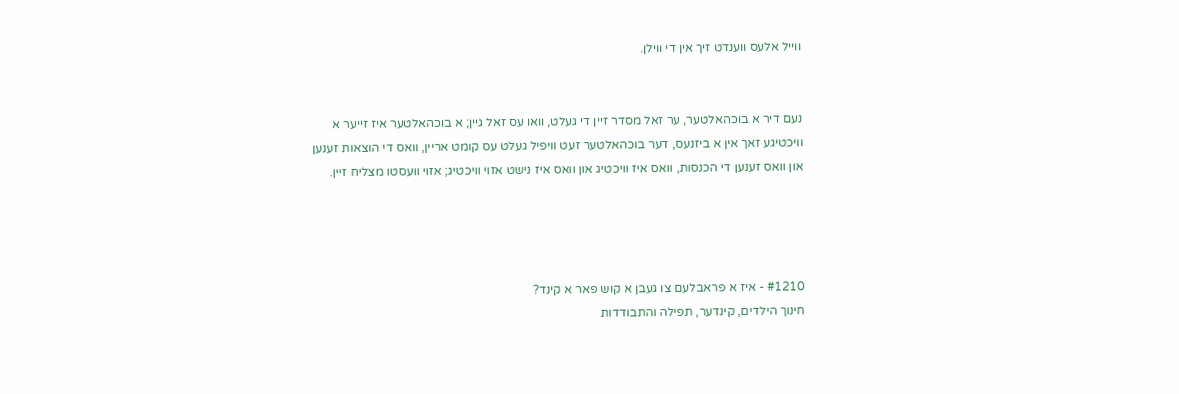ווייל אלעס ווענדט זיך אין די ווילן.


נעם דיר א בוכהאלטער, ער זאל מסדר זיין די געלט, וואו עס זאל גיין; א בוכהאלטער איז זייער א וויכטיגע זאך אין א ביזנעס, דער בוכהאלטער זעט וויפיל געלט עס קומט אריין, וואס די הוצאות זענען און וואס זענען די הכנסות, וואס איז וויכטיג און וואס איז נישט אזוי וויכטיג; אזוי וועסטו מצליח זיין.




#1210 - איז א פראבלעם צו געבן א קוש פאר א קינד?
חינוך הילדים, קינדער, תפילה והתבודדות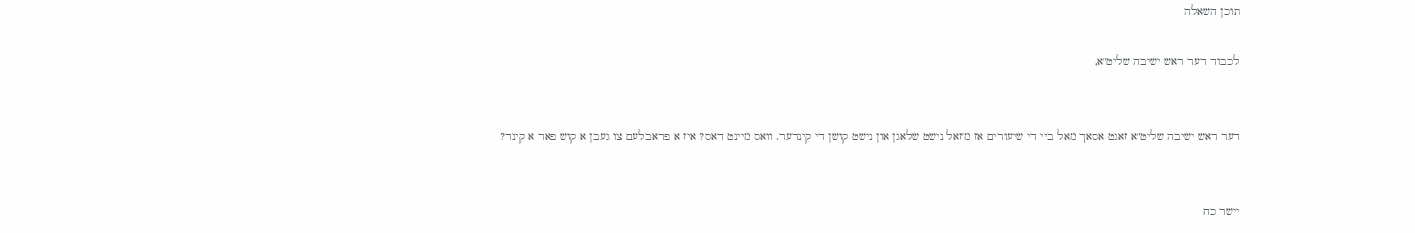תוכן השאלה

לכבוד דער ראש ישיבה שליט"א,


דער ראש ישיבה שליט"א זאגט אסאך מאל ביי די שיעורים אז מ'זאל נישט שלאגן און נישט קושן די קינדער. וואס מיינט דאס? איז א פראבלעם צו געבן א קוש פאר א קינד?


יישר כח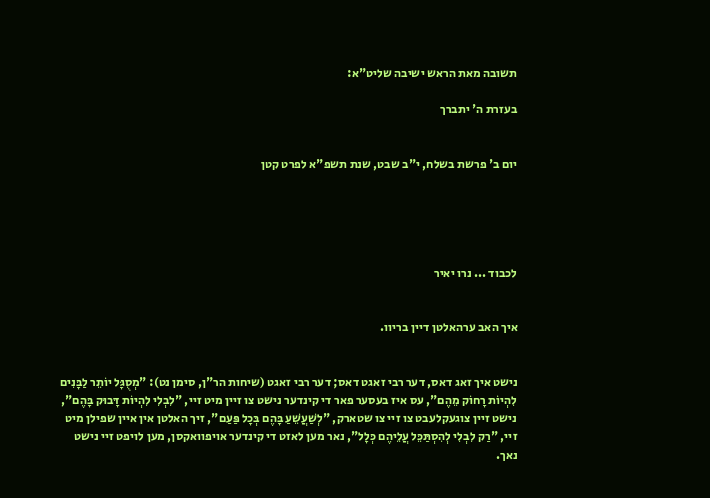תשובה מאת הראש ישיבה שליט"א:

בעזרת ה' יתברך


יום ב' פרשת בשלח, י"ב שבט, שנת תשפ"א לפרט קטן





לכבוד ... נרו יאיר


איך האב ערהאלטן דיין בריוו.


נישט איך זאג דאס, דער רבי זאגט דאס; דער רבי זאגט (שיחות הר"ן, סימן נט): "מְסֻגָּל יוֹתֵר לַבָּנִים לִהְיוֹת רָחוֹק מֵהֶם", עס איז בעסער פאר די קינדער נישט צו זיין מיט זיי, "לִבְלִי לִהְיוֹת דָּבוּק בָּהֶם", נישט זיין צוגעקלעבט צו זיי צו שטארק, "לְשַׁעֲשֵׁעַ בָּהֶם בְּכָל פַּעַם", זיך האלטן אין איין שפילן מיט זיי, "רַק לִבְלִי לְהִסְתַּכֵּל עֲלֵיהֶם כְּלָל", נאר מען לאזט די קינדער אויפוואקסן, מען לויפט זיי נישט נאך.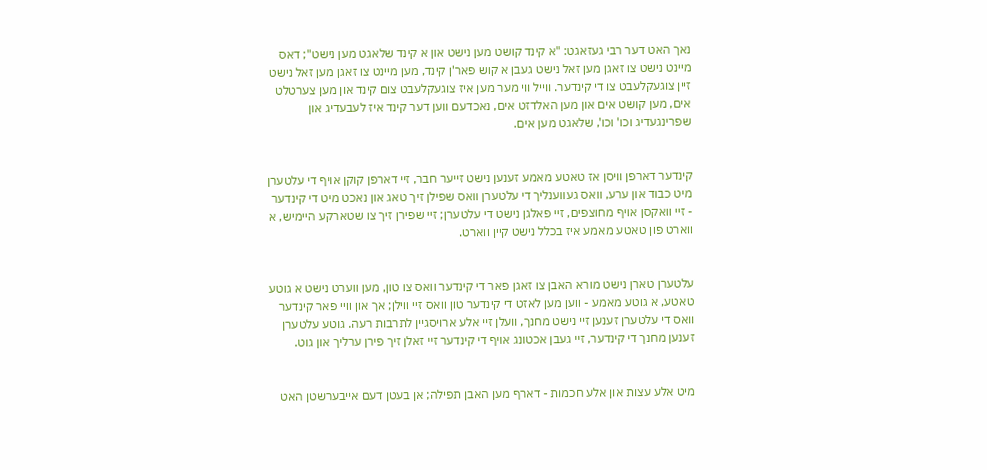נאך האט דער רבי געזאגט: "א קינד קושט מען נישט און א קינד שלאגט מען נישט"; דאס מיינט נישט צו זאגן מען זאל נישט געבן א קוש פאר'ן קינד, מען מיינט צו זאגן מען זאל נישט זיין צוגעקלעבט צו די קינדער. ווייל ווי מער מען איז צוגעקלעבט צום קינד און מען צערטלט אים, מען קושט אים און מען האלדזט אים, נאכדעם ווען דער קינד איז לעבעדיג און שפרינגעדיג וכו' וכו', שלאגט מען אים.


קינדער דארפן וויסן אז טאטע מאמע זענען נישט זייער חבר, זיי דארפן קוקן אויף די עלטערן מיט כבוד און ערע, וואס געווענליך די עלטערן וואס שפילן זיך טאג און נאכט מיט די קינדער - זיי וואקסן אויף מחוצפים, זיי פאלגן נישט די עלטערן; זיי שפירן זיך צו שטארקע היימיש, א ווארט פון טאטע מאמע איז בכלל נישט קיין ווארט.


עלטערן טארן נישט מורא האבן צו זאגן פאר די קינדער וואס צו טון, מען ווערט נישט א גוטע טאטע, א גוטע מאמע - ווען מען לאזט די קינדער טון וואס זיי ווילן; אך און וויי פאר קינדער וואס די עלטערן זענען זיי נישט מחנך, וועלן זיי אלע ארויסגיין לתרבות רעה. גוטע עלטערן זענען מחנך די קינדער, זיי געבן אכטונג אויף די קינדער זיי זאלן זיך פירן ערליך און גוט.


מיט אלע עצות און אלע חכמות - דארף מען האבן תפילה; אן בעטן דעם אייבערשטן האט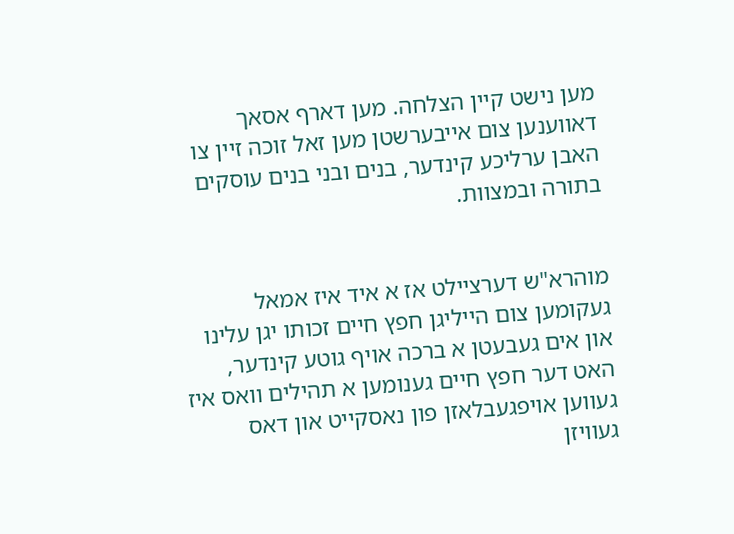מען נישט קיין הצלחה. מען דארף אסאך דאווענען צום אייבערשטן מען זאל זוכה זיין צו האבן ערליכע קינדער, בנים ובני בנים עוסקים בתורה ובמצוות.


מוהרא"ש דערציילט אז א איד איז אמאל געקומען צום הייליגן חפץ חיים זכותו יגן עלינו און אים געבעטן א ברכה אויף גוטע קינדער, האט דער חפץ חיים גענומען א תהילים וואס איז געווען אויפגעבלאזן פון נאסקייט און דאס געוויזן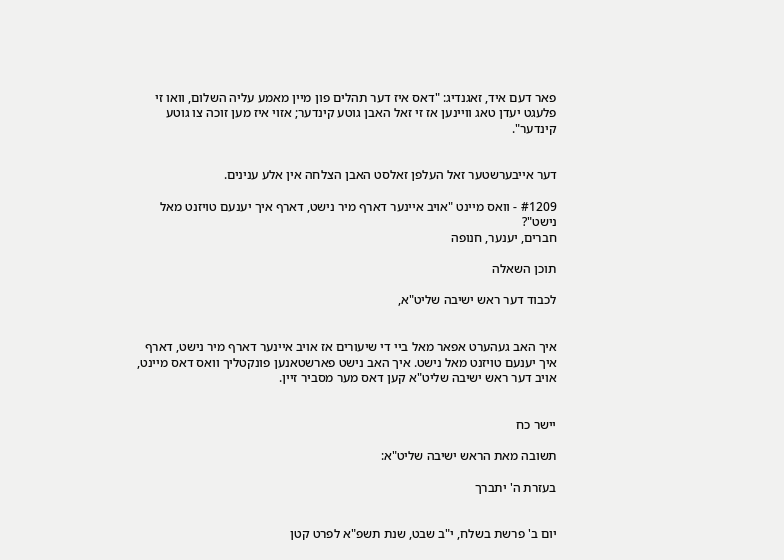פאר דעם איד, זאגנדיג: "דאס איז דער תהלים פון מיין מאמע עליה השלום, וואו זי פלעגט יעדן טאג וויינען אז זי זאל האבן גוטע קינדער; אזוי איז מען זוכה צו גוטע קינדער".


דער אייבערשטער זאל העלפן זאלסט האבן הצלחה אין אלע ענינים.

#1209 - וואס מיינט "אויב איינער דארף מיר נישט, דארף איך יענעם טויזנט מאל נישט"?
חברים, יענער, חנופה

תוכן השאלה

לכבוד דער ראש ישיבה שליט"א,


איך האב געהערט אפאר מאל ביי די שיעורים אז אויב איינער דארף מיר נישט, דארף איך יענעם טויזנט מאל נישט. איך האב נישט פארשטאנען פונקטליך וואס דאס מיינט, אויב דער ראש ישיבה שליט"א קען דאס מער מסביר זיין.


יישר כח

תשובה מאת הראש ישיבה שליט"א:

בעזרת ה' יתברך


יום ב' פרשת בשלח, י"ב שבט, שנת תשפ"א לפרט קטן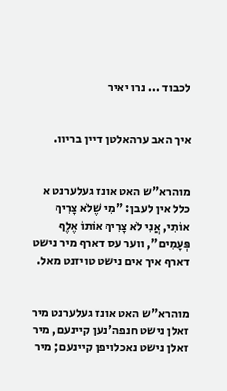לכבוד ... נרו יאיר


איך האב ערהאלטן דיין בריוו.


מוהרא"ש האט אונז געלערנט א כלל אין לעבן: "מִי שֶׁלֹא צָרִיךְ אוֹתִי, אֲנִי לֹא צָרִיךְ אוֹתוֹ אֶלֶף פְּעָמִים", ווער עס דארף מיר נישט דארף איך אים נישט טויזנט מאל.


מוהרא"ש האט אונז געלערנט מיר זאלן נישט חנפה'נען קיינעם, מיר זאלן נישט נאכלויפן קיינעם; מיר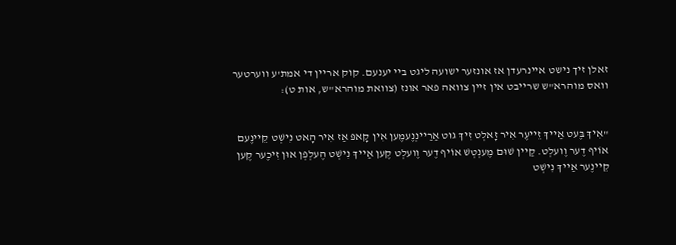זאלן זיך נישט איינרעדן אז אונזער ישועה ליגט ביי יענעם. קוק אריין די אמת'ע ווערטער וואס מוהרא"ש שרייבט אין זיין צוואה פאר אונז (צוואת מוהרא"ש, אות ט):


"אִיךְ בֶּעט אַייךְ זֵייעֶר אִיר זָאלְט זִיךְ גוּט אַרַיינְנֶעמֶען אִין קָאפּ אַז אִיר הָאט נִישְׁט קֵיינֶעם אוֹיף דֶער וֶועלְט. קַיין שׁוּם מֶענְטְשׁ אוֹיף דֶער וֶועלְט קֶען אַייךְ נִישְׁט הֶעלְפְן אוּן זִיכֶער קֶען קֵיינֶער אַייךְ נִישְׁט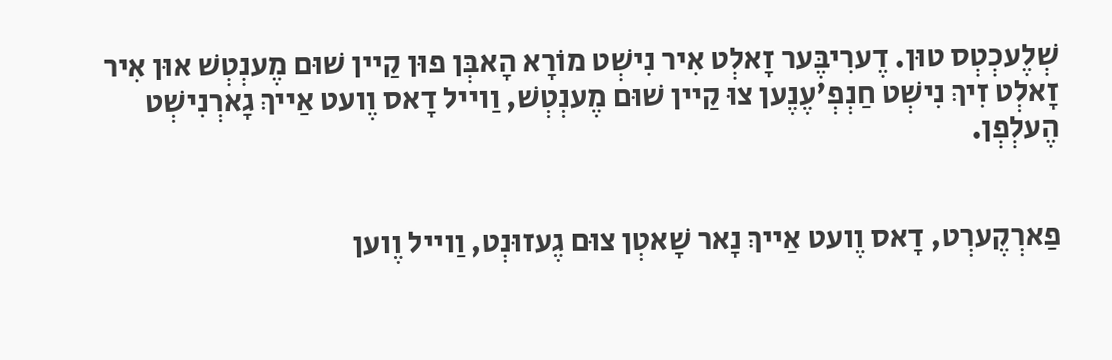שְׁלֶעכְטְס טוּן. דֶערִיבֶּער זָאלְט אִיר נִישְׁט מוֹרָא הָאבְּן פוּן קַיין שׁוּם מֶענְטְשׁ אוּן אִיר זָאלְט זִיךְ נִישְׁט חַנְפְ'עֶנֶען צוּ קַיין שׁוּם מֶענְטְשׁ, וַוייל דָאס וֶועט אַייךְ גָארְנִישְׁט הֶעלְפְן.


פַארְקֶערְט, דָאס וֶועט אַייךְ נָאר שָׁאטְן צוּם גֶעזוּנְט, וַוייל וֶוען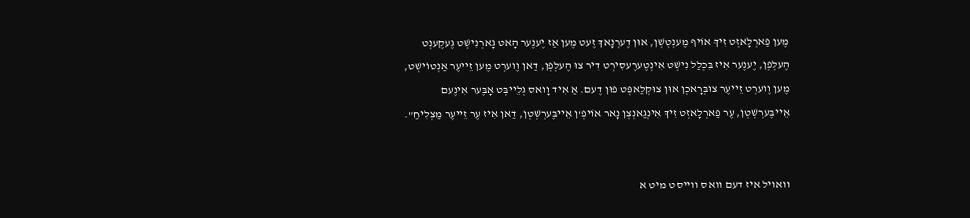מֶען פַארְלָאזְט זִיךְ אוֹיף מֶענְטְשְׁן, אוּן דֶערְנָאךְ זֶעט מֶען אַז יֶענֶער הָאט גָארְנִישְׁט גֶעקֶענְט הֶעלְפְן, יֶענֶער אִיז בִּכְלַל נִישְׁט אִינְטֶערֶעסִירְט דִיר צוּ הֶעלְפְן, דַאן וֶוערְט מֶען זֵייעֶר אַנְטוֹישְׁט, מֶען וֶוערְט זֵייעֶר צוּבְּרָאכְן אוּן צוּקְלַאפְּט פוּן דֶעם. אַ אִיד וָואס גְלֵייבְּט אָבֶּער אִינֶעם אֵייבֶּערְשְׁטְן, עֶר פַארְלָאזְט זִיךְ אִינְגַאנְצְן נָאר אוֹיפְ'ן אֵייבֶּערְשְׁטְן, דַאן אִיז עֶר זֵייעֶר מַצְלִיחַ".


וואויל איז דעם וואס ווייסט מיט א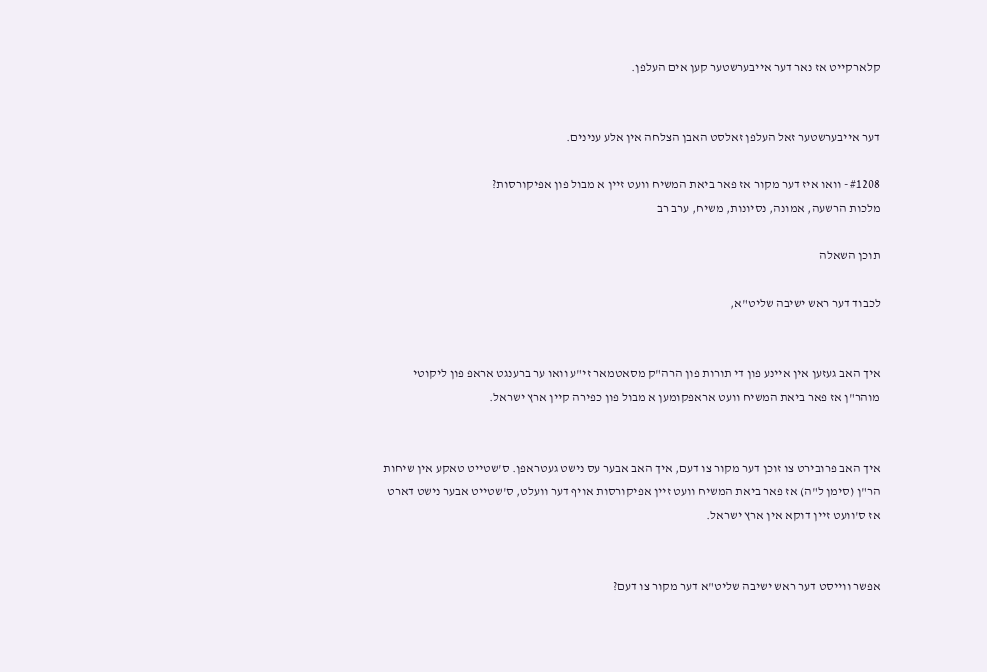קלארקייט אז נאר דער אייבערשטער קען אים העלפן.


דער אייבערשטער זאל העלפן זאלסט האבן הצלחה אין אלע ענינים.

#1208 - וואו איז דער מקור אז פאר ביאת המשיח וועט זיין א מבול פון אפיקורסות?
מלכות הרשעה, אמונה, נסיונות, משיח, ערב רב

תוכן השאלה

לכבוד דער ראש ישיבה שליט"א,


איך האב געזען אין איינע פון די תורות פון הרה"ק מסאטמאר זי"ע וואו ער ברענגט אראפ פון ליקוטי מוהר"ן אז פאר ביאת המשיח וועט אראפקומען א מבול פון כפירה קיין ארץ ישראל.


איך האב פרובירט צו זוכן דער מקור צו דעם, איך האב אבער עס נישט געטראפן. ס'שטייט טאקע אין שיחות הר"ן (סימן ל"ה) אז פאר ביאת המשיח וועט זיין אפיקורסות אויף דער וועלט, ס'שטייט אבער נישט דארט אז ס'וועט זיין דוקא אין ארץ ישראל.


אפשר ווייסט דער ראש ישיבה שליט"א דער מקור צו דעם?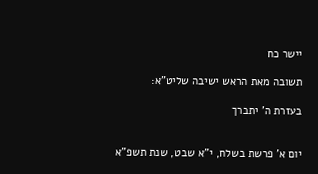יישר כח

תשובה מאת הראש ישיבה שליט"א:

בעזרת ה' יתברך


יום א' פרשת בשלח, י"א שבט, שנת תשפ"א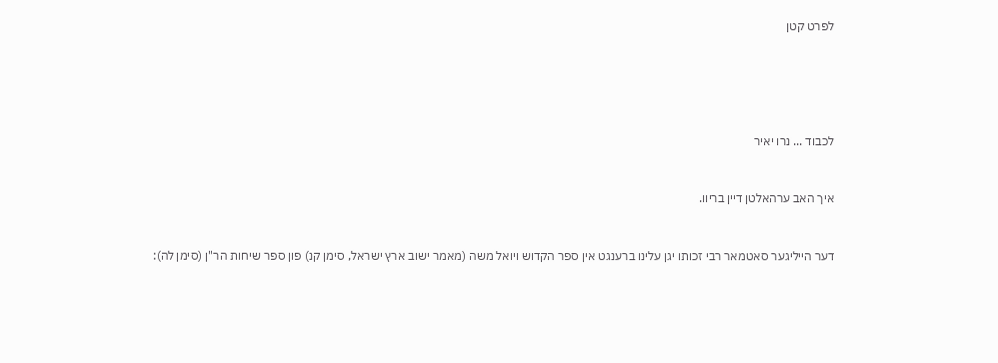לפרט קטן





לכבוד ... נרו יאיר


איך האב ערהאלטן דיין בריוו.


דער הייליגער סאטמאר רבי זכותו יגן עלינו ברענגט אין ספר הקדוש ויואל משה (מאמר ישוב ארץ ישראל, סימן קנ) פון ספר שיחות הר"ן (סימן לה):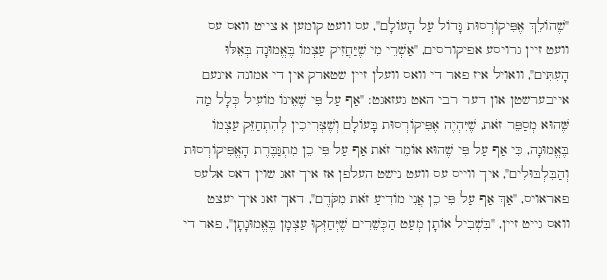"שֶׁהוֹלֵךְ אֶפִּיקוֹרְסוּת גָּדוֹל עַל הָעוֹלָם", עס וועט קומען א צייט וואס עס וועט זיין גרויסע אפיקורסים, "אַשְׁרֵי מִי שֶׁיַּחֲזִיק עַצְמוֹ בֶּאֱמוּנָה בְּאֵלּוּ הָעִתִּים", וואויל איז פאר די וואס וועלן זיין שטארק אין די אמונה אינעם אייבערשטן און דער רבי האט געזאגט: "אַף עַל פִּי שֶׁאֵינוֹ מוֹעִיל כְּלָל מַה שֶּׁהוּא מְסַפֵּר זֹאת, שֶׁיִּהְיֶה אֶפִּיקוֹרְסוּת בָּעוֹלָם וְשֶׁצְּרִיכִין לְהִתְחַזֵּק עַצְמוֹ בֶּאֱמוּנָה, כִּי אַף עַל פִּי שֶׁהוּא אוֹמֵר זֹאת אַף עַל פִּי כֵן מִתְגַּבֶּרֶת הָאֱפִּיקוֹרְסוּת וְהַבִּלְבּוּלִים", איך ווייס עס וועט נישט העלפן אז איך זאג שוין דאס אלעס פאראויס, "אַךְ אַף עַל פִּי כֵן אֲנִי מוֹדִיעַ זֹאת מִקֹּדֶם", דאך זאג איך יעצט וואס גייט זיין, "בִּשְׁבִיל אוֹתָן מְעַט הַכְּשֵׁרִים שֶׁיְּחַזְּקוּ עַצְמָן בֶּאֱמוּנָתָן", פאר די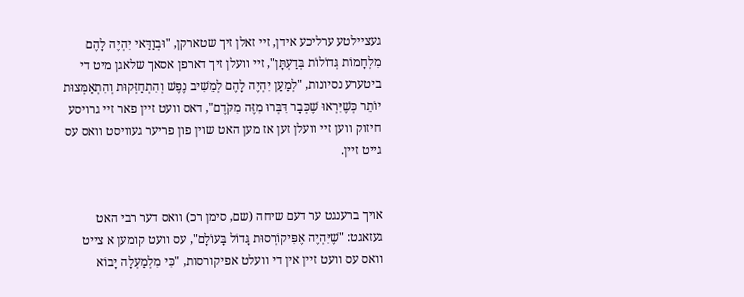געציילטע ערליכע אידן, זיי זאלן זיך שטארקן, "וּבְוַדַּאי יִהְיֶה לָהֶם מִלְחָמוֹת גְּדוֹלוֹת בְּדַעְתָּן", זיי וועלן זיך דארפן אסאך שלאגן מיט די ביטערע נסיונות, "לְמַעַן יִהְיֶה לָהֶם לְמֵשִׁיב נֶפֶשׁ וְהִתְחַזְּקוּת וְהִתְאַמְּצוּת יוֹתֵר כְּשֶׁיִּרְאוּ שֶׁכְּבָר דִּבְּרוּ מִזֶּה מִקֹּדֶם", דאס וועט זיין פאר זיי גרויסע חיזוק ווען זיי וועלן זען אז מען האט שוין פון פריער געוויסט וואס עס גייט זיין.


אויך ברענגט ער דעם שיחה (שם, סימן רכ) וואס דער רבי האט געזאגט: "שֶׁיִּהְיֶה אֶפִּיקוֹרְסוּת גָּדוֹל בָּעוֹלָם", עס וועט קומען א צייט וואס עס וועט זיין אין די וועלט אפיקורסות, "כִּי מִלְמַעְלָה יָבוֹא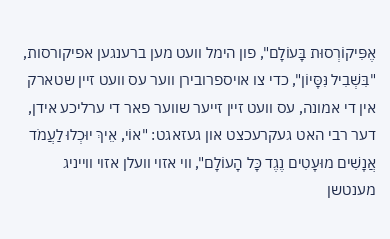אֶפִּיקוֹרְסוּת בָּעוֹלָם", פון הימל וועט מען ברענגען אפיקורסות, "בִּשְׁבִיל נִּסָּיוֹן", כדי צו אויספרובירן ווער עס וועט זיין שטארק אין די אמונה, עס וועט זיין זייער שווער פאר די ערליכע אידן, דער רבי האט געקרעכצט און געזאגט: "אוֹי, אֵיךְ יוּכְלוּ לַעֲמֹד אֲנָשִׁים מוּעָטִים נֶגֶד כָּל הָעוֹלָם", ווי אזוי וועלן אזוי ווייניג מענטשן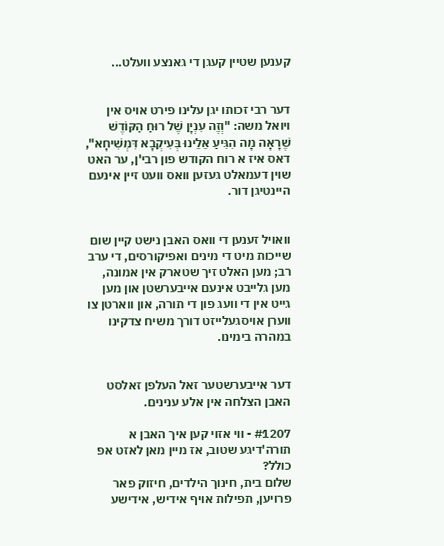קענען שטיין קעגן די גאנצע וועלט...


דער רבי זכותו יגן עלינו פירט אויס אין ויואל משה: "וְזֶה עִנְיָן שֶׁל רוּחַ הַקּוֹדֶשׁ שֶׁרָאָה מָה הִגִּיעַ אֵלֵינוּ בְּעִיקְבָא דִּמְשִׁיחָא", דאס איז א רוח הקודש פון רבי'ן, ער האט שוין דעמאלט געזען וואס וועט זיין אינעם היינטיגן דור.


וואויל זענען די וואס האבן נישט קיין שום שייכות מיט די מינים ואפיקורסים, די ערב רב; מען האלט זיך שטארק אין אמונה, מען גלייבט אינעם אייבערשטן און מען גייט אין די וועג פון די תורה, און ווארטן צו ווערן אויסגעלייזט דורך משיח צדקינו במהרה בימינו.


דער אייבערשטער זאל העלפן זאלסט האבן הצלחה אין אלע ענינים.

#1207 - ווי אזוי קען איך האבן א תורה'דיגע שטוב, אז מיין מאן לאזט אפ כולל?
שלום בית, חינוך הילדים, חיזוק פאר פרויען, תפילות אויף אידיש, אידישע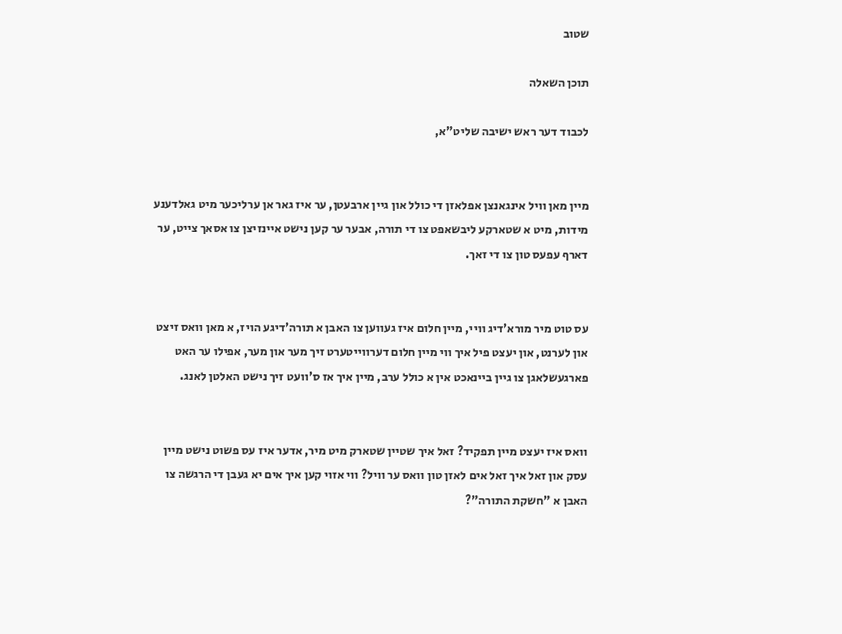שטוב

תוכן השאלה

לכבוד דער ראש ישיבה שליט"א,


מיין מאן וויל אינגאנצן אפלאזן די כולל און גיין ארבעטן, ער איז גאר אן ערליכער מיט גאלדענע מידות, מיט א שטארקע ליבשאפט צו די תורה, אבער ער קען נישט איינזיצן צו אסאך צייט, ער דארף עפעס טון צו די זאך.


עס טוט מיר מורא'דיג וויי, מיין חלום איז געווען צו האבן א תורה'דיגע הויז, א מאן וואס זיצט און לערנט, און יעצט פיל איך ווי מיין חלום דערווייטערט זיך מער און מער, אפילו ער האט פארגעשלאגן צו גיין ביינאכט אין א כולל ערב, מיין איך אז ס'וועט זיך נישט האלטן לאנג.


וואס איז יעצט מיין תפקיד? זאל איך שטיין שטארק מיט מיר, אדער איז עס פשוט נישט מיין עסק און זאל איך זאל אים לאזן טון וואס ער וויל? ווי אזוי קען איך אים יא געבן די הרגשה צו האבן א "חשקת התורה"?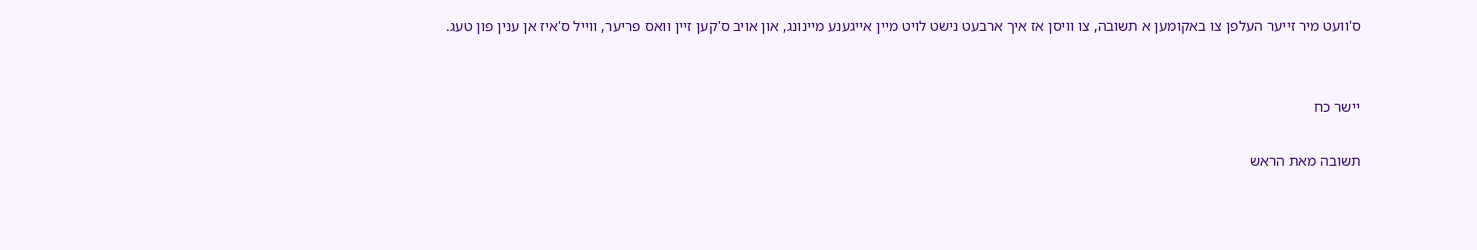ס'וועט מיר זייער העלפן צו באקומען א תשובה, צו וויסן אז איך ארבעט נישט לויט מיין אייגענע מיינונג, און אויב ס'קען זיין וואס פריער, ווייל ס'איז אן ענין פון טעג.


יישר כח

תשובה מאת הראש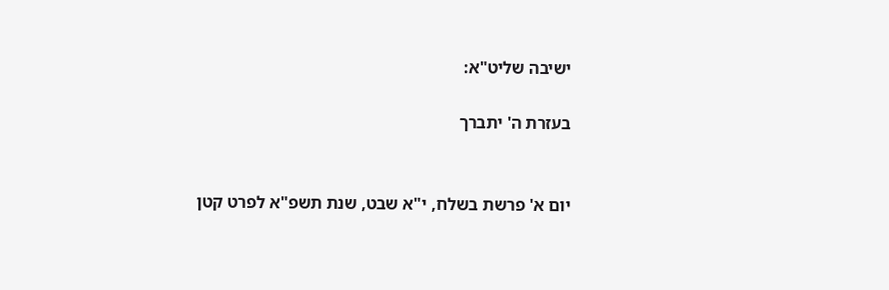ישיבה שליט"א:

בעזרת ה' יתברך


יום א' פרשת בשלח, י"א שבט, שנת תשפ"א לפרט קטן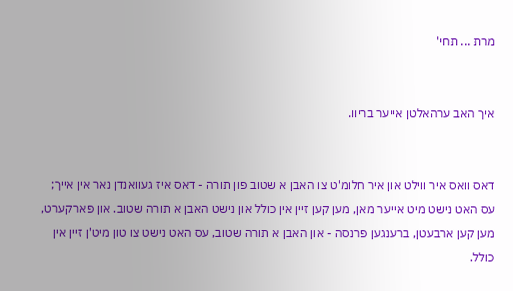מרת ... תחי'


איך האב ערהאלטן אייער בריוו.


דאס וואס איר ווילט און איר חלומ'ט צו האבן א שטוב פון תורה - דאס איז געוואנדן נאר אין אייך; עס האט נישט מיט אייער מאן, מען קען זיין אין כולל און נישט האבן א תורה שטוב. און פארקערט, מען קען ארבעטן, ברענגען פרנסה - און האבן א תורה שטוב, עס האט נישט צו טון מיט'ן זיין אין כולל.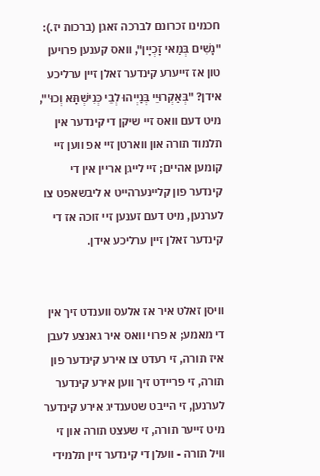חכמינו זכרונם לברכה זאגן (ברכות יז.): "נָשִׁים בְּמַאי זָכְיָין", וואס קענען פרויען טון אז זייערע קינדער זאלן זיין ערליכע אידן? "בְּאַקְרוּיֵי בְּנַיְיהוּ לְבֵי כְּנִישְׁתָּא וְכוּ'", מיט דעם וואס זיי שיקן די קינדער אין תלמוד תורה און ווארטן זיי אפ ווען זיי קומען אהיים; זיי לייגן אריין אין די קינדער פון קליינערהייט א ליבשאפט צו לערנען, מיט דעם זענען זיי זוכה אז די קינדער זאלן זיין ערליכע אידן.


וויסן זאלט איר אז אלעס ווענדט זיך אין די מאמע; א פרוי וואס איר גאנצע לעבן איז תורה, זי רעדט צו אירע קינדער פון תורה, זי פריידט זיך ווען אירע קינדער לערנען, זי הייבט שטענדיג אירע קינדער מיט זייער תורה, זי שעצט תורה און זי וויל תורה - וועלן די קינדער זיין תלמידי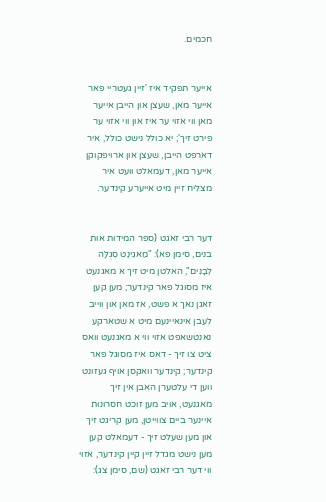חכמים.


אייער תפקיד איז 'זיין געטריי פאר אייער מאן, שעצן און הייבן אייער מאן ווי אזוי ער איז און ווי אזוי ער פירט זיך'; יא כולל נישט כולל, איר דארפט הייבן, שעצן און ארויפקוקן אייער מאן, דעמאלט וועט איר מצליח זיין מיט אייערע קינדער.


דער רבי זאגט (ספר המידות אות בנים, סימן פא): "מַאגִינֶט סְגֻלָּה לְבָנִים", האלטן מיט זיך א מאגנעט איז מסוגל פאר קינדער; מען קען זאגן נאך א פשט, אז מאן און ווייב לעבן אינאיינעם מיט א שטארקע נאנטשאפט אזוי ווי א מאגנעט וואס ציט צו זיך - דאס איז מסוגל פאר קינדער; קינדער וואקסן אויף געזונט ווען די עלטערן האבן אין זיך מאגנעט, אויב מען זוכט חסרונות איינער ביים צווייטן, מען קריגט זיך און מען שעלט זיך - דעמאלט קען מען נישט מגדל זיין קיין קינדער, אזוי ווי דער רבי זאגט (שם, סימן צג):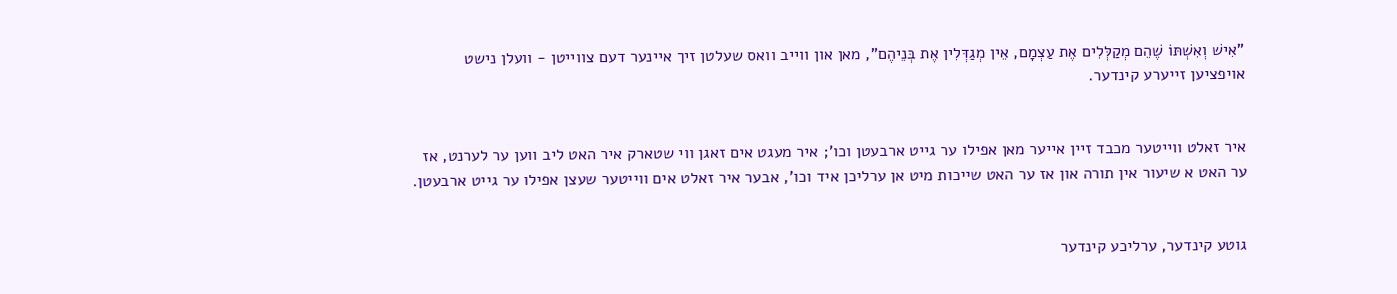"אִישׁ וְאִשְׁתּוֹ שֶׁהֵם מְקַלְּלִים אֶת עַצְמָם, אֵין מְגַדְּלִין אֶת בְּנֵיהֶם", מאן און ווייב וואס שעלטן זיך איינער דעם צווייטן - וועלן נישט אויפציען זייערע קינדער.


איר זאלט ווייטער מכבד זיין אייער מאן אפילו ער גייט ארבעטן וכו'; איר מעגט אים זאגן ווי שטארק איר האט ליב ווען ער לערנט, אז ער האט א שיעור אין תורה און אז ער האט שייכות מיט אן ערליכן איד וכו', אבער איר זאלט אים ווייטער שעצן אפילו ער גייט ארבעטן.


גוטע קינדער, ערליכע קינדער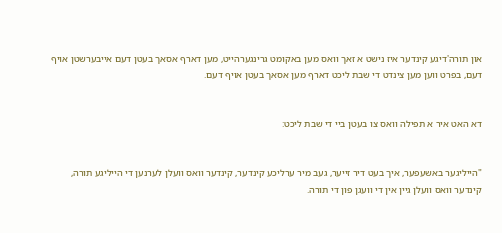און תורה'דיגע קינדער איז נישט א זאך וואס מען באקומט גרינגערהייט, מען דארף אסאך בעטן דעם אייבערשטן אויף דעם, בפרט ווען מען צינדט די שבת ליכט דארף מען אסאך בעטן אויף דעם.


דא האט איר א תפילה וואס צו בעטן ביי די שבת ליכט:


"הייליגער באשעפער, איך בעט דיר זייער, געב מיר ערליכע קינדער, קינדער וואס וועלן לערנען די הייליגע תורה, קינדער וואס וועלן גיין אין די וועגן פון די תורה.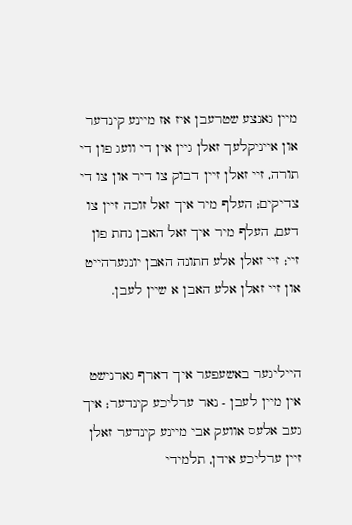מיין גאנצע שטרעבן איז אז מיינע קינדער און אייניקלעך זאלן גיין אין די וועג פון די תורה, זיי זאלן זיין דבוק צו דיר און צו די צדיקים; העלף מיר איך זאל זוכה זיין צו דעם, העלף מיר איך זאל האבן נחת פון זיי; זיי זאלן אלע חתונה האבן יונגערהייט און זיי זאלן אלע האבן א שיין לעבן.


הייליגער באשעפער איך דארף גארנישט אין מיין לעבן - נאר ערליכע קינדער; איך געב אלעס אוועק אבי מיינע קינדער זאלן זיין ערליכע אידן, תלמידי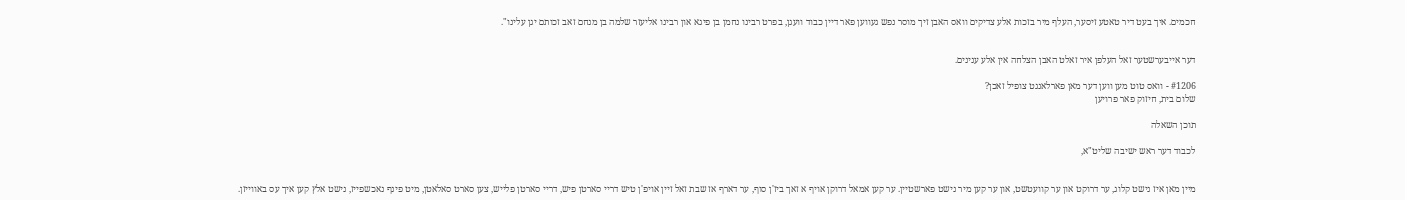חכמים. איך בעט דיר טאטע זיסער, העלף מיר בזכות אלע צדיקים וואס האבן זיך מוסר נפש געווען פאר דיין כבוד וועגן, בפרט רבינו נחמן בן פיגא און רבינו אליעזר שלמה בן מנחם זאב זכותם יגן עלינו".


דער אייבערשטער זאל העלפן איר זאלט האבן הצלחה אין אלע ענינים.

#1206 - וואס טוט מען ווען דער מאן פארלאנגט צופיל זאכן?
שלום בית, חיזוק פאר פרויען

תוכן השאלה

לכבוד דער ראש ישיבה שליט"א,


מיין מאן איז נישט קלוג, ער דרוקט און ער קוועטשט, און ער קען מיר נישט פארשטיין. ער קען אמאל דרוקן אויף א זאך ביז'ן סוף, ער דארף אז שבת זאל זיין אויפ'ן טיש דריי סארטן פיש, דריי סארטן פלייש, צען סארט סאלאטן, מיט פינף נאכשפייז, נישט אלץ קען איך עס באווייזן.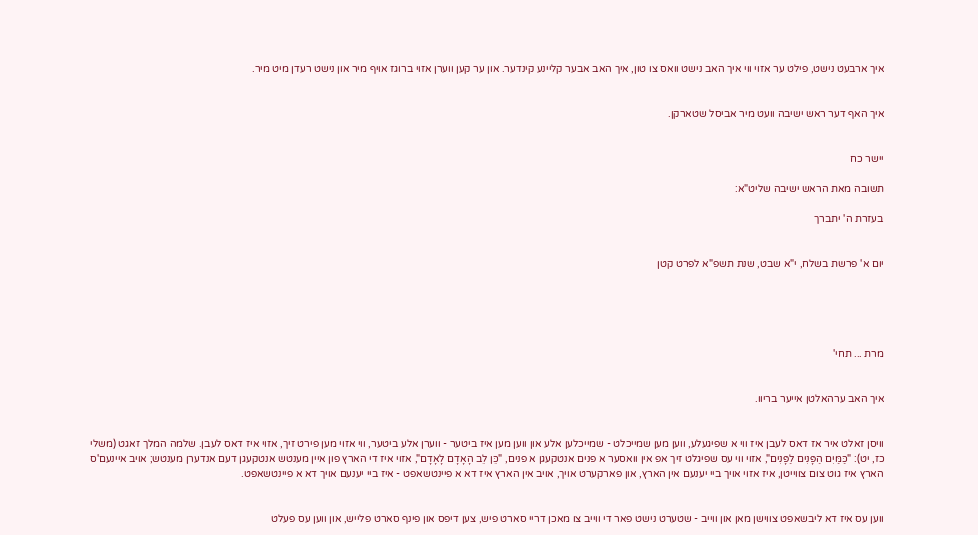איך ארבעט נישט, פילט ער אזוי ווי איך האב נישט וואס צו טון, איך האב אבער קליינע קינדער. און ער קען ווערן אזוי ברוגז אויף מיר און נישט רעדן מיט מיר.


איך האף דער ראש ישיבה וועט מיר אביסל שטארקן.


יישר כח

תשובה מאת הראש ישיבה שליט"א:

בעזרת ה' יתברך


יום א' פרשת בשלח, י"א שבט, שנת תשפ"א לפרט קטן





מרת ... תחי'


איך האב ערהאלטן אייער בריוו.


וויסן זאלט איר אז דאס לעבן איז ווי א שפיגעלע, ווען מען שמייכלט - שמייכלען אלע און ווען מען איז ביטער - ווערן אלע ביטער, ווי אזוי מען פירט זיך, אזוי איז דאס לעבן. שלמה המלך זאגט (משלי כז, יט): "כַּמַּיִם הַפָּנִים לַפָּנִים", אזוי ווי עס שפיגלט זיך אפ אין וואסער א פנים אנטקעגן א פנים, "כֵּן לֵב הָאָדָם לָאָדָם", אזוי איז די הארץ פון איין מענטש אנטקעגן דעם אנדערן מענטש; אויב איינעם'ס הארץ איז גוט צום צווייטן, איז אזוי אויך ביי יענעם אין הארץ, און פארקערט אויך, אויב אין הארץ איז דא א פיינטשאפט - איז ביי יענעם אויך דא א פיינטשאפט.


ווען עס איז דא ליבשאפט צווישן מאן און ווייב - שטערט נישט פאר די ווייב צו מאכן דריי סארט פיש, צען דיפס און פינף סארט פלייש, און ווען עס פעלט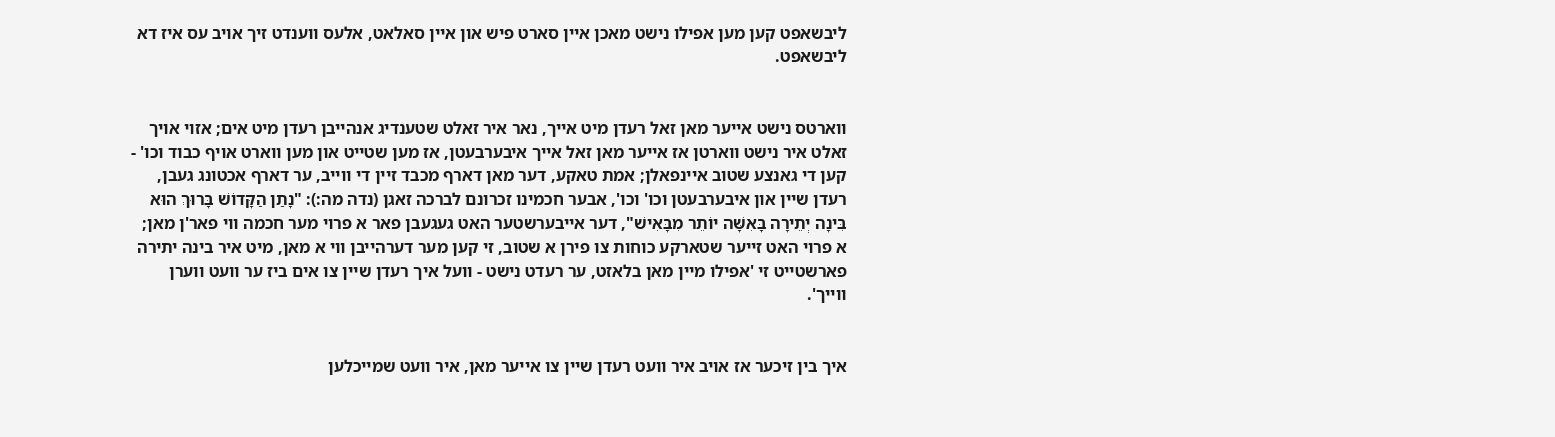ליבשאפט קען מען אפילו נישט מאכן איין סארט פיש און איין סאלאט, אלעס ווענדט זיך אויב עס איז דא ליבשאפט.


ווארטס נישט אייער מאן זאל רעדן מיט אייך, נאר איר זאלט שטענדיג אנהייבן רעדן מיט אים; אזוי אויך זאלט איר נישט ווארטן אז אייער מאן זאל אייך איבערבעטן, אז מען שטייט און מען ווארט אויף כבוד וכו' - קען די גאנצע שטוב איינפאלן; אמת טאקע, דער מאן דארף מכבד זיין די ווייב, ער דארף אכטונג געבן, רעדן שיין און איבערבעטן וכו' וכו', אבער חכמינו זכרונם לברכה זאגן (נדה מה:): "נָתַן הַקָּדוֹשׁ בָּרוּךְ הוּא בִּינָה יְתֵירָה בָּאִשָּׁה יוֹתֵר מִבָּאִישׁ", דער אייבערשטער האט געגעבן פאר א פרוי מער חכמה ווי פאר'ן מאן; א פרוי האט זייער שטארקע כוחות צו פירן א שטוב, זי קען מער דערהייבן ווי א מאן, מיט איר בינה יתירה פארשטייט זי 'אפילו מיין מאן בלאזט, ער רעדט נישט - וועל איך רעדן שיין צו אים ביז ער וועט ווערן ווייך'.


איך בין זיכער אז אויב איר וועט רעדן שיין צו אייער מאן, איר וועט שמייכלען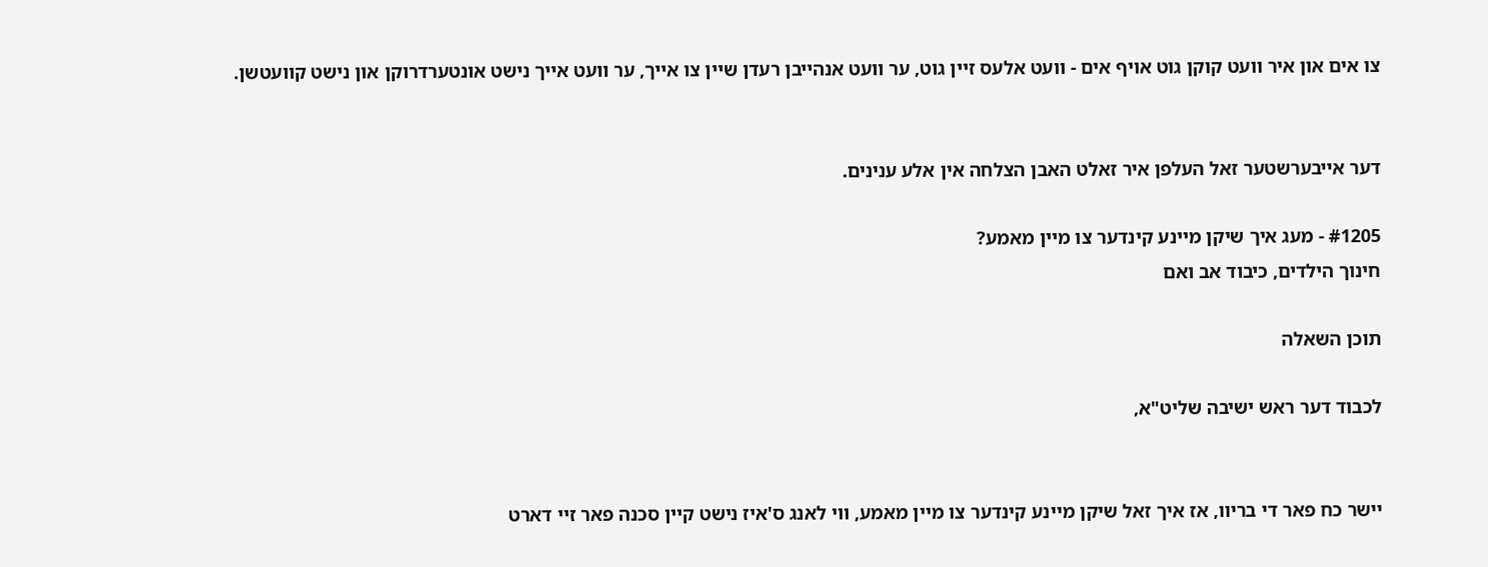צו אים און איר וועט קוקן גוט אויף אים - וועט אלעס זיין גוט, ער וועט אנהייבן רעדן שיין צו אייך, ער וועט אייך נישט אונטערדרוקן און נישט קוועטשן.


דער אייבערשטער זאל העלפן איר זאלט האבן הצלחה אין אלע ענינים.

#1205 - מעג איך שיקן מיינע קינדער צו מיין מאמע?
חינוך הילדים, כיבוד אב ואם

תוכן השאלה

לכבוד דער ראש ישיבה שליט"א,


יישר כח פאר די בריוו, אז איך זאל שיקן מיינע קינדער צו מיין מאמע, ווי לאנג ס'איז נישט קיין סכנה פאר זיי דארט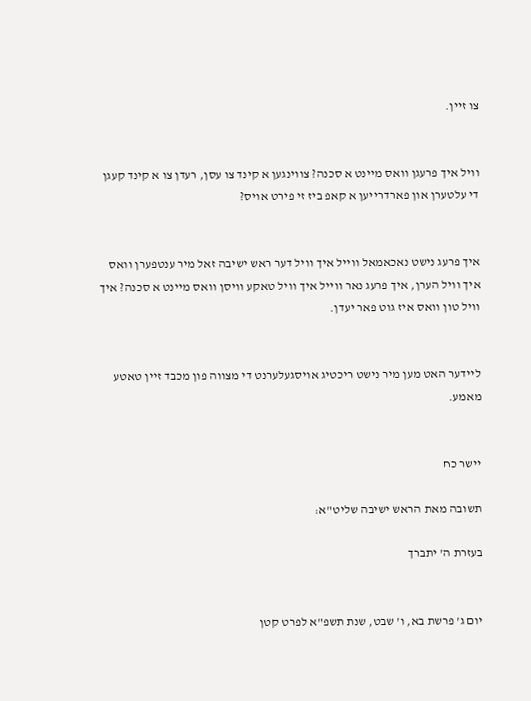צו זיין.


וויל איך פרעגן וואס מיינט א סכנה? צווינגען א קינד צו עסן, רעדן צו א קינד קעגן די עלטערן און פארדרייען א קאפ ביז זי פירט אויס?


איך פרעג נישט נאכאמאל ווייל איך וויל דער ראש ישיבה זאל מיר ענטפערן וואס איך וויל הערן, איך פרעג נאר ווייל איך וויל טאקע וויסן וואס מיינט א סכנה? איך וויל טון וואס איז גוט פאר יעדן.


ליידער האט מען מיר נישט ריכטיג אויסגעלערנט די מצווה פון מכבד זיין טאטע מאמע.


יישר כח

תשובה מאת הראש ישיבה שליט"א:

בעזרת ה' יתברך


יום ג' פרשת בא, ו' שבט, שנת תשפ"א לפרט קטן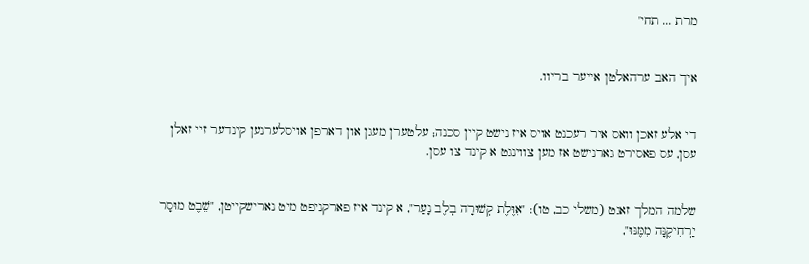מרת ... תחי'


איך האב ערהאלטן אייער בריוו.


די אלע זאכן וואס איר רעכנט אויס איז נישט קיין סכנה; עלטערן מעגן און דארפן אויסלערנען קינדער זיי זאלן עסן, עס פאסירט גארנישט אז מען צווינגט א קינד צו עסן.


שלמה המלך זאגט (משלי כב, טו): "אִוֶּלֶת קְשׁוּרָה בְלֶב נָעַר", א קינד איז פארקניפט מיט נארישקייטן, "שֵׁבֶט מוּסָר יַרְחִיקֶנָּה מִמֶּנּוּ",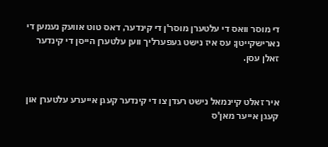די מוסר וואס די עלטערן מוסר'ן די קינדער, דאס טוט אוועק נעמען די נארישקייטן; עס איז נישט געפערליך ווען עלטערן הייסן די קינדער זאלן עסן.


איר זאלט קיינמאל נישט רעדן צו די קינדער קעגן אייערע עלטערן און קעגן אייער מאן'ס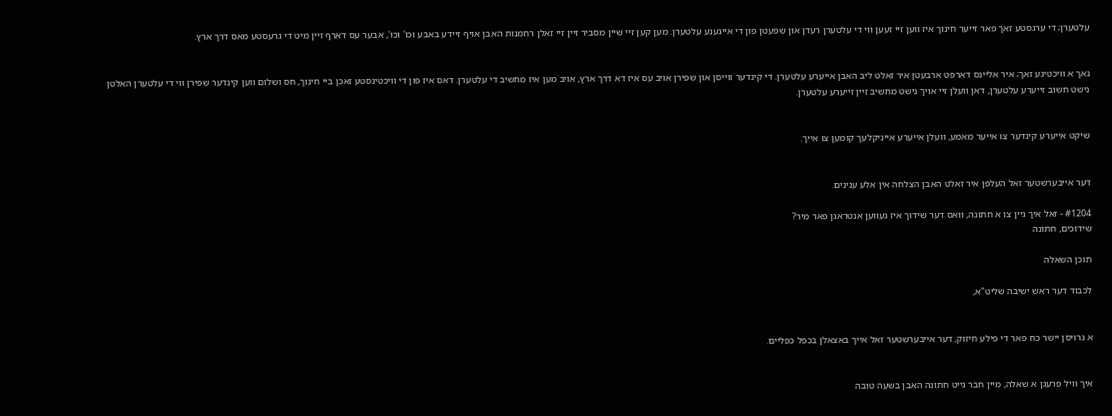עלטערן; די ערגסטע זאך פאר זייער חינוך איז ווען זיי זעען ווי די עלטערן רעדן און שפעטן פון די אייגענע עלטערן. מען קען זיי שיין מסביר זיין זיי זאלן רחמנות האבן אויף זיידע באבע וכו' וכו', אבער עס דארף זיין מיט די גרעסטע מאס דרך ארץ.


נאך א וויכטיגע זאך; איר אליינס דארפט ארבעטן איר זאלט ליב האבן אייערע עלטערן. די קינדער ווייסן און שפירן אויב עס איז דא דרך ארץ, אויב מען איז מחשיב די עלטערן. דאס איז פון די וויכטיגסטע זאכן ביי חינוך, חס ושלום ווען קינדער שפירן ווי די עלטערן האלטן נישט חשוב זייערע עלטערן, דאן וועלן זיי אויך נישט מחשיב זיין זייערע עלטערן.


שיקט אייערע קינדער צו אייער מאמע, וועלן אייערע אייניקלעך קומען צו אייך.


דער אייבערשטער זאל העלפן איר זאלט האבן הצלחה אין אלע ענינים.

#1204 - זאל איך גיין צו א חתונה, וואס דער שידוך איז געווען אנטראגן פאר מיר?
שידוכים, חתונה

תוכן השאלה

לכבוד דער ראש ישיבה שליט"א,


א גרויסן יישר כח פאר די פילע חיזוק, דער אייבערשטער זאל אייך באצאלן בכפל כפליים.


איך וויל פרעגן א שאלה, מיין חבר גייט חתונה האבן בשעה טובה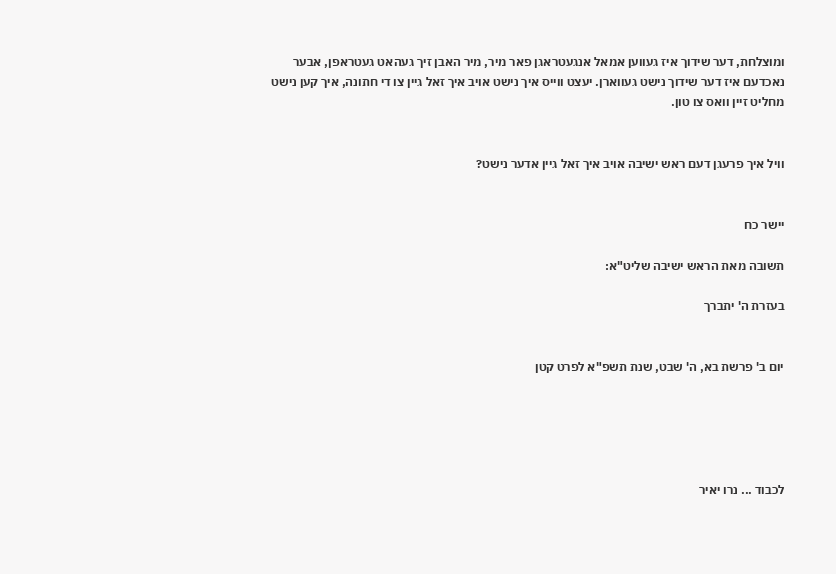ומוצלחת, דער שידוך איז געווען אמאל אנגעטראגן פאר מיר, מיר האבן זיך געהאט געטראפן, אבער נאכדעם איז דער שידוך נישט געווארן. יעצט ווייס איך נישט אויב איך זאל גיין צו די חתונה, איך קען נישט מחליט זיין וואס צו טון.


וויל איך פרעגן דעם ראש ישיבה אויב איך זאל גיין אדער נישט?


יישר כח

תשובה מאת הראש ישיבה שליט"א:

בעזרת ה' יתברך


יום ב' פרשת בא, ה' שבט, שנת תשפ"א לפרט קטן





לכבוד ... נרו יאיר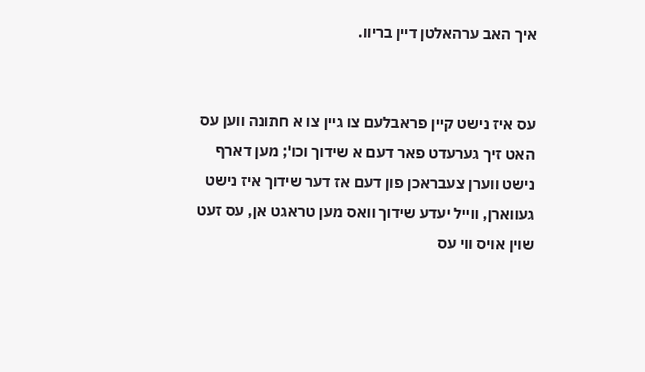איך האב ערהאלטן דיין בריוו.


עס איז נישט קיין פראבלעם צו גיין צו א חתונה ווען עס האט זיך גערעדט פאר דעם א שידוך וכו'; מען דארף נישט ווערן צעבראכן פון דעם אז דער שידוך איז נישט געווארן, ווייל יעדע שידוך וואס מען טראגט אן, עס זעט שוין אויס ווי עס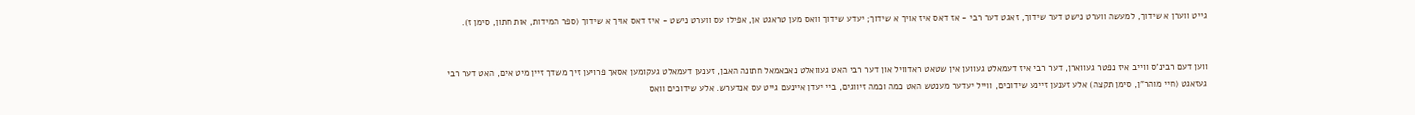גייט ווערן א שידוך, למעשה ווערט נישט דער שידוך, זאגט דער רבי - אז דאס איז אויך א שידוך; יעדע שידוך וואס מען טראגט אן, אפילו עס ווערט נישט - איז דאס אויך א שידוך (ספר המידות, אות חתון, סימן ז).


ווען דעם רבינ'ס ווייב איז נפטר געווארן, דער רבי איז דעמאלט געווען אין שטאט ראדוויל און דער רבי האט געוואלט נאכאמאל חתונה האבן, זענען דעמאלט געקומען אסאך פרויען זיך משדך זיין מיט אים, האט דער רבי געזאגט (חיי מוהר"ן, סימן תקצה) אלע זענען זיינע שידוכים, ווייל יעדער מענטש האט כמה וכמה זיווגים, ביי יעדן איינעם גייט עס אנדערש. אלע שידוכים וואס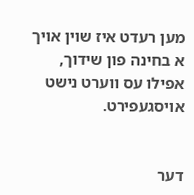מען רעדט איז שוין אויך א בחינה פון שידוך, אפילו עס ווערט נישט אויסגעפירט.


דער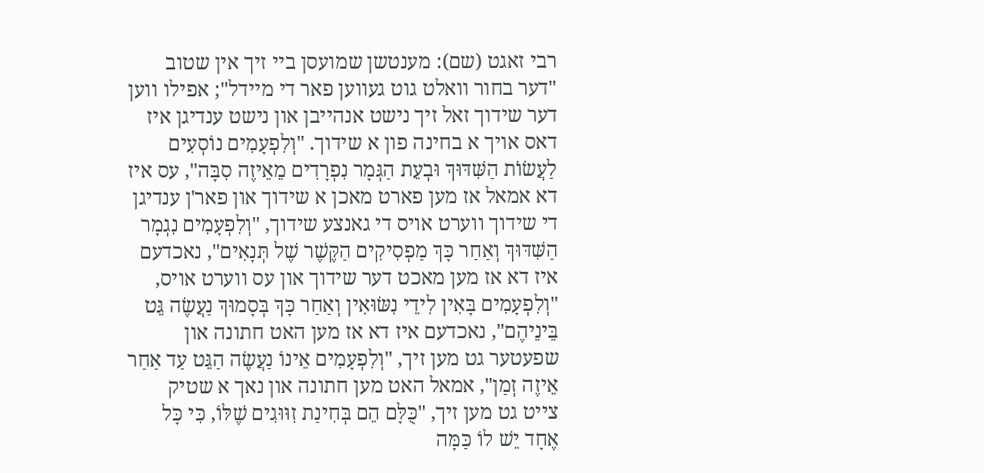רבי זאגט (שם): מענטשן שמועסן ביי זיך אין שטוב "דער בחור וואלט גוט געווען פאר די מיידל"; אפילו ווען דער שידוך זאל זיך נישט אנהייבן און נישט ענדיגן איז דאס אויך א בחינה פון א שידוך. "וְלִפְעָמִים נוֹסְעִים לַעֲשׂוֹת הַשִּׁדּוּךְ וּבְעֵת הַגְּמָר נִפְרָדִים מֵאֵיזֶה סִבָּה", עס איז דא אמאל אז מען פארט מאכן א שידוך און פאר'ן ענדיגן די שידוך ווערט אויס די גאנצע שידוך, "וְלִפְעָמִים נִגְמָר הַשִּׁדּוּךְ וְאַחַר כָּךְ מַפְסִיקִים הַקֶּשֶׁר שֶׁל תְּנָאִים", נאכדעם איז דא אז מען מאכט דער שידוך און עס ווערט אויס, "וְלִפְעָמִים בָּאִין לִידֵי נִשּׂוּאִין וְאַחַר כָּךְ בְּסָמוּךְ נַעֲשֶׂה גֵּט בֵּינֵיהֶם", נאכדעם איז דא אז מען האט חתונה און שפעטער גט מען זיך, "וְלִפְעָמִים אֵינוֹ נַעֲשֶׂה הַגֵּט עַד אַחַר אֵיזֶה זְמַן", אמאל האט מען חתונה און נאך א שטיק צייט גט מען זיך, "כֻּלָּם הֵם בְּחִינַת זִוּוּגִים שֶׁלּוֹ, כִּי כָּל אֶחָד יֵשׁ לוֹ כַּמָּה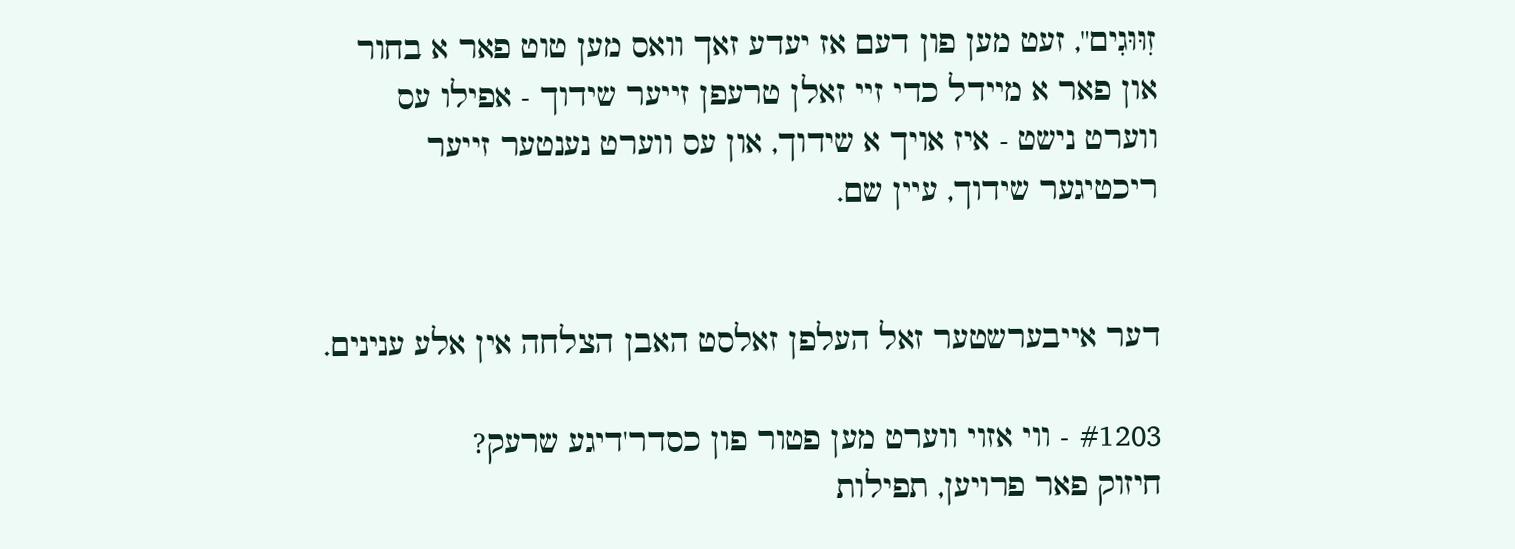זִוּוּגִים", זעט מען פון דעם אז יעדע זאך וואס מען טוט פאר א בחור און פאר א מיידל כדי זיי זאלן טרעפן זייער שידוך - אפילו עס ווערט נישט - איז אויך א שידוך, און עס ווערט נענטער זייער ריכטיגער שידוך, עיין שם.


דער אייבערשטער זאל העלפן זאלסט האבן הצלחה אין אלע ענינים.

#1203 - ווי אזוי ווערט מען פטור פון כסדר'דיגע שרעק?
חיזוק פאר פרויען, תפילות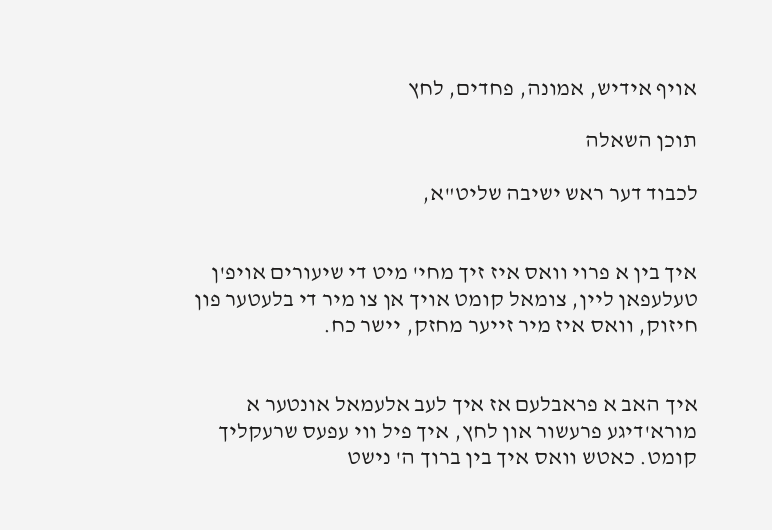אויף אידיש, אמונה, פחדים, לחץ

תוכן השאלה

לכבוד דער ראש ישיבה שליט"א,


איך בין א פרוי וואס איז זיך מחי' מיט די שיעורים אויפ'ן טעלעפאן ליין, צומאל קומט אויך אן צו מיר די בלעטער פון חיזוק, וואס איז מיר זייער מחזק, יישר כח.


איך האב א פראבלעם אז איך לעב אלעמאל אונטער א מורא'דיגע פרעשור און לחץ, איך פיל ווי עפעס שרעקליך קומט. כאטש וואס איך בין ברוך ה' נישט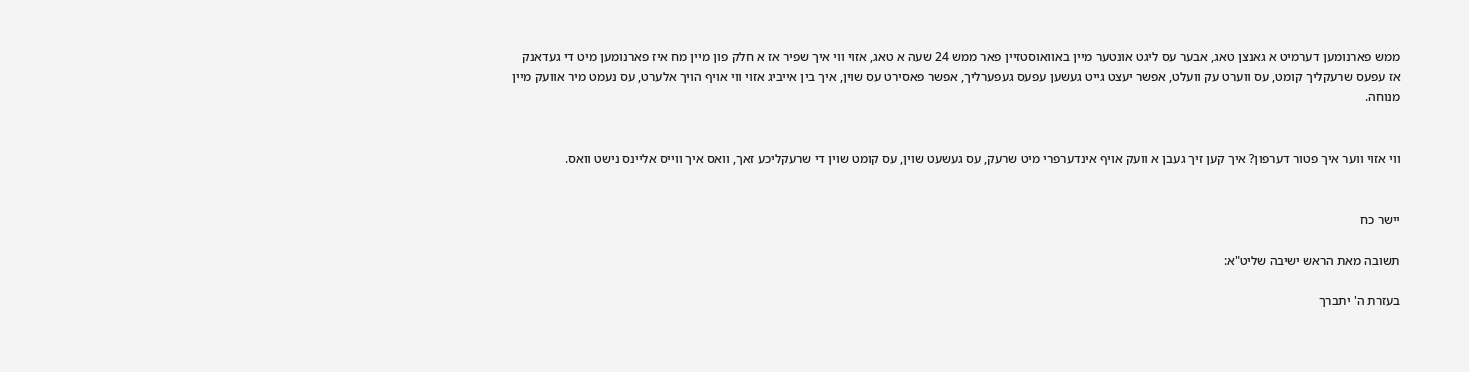ממש פארנומען דערמיט א גאנצן טאג, אבער עס ליגט אונטער מיין באוואוסטזיין פאר ממש 24 שעה א טאג, אזוי ווי איך שפיר אז א חלק פון מיין מח איז פארנומען מיט די געדאנק אז עפעס שרעקליך קומט, עס ווערט עק וועלט, אפשר יעצט גייט געשען עפעס געפערליך, אפשר פאסירט עס שוין, איך בין אייביג אזוי ווי אויף הויך אלערט, עס נעמט מיר אוועק מיין מנוחה.


ווי אזוי ווער איך פטור דערפון? איך קען זיך געבן א וועק אויף אינדערפרי מיט שרעק, עס געשעט שוין, עס קומט שוין די שרעקליכע זאך, וואס איך ווייס אליינס נישט וואס.


יישר כח

תשובה מאת הראש ישיבה שליט"א:

בעזרת ה' יתברך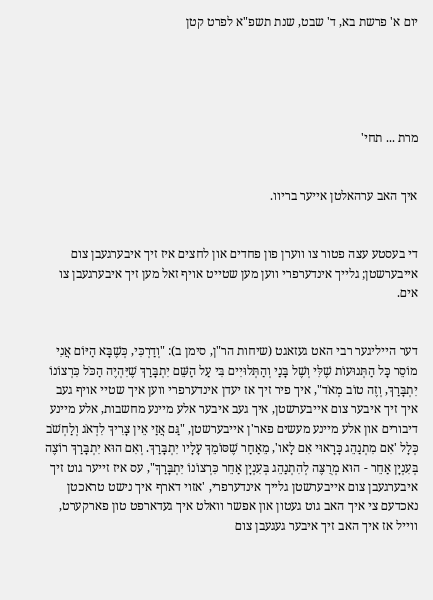יום א' פרשת בא, ד' שבט, שנת תשפ"א לפרט קטן





מרת ... תחי'


איך האב ערהאלטן אייער בריוו.


די בעסטע עצה פטור צו ווערן פון פחדים און לחצים איז זיך איבערגעבן צום אייבערשטן; גלייך אינדערפרי ווען מען שטייט אויף זאל מען זיך איבערגעבן צו אים.


דער הייליגער רבי האט געזאגט (שיחות הר"ן, סימן ב): "וְדַרְכִּי, כְּשֶׁבָּא הַיּוֹם אֲנִי מוֹסֵר כָּל הַתְּנוּעוֹת שֶׁלִּי וְשֶׁל בָּנַי וְהַתְּלוּיִים בִּי עַל הַשֵּׁם יִתְבָּרַךְ שֶׁיִּהְיֶה הַכֹּל כִּרְצוֹנוֹ יִתְבָּרַךְ, וְזֶה טוֹב מְאֹד", איך פיר זיך אז יעדן אינדערפרי ווען איך שטיי אויף געב איך זיך איבער צום אייבערשטן, איך געב איבער אלע מיינע מחשבות, אלע מיינע דיבורים און אלע מיינע מעשים פאר'ן אייבערשטן, "גַּם אֲזַי אֵין צָרִיךְ לִדְאֹג וְלַחְשֹׁב כְּלָל 'אִם מִתְנַהֵג כָּרָאוּי אִם לָאו', מֵאַחַר שֶׁסּוֹמֵךְ עָלָיו יִתְבָּרַךְ. וְאִם הוּא יִתְבָּרַךְ רוֹצֶה בְּעִנְיָן אַחֵר - הוּא מְרֻצֶּה לְהִתְנַהֵג בְּעִנְיָן אַחֵר כִּרְצוֹנוֹ יִתְבָּרַךְ", עס איז זייער גוט זיך איבערגעבן צום אייבערשטן גלייך אינדערפרי, 'אזוי דארף איך נישט טראכטן נאכדעם צי איך האב גוט געטון און אפשר וואלט איך געדארפט טון פארקערט, ווייל אז איך האב זיך איבער געגעבן צום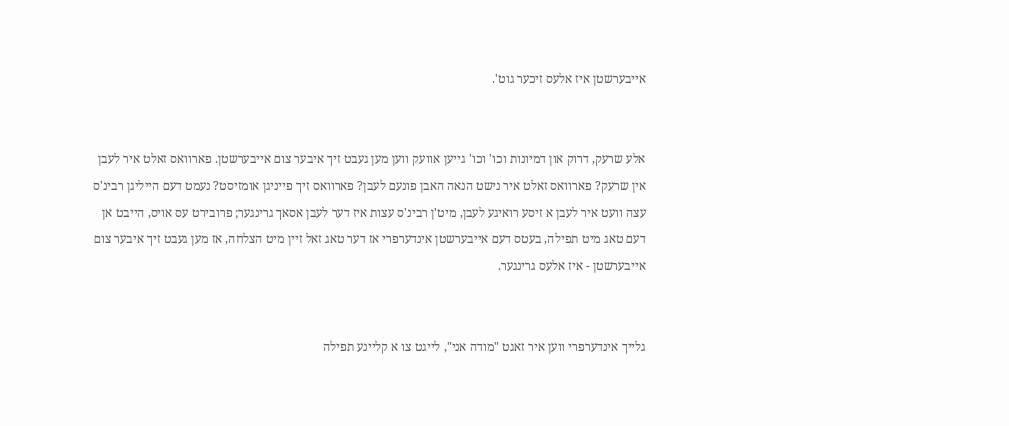אייבערשטן איז אלעס זיכער גוט'.


אלע שרעק, דרוק און דמיונות וכו' וכו' גייען אוועק ווען מען געבט זיך איבער צום אייבערשטן. פארוואס זאלט איר לעבן אין שרעק? פארוואס זאלט איר נישט הנאה האבן פונעם לעבן? פארוואס זיך פייניגן אומזיסט? נעמט דעם הייליגן רבינ'ס עצה וועט איר לעבן א זיסע רואיגע לעבן, מיט'ן רבינ'ס עצות איז דער לעבן אסאך גרינגער; פרובירט עס אויס, הייבט אן דעם טאג מיט תפילה, בעטס דעם אייבערשטן אינדערפרי אז דער טאג זאל זיין מיט הצלחה, אז מען געבט זיך איבער צום אייבערשטן - איז אלעס גרינגער.


גלייך אינדערפרי ווען איר זאגט "מודה אני", לייגט צו א קליינע תפילה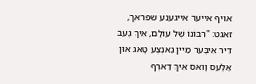אויף אייער אייגענע שפראך, זאגט: "רִבּוֹנוֹ שֶׁל עוֹלָם, אִיךְ גֶעבּ דִיר אִיבֶּער מַיין גַאנְצֶע טָאג אוּן אַלֶעס וָואס אִיךְ דַארְף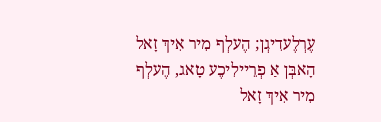עֶרְלֶעדִיגְן; הֶעלְף מִיר אִיךְ זָאל הָאבְּן אַ פְרֵיילִיכֶע טָאג, הֶעלְף מִיר אִיךְ זָאל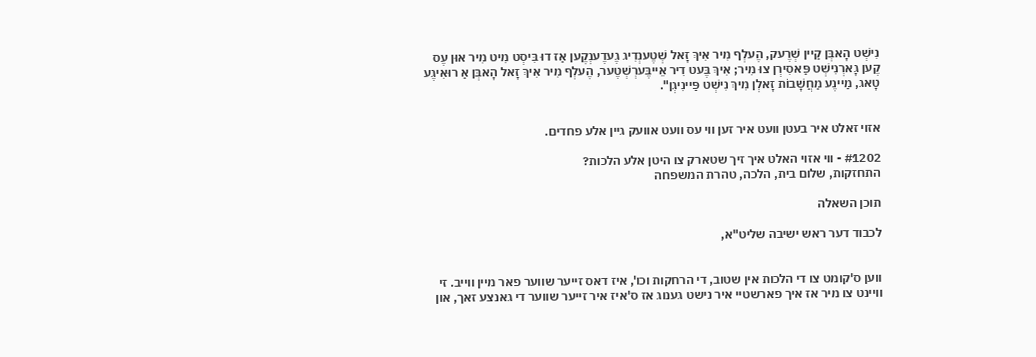נִישְׁט הָאבְּן קַיין שְׁרֶעק, הֶעלְף מִיר אִיךְ זָאל שְׁטֶענְדִיג גֶעדֶענְקֶען אַז דוּ בִּיסְט מִיט מִיר אוּן עֶס קֶען גָארְנִישְׁט פַּאסִירְן צוּ מִיר; אִיךְ בֶּעט דִיר אֵייבֶּערְשְׁטֶער, הֶעלְף מִיר אִיךְ זָאל הָאבְּן אַ רוּאִיגֶע טָאג, מַיינֶע מַחֲשָׁבוֹת זָאלְן מִיךְ נִישְׁט פַּיינִיגְן".


אזוי זאלט איר בעטן וועט איר זען ווי עס וועט אוועק גיין אלע פחדים.

#1202 - ווי אזוי האלט איך זיך שטארק צו היטן אלע הלכות?
התחזקות, שלום בית, הלכה, טהרת המשפחה

תוכן השאלה

לכבוד דער ראש ישיבה שליט"א,


ווען ס'קומט צו די הלכות אין שטוב, די הרחקות וכו', איז דאס זייער שווער פאר מיין ווייב. זי וויינט צו מיר אז איך פארשטיי איר נישט גענוג אז ס'איז איר זייער שווער די גאנצע זאך, און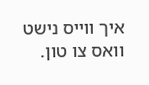איך ווייס נישט וואס צו טון.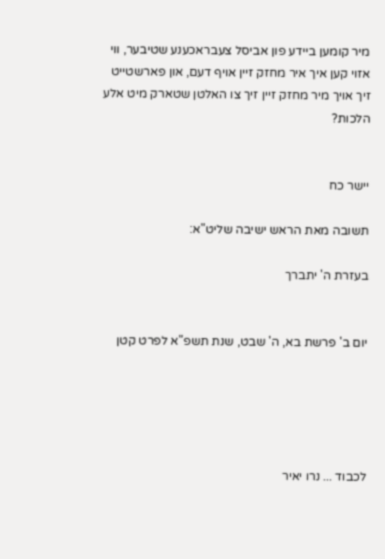מיר קומען ביידע פון אביסל צעבראכענע שטיבער, ווי אזוי קען איך איר מחזק זיין אויף דעם, און פארשטייט זיך אויך מיר מחזק זיין זיך צו האלטן שטארק מיט אלע הלכות?


יישר כח

תשובה מאת הראש ישיבה שליט"א:

בעזרת ה' יתברך


יום ב' פרשת בא, ה' שבט, שנת תשפ"א לפרט קטן





לכבוד ... נרו יאיר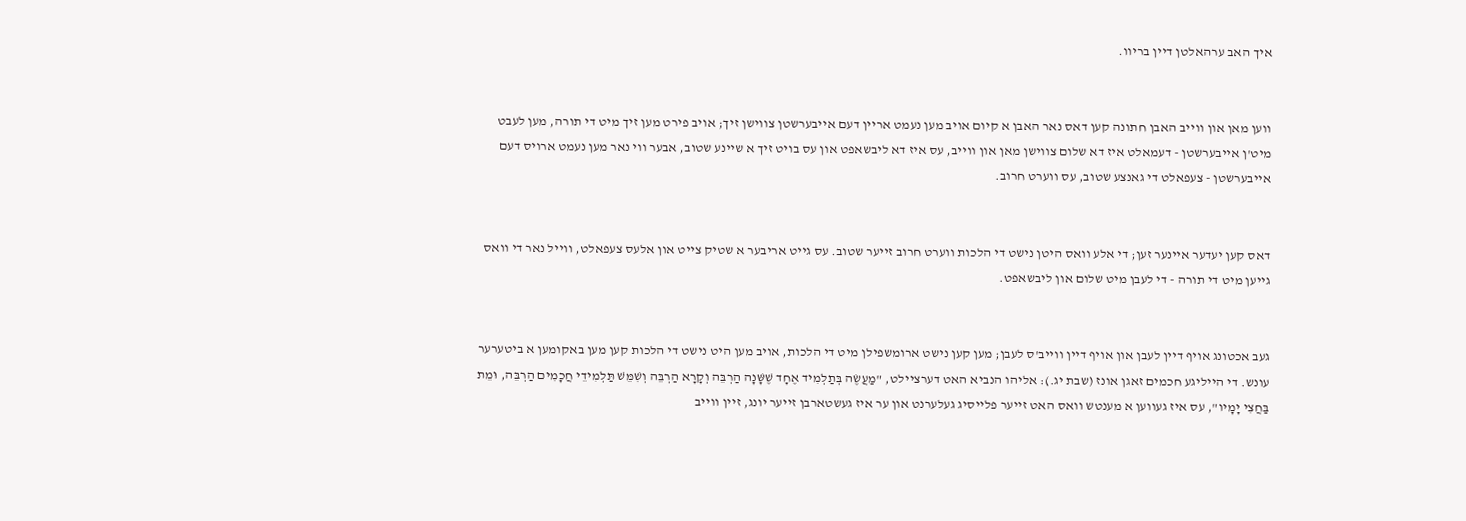איך האב ערהאלטן דיין בריוו.


ווען מאן און ווייב האבן חתונה קען דאס נאר האבן א קיום אויב מען נעמט אריין דעם אייבערשטן צווישן זיך; אויב פירט מען זיך מיט די תורה, מען לעבט מיט'ן אייבערשטן - דעמאלט איז דא שלום צווישן מאן און ווייב, עס איז דא ליבשאפט און עס בויט זיך א שיינע שטוב, אבער ווי נאר מען נעמט ארויס דעם אייבערשטן - צעפאלט די גאנצע שטוב, עס ווערט חרוב.


דאס קען יעדער איינער זען; די אלע וואס היטן נישט די הלכות ווערט חרוב זייער שטוב. עס גייט אריבער א שטיק צייט און אלעס צעפאלט, ווייל נאר די וואס גייען מיט די תורה - די לעבן מיט שלום און ליבשאפט.


געב אכטונג אויף דיין לעבן און אויף דיין ווייב'ס לעבן; מען קען נישט ארומשפילן מיט די הלכות, אויב מען היט נישט די הלכות קען מען באקומען א ביטערער עונש. די הייליגע חכמים זאגן אונז (שבת יג.): אליהו הנביא האט דערציילט, "מַעֲשֶׂה בְּתַלְמִיד אֶחָד שֶׁשָּׁנָה הַרְבֵּה וְקָרָא הַרְבֵּה וְשִׁמֵּשׁ תַּלְמִידֵי חֲכָמִים הַרְבֵּה, וּמֵת בַּחֲצִי יָמָיו", עס איז געווען א מענטש וואס האט זייער פלייסיג געלערנט און ער איז געשטארבן זייער יונג, זיין ווייב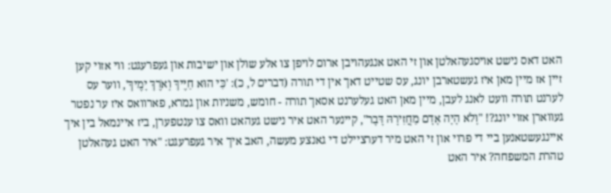האט דאס נישט אויסגעהאלטן און זי האט אנגעהויבן ארום לויפן צו אלע שולן און ישיבות און געפרעגט: ווי אזוי קען זיין אז מיין מאן איז געשטארבן יונג, עס שטייט דאך אין די תורה (דברים ל, כ): 'כִּי הוּא חַיֶּיךָ וְאֹרֶךְ יָמֶיךָ', ווער עס לערנט תורה וועט לאנג לעבן, מיין מאן האט געלערנט אסאך תורה - חומש, משניות און גמרא, פארוואס איז ער נפטר געווארן אזוי יונג?! "וְלֹא הָיָה אָדָם מַחֲזִירָהּ דָּבָר", קיינער האט איר נישט געהאט וואס צו ענטפערן, ביז איינמאל בין איך איינגעשטאנען ביי די פרוי און זי האט מיר דערציילט די גאנצע מעשה, האב איך איר געפרעגט: "איר האט געהאלטן טהרת המשפחה? איר האט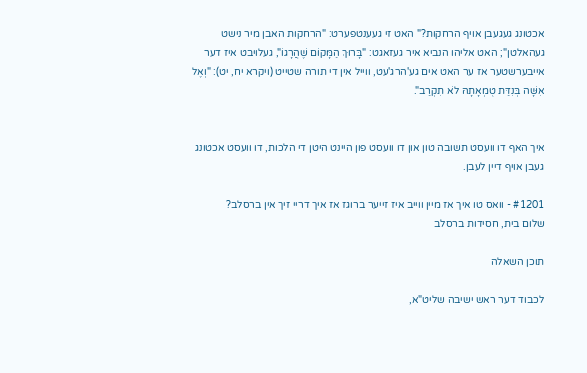אכטונג געגעבן אויף הרחקות?" האט זי געענטפערט: "הרחקות האבן מיר נישט געהאלטן"; האט אליהו הנביא איר געזאגט: "בָּרוּךְ הַמָּקוֹם שֶׁהֲרָגוֹ", געלויבט איז דער אייבערשטער אז ער האט אים גע'הרג'עט, ווייל אין די תורה שטייט (ויקרא יח, יט): "וְאֶל אִשָּׁה בְּנִדַּת טֻמְאָתָהּ לֹא תִקְרַב".


איך האף דו וועסט תשובה טון און דו וועסט פון היינט היטן די הלכות, דו וועסט אכטונג געבן אויף דיין לעבן.

#1201 - וואס טו איך אז מיין ווייב איז זייער ברוגז אז איך דריי זיך אין ברסלב?
שלום בית, חסידות ברסלב

תוכן השאלה

לכבוד דער ראש ישיבה שליט"א,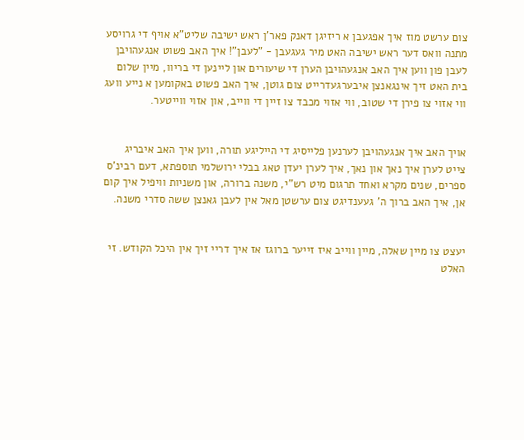צום ערשט מוז איך אפגעבן א ריזיגן דאנק פאר'ן ראש ישיבה שליט"א אויף די גרויסע מתנה וואס דער ראש ישיבה האט מיר געגעבן - "לעבן"! איך האב פשוט אנגעהויבן לעבן פון ווען איך האב אנגעהויבן הערן די שיעורים און ליינען די בריוו, מיין שלום בית האט זיך אינגאנצן איבערגעדרייט צום גוטן, איך האב פשוט באקומען א נייע וועג ווי אזוי צו פירן די שטוב, ווי אזוי מכבד צו זיין די ווייב, און אזוי ווייטער.


אויך האב איך אנגעהויבן לערנען פלייסיג די הייליגע תורה, ווען איך האב איבריג צייט לערן איך נאך און נאך, איך לערן יעדן טאג בבלי ירושלמי תוספתא, דעם רבינ'ס ספרים, שנים מקרא ואחד תרגום מיט רש"י, משנה ברורה, און משניות וויפיל איך קום אן, איך האב ברוך ה' געענדיגט צום ערשטן מאל אין לעבן גאנצן ששה סדרי משנה.


יעצט צו מיין שאלה, מיין ווייב איז זייער ברוגז אז איך דריי זיך אין היכל הקודש. זי האלט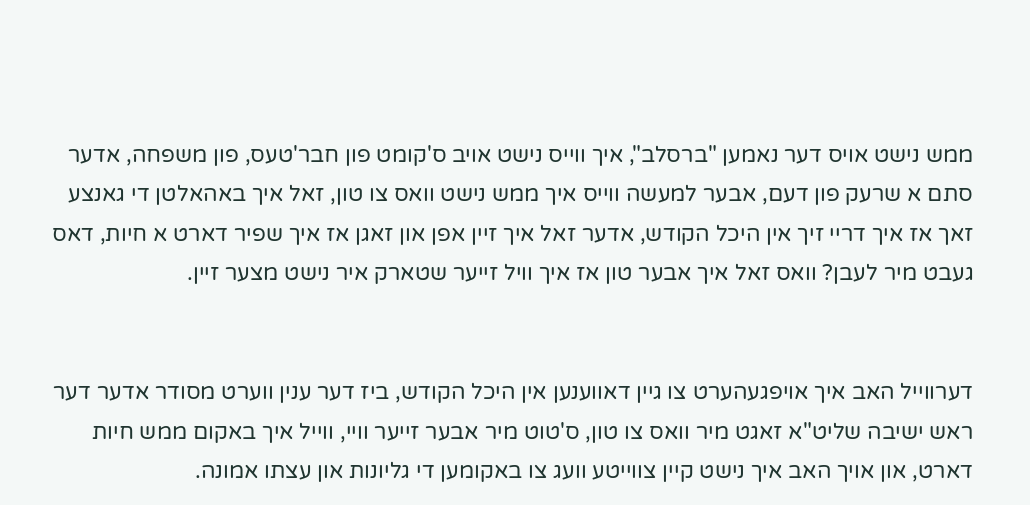ממש נישט אויס דער נאמען "ברסלב", איך ווייס נישט אויב ס'קומט פון חבר'טעס, פון משפחה, אדער סתם א שרעק פון דעם, אבער למעשה ווייס איך ממש נישט וואס צו טון, זאל איך באהאלטן די גאנצע זאך אז איך דריי זיך אין היכל הקודש, אדער זאל איך זיין אפן און זאגן אז איך שפיר דארט א חיות, דאס געבט מיר לעבן? וואס זאל איך אבער טון אז איך וויל זייער שטארק איר נישט מצער זיין.


דערווייל האב איך אויפגעהערט צו גיין דאווענען אין היכל הקודש, ביז דער ענין ווערט מסודר אדער דער ראש ישיבה שליט"א זאגט מיר וואס צו טון, ס'טוט מיר אבער זייער וויי, ווייל איך באקום ממש חיות דארט, און אויך האב איך נישט קיין צווייטע וועג צו באקומען די גליונות און עצתו אמונה.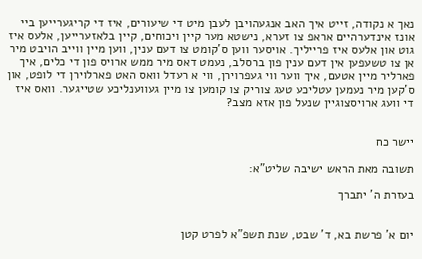נאך א נקודה, זייט איך האב אנגעהויבן לעבן מיט די שיעורים, איז די קריגערייען ביי אונז אינדערהיים אראפ צו זערא, נישטא מער קיין ויכוחים, קיין בלאזערייען, אלעס איז גוט און אלעס איז פרייליך. אויסער ווען ס'קומט צו דעם ענין, ווען מיין ווייב הויבט מיר אן צו טשעפען אין דעם ענין פון ברסלב, נעמט דאס מיר ממש ארויס פון די כלים, איך פארליר מיין אטעם, איך ווער ווי געפרוירן, ווי א רעדל וואס האט פארלוירן די לופט, און ס'קען מיר נעמען עטליכע טעג צוריק צו קומען צו מיין געווענליכע שטייגער. וואס איז די וועג ארויסצוגיין שנעל פון אזא מצב?


יישר כח

תשובה מאת הראש ישיבה שליט"א:

בעזרת ה' יתברך


יום א' פרשת בא, ד' שבט, שנת תשפ"א לפרט קטן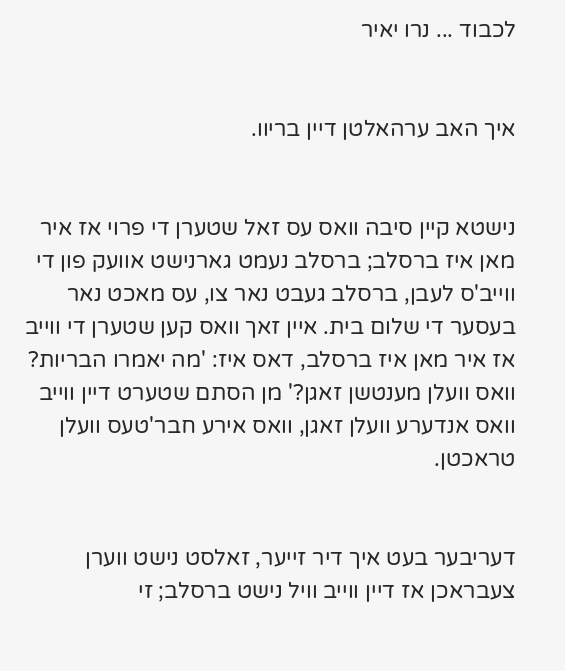לכבוד ... נרו יאיר


איך האב ערהאלטן דיין בריוו.


נישטא קיין סיבה וואס עס זאל שטערן די פרוי אז איר מאן איז ברסלב; ברסלב נעמט גארנישט אוועק פון די ווייב'ס לעבן, ברסלב געבט נאר צו, עס מאכט נאר בעסער די שלום בית. איין זאך וואס קען שטערן די ווייב אז איר מאן איז ברסלב, דאס איז: 'מה יאמרו הבריות? וואס וועלן מענטשן זאגן?' מן הסתם שטערט דיין ווייב וואס אנדערע וועלן זאגן, וואס אירע חבר'טעס וועלן טראכטן.


דעריבער בעט איך דיר זייער, זאלסט נישט ווערן צעבראכן אז דיין ווייב וויל נישט ברסלב; זי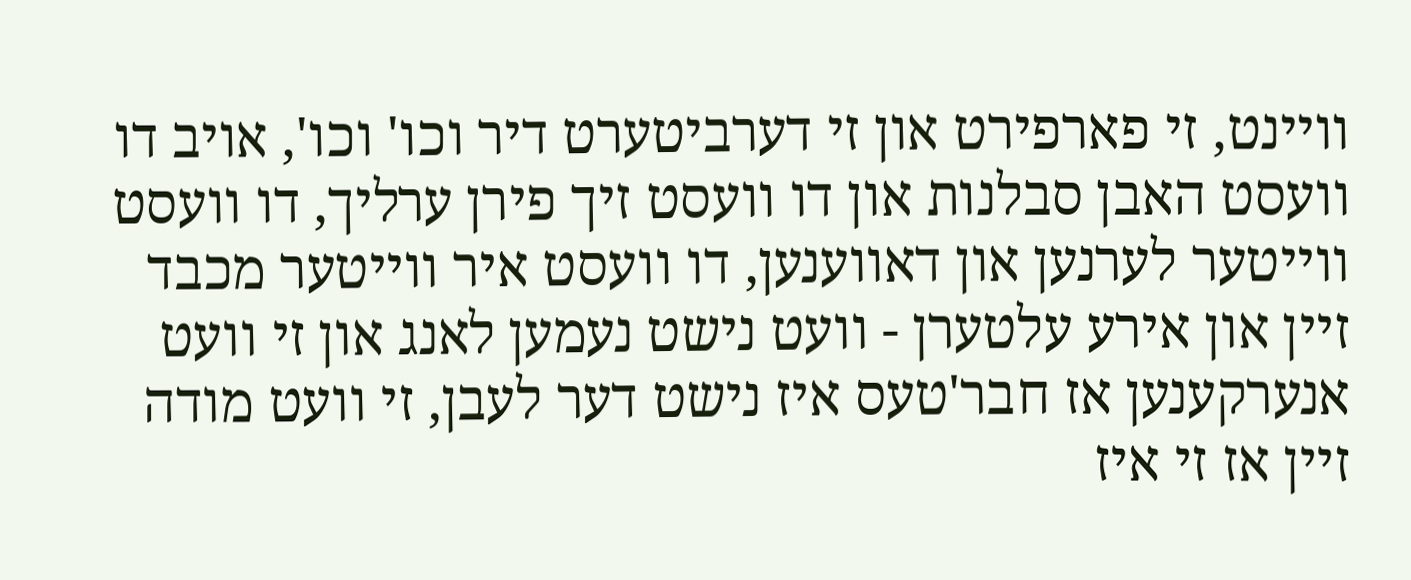וויינט, זי פארפירט און זי דערביטערט דיר וכו' וכו', אויב דו וועסט האבן סבלנות און דו וועסט זיך פירן ערליך, דו וועסט ווייטער לערנען און דאווענען, דו וועסט איר ווייטער מכבד זיין און אירע עלטערן - וועט נישט נעמען לאנג און זי וועט אנערקענען אז חבר'טעס איז נישט דער לעבן, זי וועט מודה זיין אז זי איז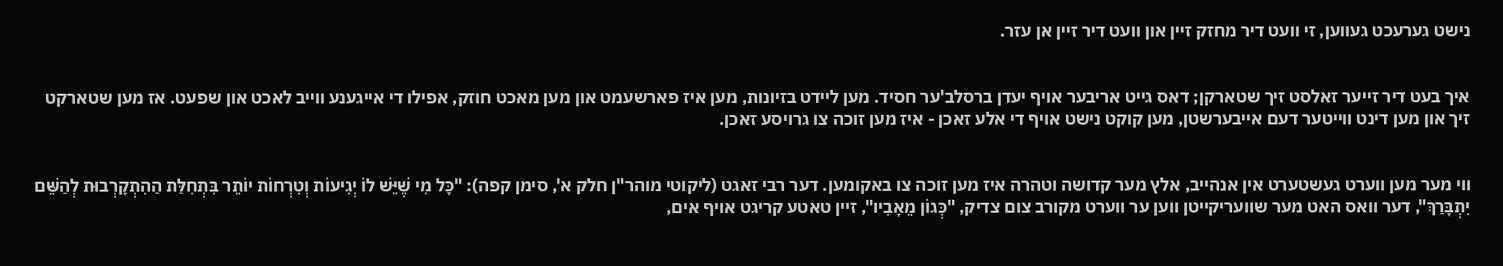נישט גערעכט געווען, זי וועט דיר מחזק זיין און וועט דיר זיין אן עזר.


איך בעט דיר זייער זאלסט זיך שטארקן; דאס גייט אריבער אויף יעדן ברסלב'ער חסיד. מען ליידט בזיונות, מען איז פארשעמט און מען מאכט חוזק, אפילו די אייגענע ווייב לאכט און שפעט. אז מען שטארקט זיך און מען דינט ווייטער דעם אייבערשטן, מען קוקט נישט אויף די אלע זאכן - איז מען זוכה צו גרויסע זאכן.


ווי מער מען ווערט געשטערט אין אנהייב, אלץ מער קדושה וטהרה איז מען זוכה צו באקומען. דער רבי זאגט (ליקוטי מוהר"ן חלק א', סימן קפה): "כָּל מִי שֶׁיֵּשׁ לוֹ יְגִיעוֹת וְטִרְחוֹת יוֹתֵר בִּתְחִלַּת הַהִתְקָרְבוּת לְהַשֵּׁם יִתְבָּרַךְ", דער וואס האט מער שוועריקייטן ווען ער ווערט מקורב צום צדיק, "כְּגוֹן מֵאָבִיו", זיין טאטע קריגט אויף אים,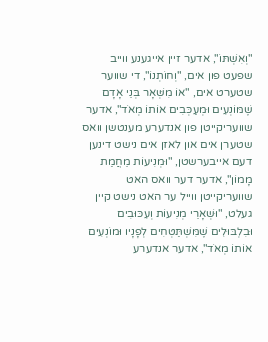"וְאִשְׁתּוֹ", אדער זיין אייגענע ווייב שפעט פון אים, "וְחוֹתְנוֹ", די שווער שטערט אים, "אוֹ מִשְּׁאָר בְּנֵי אָדָם שֶׁמּוֹנְעִים וּמְעַכְּבִים אוֹתוֹ מְאֹד", אדער שוועריקייטן פון אנדערע מענטשן וואס שטערן אים און לאזן אים נישט דינען דעם אייבערשטן, "וּמְנִיעוֹת מֵחֲמַת מָמוֹן", אדער דער וואס האט שוועריקייטן ווייל ער האט נישט קיין געלט, "וּשְׁאָרֵי מְנִיעוֹת וְעִכּוּבִים וּבִלְבּוּלִים שֶׁמִּשְׁתַּטְּחִים לְפָנָיו וּמוֹנְעִים אוֹתוֹ מְאֹד", אדער אנדערע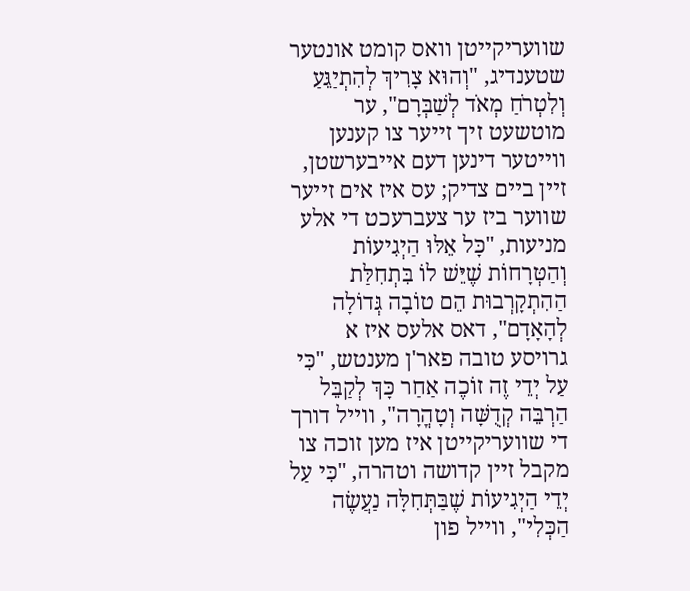שוועריקייטן וואס קומט אונטער שטענדיג, "וְהוּא צָרִיךְ לְהִתְיַגֵּעַ וְלִטְרֹחַ מְאֹד לְשַׁבְּרָם", ער מוטשעט זיך זייער צו קענען ווייטער דינען דעם אייבערשטן, זיין ביים צדיק; עס איז אים זייער שווער ביז ער צעברעכט די אלע מניעות, "כָּל אֵלּוּ הַיְגִיעוֹת וְהַטְּרָחוֹת שֶׁיֵּשׁ לוֹ בִּתְחִלַּת הַהִתְקָרְבוּת הֵם טוֹבָה גְּדוֹלָה לְהָאָדָם", דאס אלעס איז א גרויסע טובה פאר'ן מענטש, "כִּי עַל יְדֵי זֶה זוֹכֶה אַחַר כָּךְ לְקַבֵּל הַרְבֵּה קְדֻשָּׁה וְטָהֳרָה", ווייל דורך די שוועריקייטן איז מען זוכה צו מקבל זיין קדושה וטהרה, "כִּי עַל יְדֵי הַיְגִיעוֹת שֶׁבַּתְּחִלָּה נַעֲשֶׂה הַכְּלִי", ווייל פון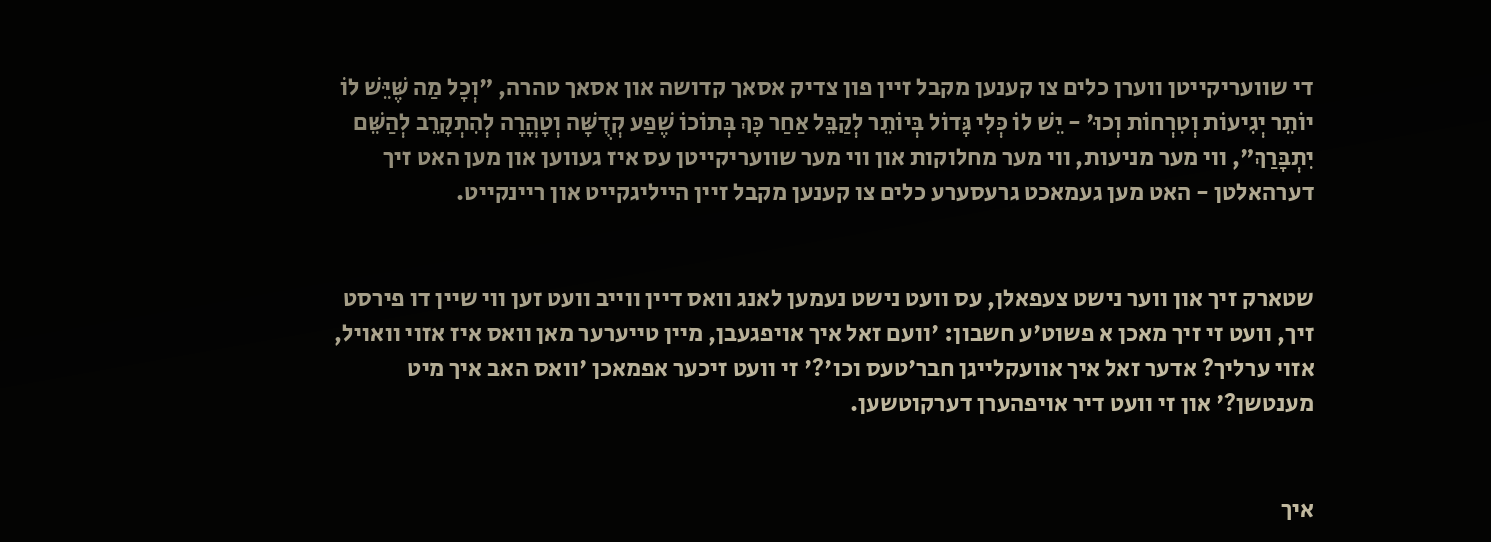די שוועריקייטן ווערן כלים צו קענען מקבל זיין פון צדיק אסאך קדושה און אסאך טהרה, "וְכָל מַה שֶּׁיֵּשׁ לוֹ יוֹתֵר יְגִיעוֹת וְטִרְחוֹת וְכוּ' - יֵשׁ לוֹ כְּלִי גָּדוֹל בְּיוֹתֵר לְקַבֵּל אַחַר כָּךְ בְּתוֹכוֹ שֶׁפַע קְדֻשָּׁה וְטָהֳרָה לְהִתְקָרֵב לְהַשֵּׁם יִתְבָּרַךְ", ווי מער מניעות, ווי מער מחלוקות און ווי מער שוועריקייטן עס איז געווען און מען האט זיך דערהאלטן - האט מען געמאכט גרעסערע כלים צו קענען מקבל זיין הייליגקייט און ריינקייט.


שטארק זיך און ווער נישט צעפאלן, עס וועט נישט נעמען לאנג וואס דיין ווייב וועט זען ווי שיין דו פירסט זיך, וועט זי זיך מאכן א פשוט'ע חשבון: 'וועם זאל איך אויפגעבן, מיין טייערער מאן וואס איז אזוי וואויל, אזוי ערליך? אדער זאל איך אוועקלייגן חבר'טעס וכו'?' זי וועט זיכער אפמאכן 'וואס האב איך מיט מענטשן?' און זי וועט דיר אויפהערן דערקוטשען.


איך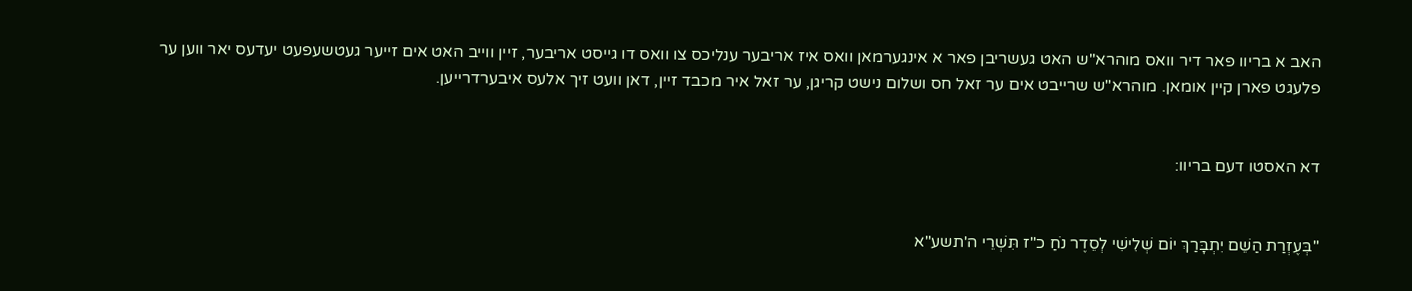האב א בריוו פאר דיר וואס מוהרא"ש האט געשריבן פאר א אינגערמאן וואס איז אריבער ענליכס צו וואס דו גייסט אריבער, זיין ווייב האט אים זייער געטשעפעט יעדעס יאר ווען ער פלעגט פארן קיין אומאן. מוהרא"ש שרייבט אים ער זאל חס ושלום נישט קריגן, ער זאל איר מכבד זיין, דאן וועט זיך אלעס איבערדרייען.


דא האסטו דעם בריוו:


"בְּעֶזְרַת הַשֵׁם יִתְבָּרַךְ יוֹם שְׁלִישִׁי לְסֵדֶר נֹחַ כ"ז תִּשְׁרֵי ה'תשע"א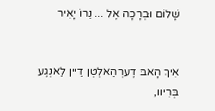שָׁלוֹם וּבְרָכָה אֶל ... נֵרוֹ יָאִיר


אִיךְ הָאבּ דֶערְהַאלְטְן דַיין לַאנְגֶע בְּרִיוו,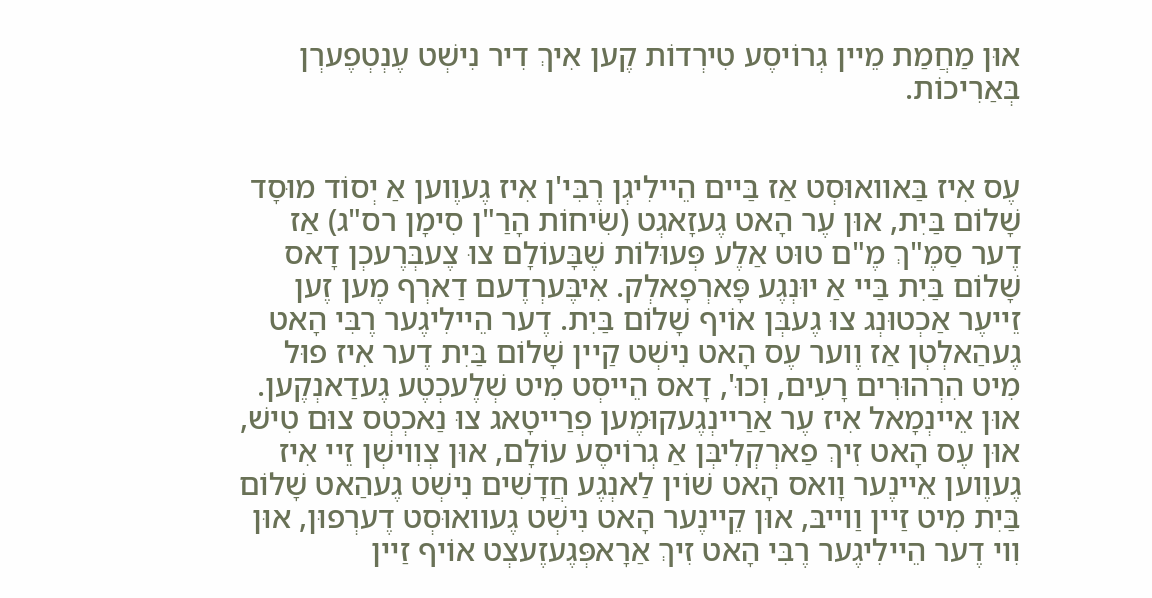אוּן מַחֲמַת מֵיין גְרוֹיסֶע טִירְדוֹת קֶען אִיךְ דִיר נִישְׁט עֶנְטְפֶערְן בְּאַרִיכוֹת.


עֶס אִיז בַּאוואוּסְט אַז בַּיים הֵיילִיגְן רֶבִּי'ן אִיז גֶעוֶוען אַ יְסוֹד מוּסָד שָׁלוֹם בַּיִת, אוּן עֶר הָאט גֶעזָאגְט (שִׂיחוֹת הָרַ"ן סִימָן רס"ג) אַז דֶער סַמֶ"ךְ מֶ"ם טוּט אַלֶע פְּעוּלוֹת שֶׁבָּעוֹלָם צוּ צֶעבְּרֶעכְן דָאס שָׁלוֹם בַּיִת בַּיי אַ יוּנְגֶע פָּארְפָאלְק. אִיבֶּערְדֶעם דַארְף מֶען זֶען זֵייעֶר אַכְטוּנְג צוּ גֶעבְּן אוֹיף שָׁלוֹם בַּיִת. דֶער הֵיילִיגֶער רֶבִּי הָאט גֶעהַאלְטְן אַז וֶוער עֶס הָאט נִישְׁט קַיין שָׁלוֹם בַּיִת דֶער אִיז פוּל מִיט הִרְהוּרִים רָעִים, וְכוּ', דָאס הֵייסְט מִיט שְׁלֶעכְטֶע גֶעדַאנְקֶען. אוּן אֵיינְמָאל אִיז עֶר אַרַיינְגֶעקוּמֶען פְרַייטָאג צוּ נַאכְטְס צוּם טִישׁ, אוּן עֶס הָאט זִיךְ פַארְקְלִיבְּן אַ גְרוֹיסֶע עוֹלָם, אוּן צְוִוישְׁן זֵיי אִיז גֶעוֶוען אֵיינֶער וָואס הָאט שׁוֹין לַאנְגֶע חֲדָשִׁים נִישְׁט גֶעהַאט שָׁלוֹם בַּיִת מִיט זַיין וַוייבּ, אוּן קֵיינֶער הָאט נִישְׁט גֶעוואוּסְט דֶערְפוּן, אוּן וִוי דֶער הֵיילִיגֶער רֶבִּי הָאט זִיךְ אַרָאפְּגֶעזֶעצְט אוֹיף זַיין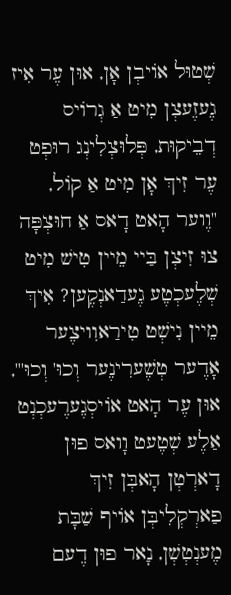שְׁטוּל אוֹיבְן אָן, אוּן עֶר אִיז גֶעזֶעצְן מִיט אַ גְרוֹיס דְבֵיקוּת, פְּלוּצְלִינְג רוּפְט עֶר זִיךְ אָן מִיט אַ קוֹל, "וֶוער הָאט דָאס אַ חוּצְפָּה צוּ זִיצְן בַּיי מֵיין טִישׁ מִיט שְׁלֶעכְטֶע גֶעדַאנְקֶען? אִיךְ מֵיין נִישְׁט טִירַאוִויצֶער אָדֶער טְשֶׁערִינֶער וְכוּ' וְכוּ'", אוּן עֶר הָאט אוֹיסְגֶערֶעכְנְט אַלֶע שְׁטֶעט וָואס פוּן דָארְטְן הָאבְּן זִיךְ פַארְקְלִיבְּן אוֹיף שַׁבָּת מֶענְטְשְׁן, נָאר פוּן דֶעם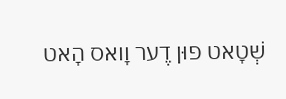שְׁטָאט פוּן דֶער וָואס הָאט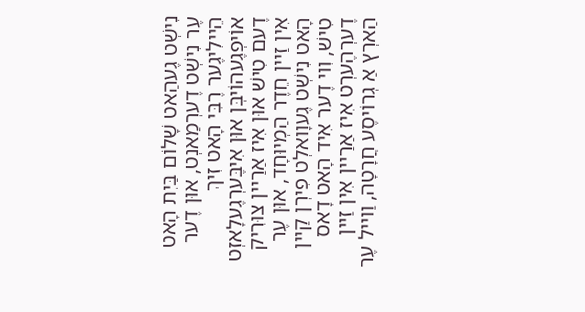נִישְׁט גֶעהַאט שָׁלוֹם בַּיִת הָאט עֶר נִישְׁט דֶערְמַאנְט, אוּן דֶער הֵיילִיגֶער רֶבִּי הָאט זִיךְ אוֹיפְגֶעהוֹיבְּן אוּן אִיבֶּערְגֶעלָאזְט דֶעם טִישׁ אוּן אִיז אַרַיין צוּרִיק אִין זַיין חֵדֶר הַמְיוּחָד, אוּן עֶר הָאט נִישְׁט גֶעוָואלְט פִירְן קַיין טִישׁ, וִוי דֶער אִיד הָאט דָאס דֶערְהֶערְט אִיז אַרַיין אִין זַיין הַארְץ אַ גְרוֹיסֶע חֲרָטָה, וַוייל עֶר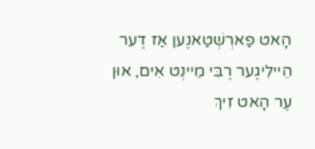הָאט פַארְשְׁטַאנֶען אַז דֶער הֵיילִיגֶער רֶבִּי מֵיינְט אִים, אוּן עֶר הָאט זִיךְ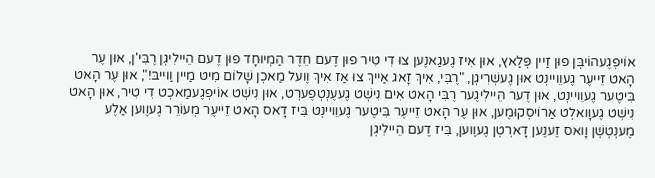אוֹיפְגֶעהוֹיבְּן פוּן זַיין פְּלַאץ, אוּן אִיז גֶעגַאנֶען צוּ דִי טִיר פוּן דֶעם חֵדֶר הַמְיוּחָד פוּן דֶעם הֵיילִיגְן רֶבִּי'ן, אוּן עֶר הָאט זֵייעֶר גֶעוֵויינְט אוּן גֶעשְׁרִיגְן, "רֶבִּי, אִיךְ זָאג אַייךְ צוּ אַז אִיךְ וֶועל מַאכְן שָׁלוֹם מִיט מַיין וַוייבּ!", אוּן עֶר הָאט בִּיטֶער גֶעוֵויינְט, אוּן דֶער הֵיילִיגֶער רֶבִּי הָאט אִים נִישְׁט גֶעעֶנְטְפֶערְט, אוּן נִישְׁט אוֹיפְגֶעמַאכְט דִי טִיר, אוּן הָאט נִישְׁט גֶעוָואלְט אַרוֹיסְקוּמֶען, אוּן עֶר הָאט זֵייעֶר בִּיטֶער גֶעוֵויינְט בִּיז דָאס הָאט זֵייעֶר מְעוֹרֵר גֶעוֶוען אַלֶע מֶענְטְשְׁן וָואס זֶענֶען דָארְטְן גֶעוֶוען, בִּיז דֶעם הֵיילִיגְן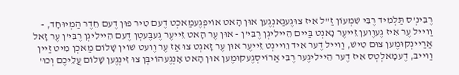רֶבִּינְ'ס תַּלְמִיד רֶבִּי שִׁמְעוֹן זַ"ל אִיז צוּגֶעגַאנְגֶען אוּן הָאט אוֹיפְגֶעמַאכְט דֶעם טִיר פוּן דֶעם חֵדֶר הַמְיוּחָד, - וַוייל עֶר אִיז גֶעוֶוען זֵייעֶר נָאנְט בַּיים הֵיילִיגְן רֶבִּי'ן - אוּן עֶר הָאט זֵייעֶר גֶעבֶּעטְן דֶעם הֵיילִיגְן רֶבִּי'ן עֶר זָאל אַרַיינְקוּמֶען צוּם טִישׁ, וַוייל דֶער אִיד וֵויינְט זֵייעֶר אוּן עֶר זָאגְט צוּ אַז עֶר וֶועט שׁוֹין שָׁלוֹם מַאכְן מִיט זַיין וַוייבּ, דֶעמָאלְטְס אִיז דֶער הֵיילִיגֶער רֶבִּי אַרוֹיסְגֶעקוּמֶען אוּן הָאט אָנְגֶעהוֹיבְּן צוּ זִינְגֶען שָׁלוֹם עֲלֵיכֶם וְכוּ'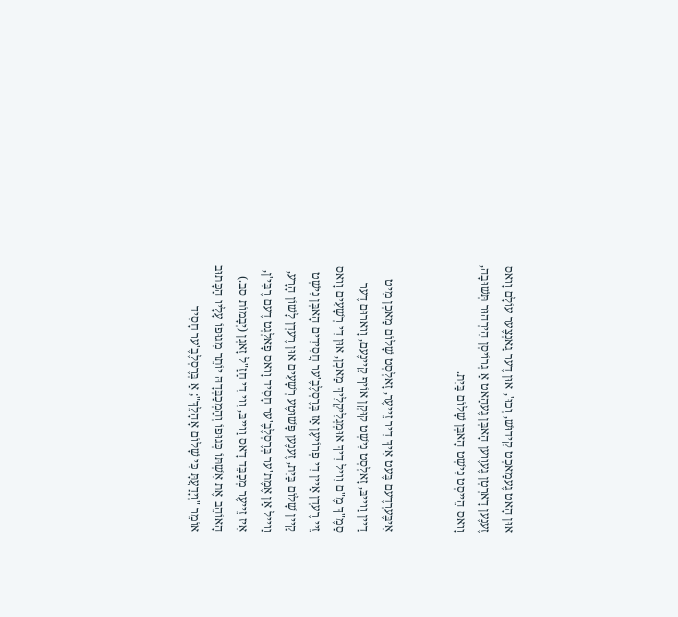אוּן הָאט גֶעמַאכְט קִידוּשׁ, וְכוּ', אוּן דֶער גַאנְצֶער עוֹלָם וָואס זֶענֶען דָארְטְן גֶעוֶוען הָאבְּן גֶעהַאט אַ גְרוֹיסְן הִירְהוּר תְּשׁוּבָה, וָואס הֵייסְט נִישְׁט הָאבְּן שָׁלוֹם בַּיִת.


אִיבֶּערְדֶעם בֶּעט אִיךְ דִיר זֵייעֶר, זָאלְסְט שָׁלוֹם מַאכְן מִיט דַיין וַוייבּ, זָאלְסְט נִישְׁט קוּקְן אוֹיף קֵיינֶעם, וָוארוּם דֶער סַמֶ"ךְ מֶ"ם וִויל דִיךְ אוּמְגְלִיקְלִיךְ מַאכְן, אוּן דִי רְשָׁעִים וָואס זֵיי רֶעדְן אַיין דִי פְרוֹיעֶן אַז בְּרֶסְלֶבֶ'ער חֲסִידִים הָאבְּן נִישְׁט קַיין שָׁלוֹם בַּיִת, זֶענֶען פָּשׁוּטֶע רְשָׁעִים אוּן רֶעדְן לָשׁוֹן הָרָע, וַוייל אַן אֶמֶת'ער בְּרֶסְלֶבֶ'ער חָסִיד וָואס פָאלְגְט דֶעם רֶבִּי'ן, אִיז זֵייעֶר מְכַבֵּד דָאס וַוייבּ, וִוי דִי חַזַ"ל זָאגְן (יְבָמוֹת סב.) הָאוֹהֵב אֶת אִשְׁתּוֹ כְּגוּפוֹ וְהַמְכַבְּדָהּ יוֹתֵר מִגוּפוֹ עָלָיו הַכָּתוּב אוֹמֵר "וְיָדַעֲתָּ כִּי שָׁלוֹם אָהָלֵךְ"; אַ בְּרֶסְלֶבֶ'ער חָסִיד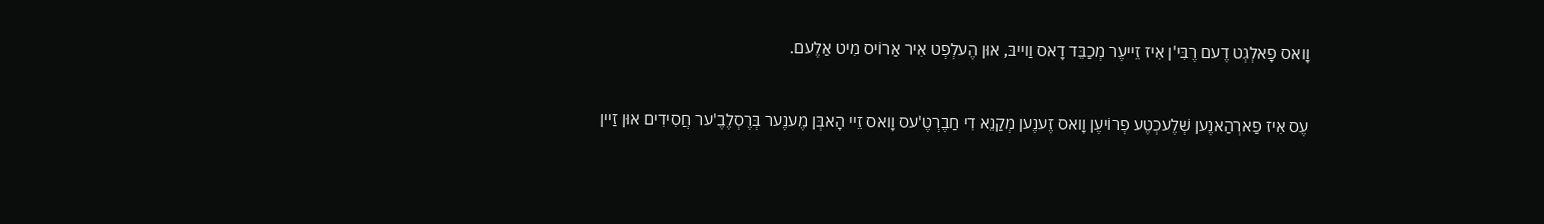וָואס פָאלְגְט דֶעם רֶבִּי'ן אִיז זֵייעֶר מְכַבֵּד דָאס וַוייבּ, אוּן הֶעלְפְט אִיר אַרוֹיס מִיט אַלֶעם.


עֶס אִיז פַארְהַאנֶען שְׁלֶעכְטֶע פְרוֹיעֶן וָואס זֶענֶען מְקַנֵא דִי חַבֶרְטֶ'עס וָואס זֵיי הָאבְּן מֶענֶער בְּרֶסְלֶבֶ'ער חֲסִידִים אוּן זַיין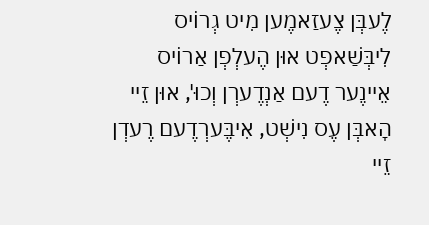לֶעבְּן צֶעזַאמֶען מִיט גְרוֹיס לִיבְּשַׁאפְט אוּן הֶעלְפְן אַרוֹיס אֵיינֶער דֶעם אַנְדֶערְן וְכוּ', אוּן זֵיי הָאבְּן עֶס נִישְׁט, אִיבֶּערְדֶעם רֶעדְן זֵיי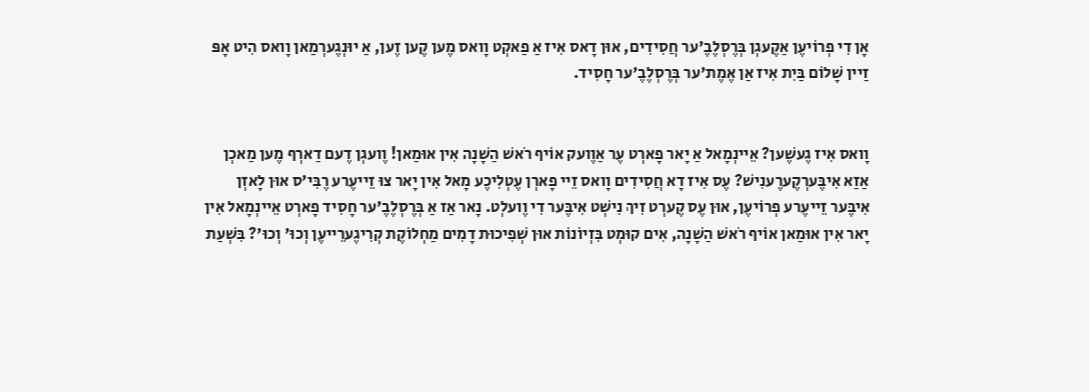אָן דִי פְרוֹיעֶן אַקֶעגְן בְּרֶסְלֶבֶ'ער חֲסִידִים, אוּן דָאס אִיז אַ פַאקְט וָואס מֶען קֶען זֶען, אַ יוּנְגֶערְמַאן וָואס הִיט אָפּ זַיין שָׁלוֹם בַּיִת אִיז אַן אֶמֶת'ער בְּרֶסְלֶבֶ'ער חָסִיד.


וָואס אִיז גֶעשֶׁען? אֵיינְמָאל אַ יָאר פָארְט עֶר אַוֶועק אוֹיף רֹאשׁ הַשָׁנָה אִין אוּמַאן! וֶועגְן דֶעם דַארְף מֶען מַאכְן אַזַא אִיבֶּערְקֶערֶענִישׁ? עֶס אִיז דָא חֲסִידִים וָואס זֵיי פָארְן עֶטְלִיכֶע מָאל אִין יָאר צוּ זֵייעֶרע רֶבִּי'ס אוּן לָאזְן אִיבֶּער זֵייעֶרע פְרוֹיעֶן, אוּן עֶס קֶערְט זִיךְ נִישְׁט אִיבֶּער דִי וֶועלְט. נָאר אַז אַ בְּרֶסְלֶבֶ'ער חָסִיד פָארְט אֵיינְמָאל אִין יָאר אִין אוּמַאן אוֹיף רֹאשׁ הַשָׁנָה, אִים קוּמְט בִּזְיוֹנוֹת אוּן שְׁפִיכוּת דָמִים מַחְלוֹקֶת קְרִיגֶערֵייעֶן וְכוּ' וְכוּ'? בִּשְׁעַת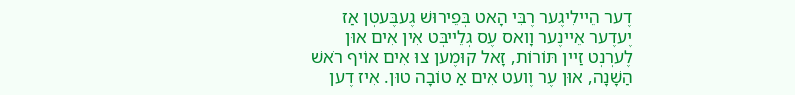דֶער הֵיילִיגֶער רֶבִּי הָאט בְּפֵירוּשׁ גֶעבֶּעטְן אַז יֶעדֶער אֵיינֶער וָואס עֶס גְלֵייבְּט אִין אִים אוּן לֶערְנְט זַיין תּוֹרוֹת, זָאל קוּמֶען צוּ אִים אוֹיף רֹאשׁ הַשָׁנָה, אוּן עֶר וֶועט אִים אַ טוֹבָה טוּן. אִיז דֶען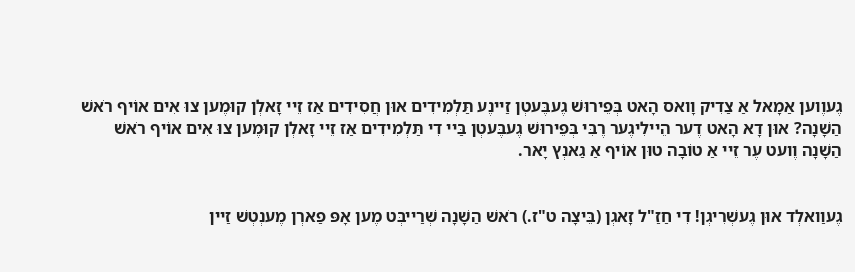גֶעוֶוען אַמָאל אַ צַדִיק וָואס הָאט בְּפֵירוּשׁ גֶעבֶּעטְן זַיינֶע תַּלְמִידִים אוּן חֲסִידִים אַז זֵיי זָאלְן קוּמֶען צוּ אִים אוֹיף רֹאשׁ הַשָׁנָה? אוּן דָא הָאט דֶער הֵיילִיגֶער רֶבִּי בְּפֵירוּשׁ גֶעבֶּעטְן בַּיי דִי תַּלְמִידִים אַז זֵיי זָאלְן קוּמֶען צוּ אִים אוֹיף רֹאשׁ הַשָׁנָה וֶועט עֶר זֵיי אַ טוֹבָה טוּן אוֹיף אַ גַאנְץ יָאר.


גֶעוַואלְד אוּן גֶעשְׁרִיגְן! דִי חַזַ"ל זָאגְן (בֵּיצָה ט"ז.) רֹאשׁ הַשָׁנָה שְׁרַייבְּט מֶען אָפּ פַארְן מֶענְטְשׁ זַיין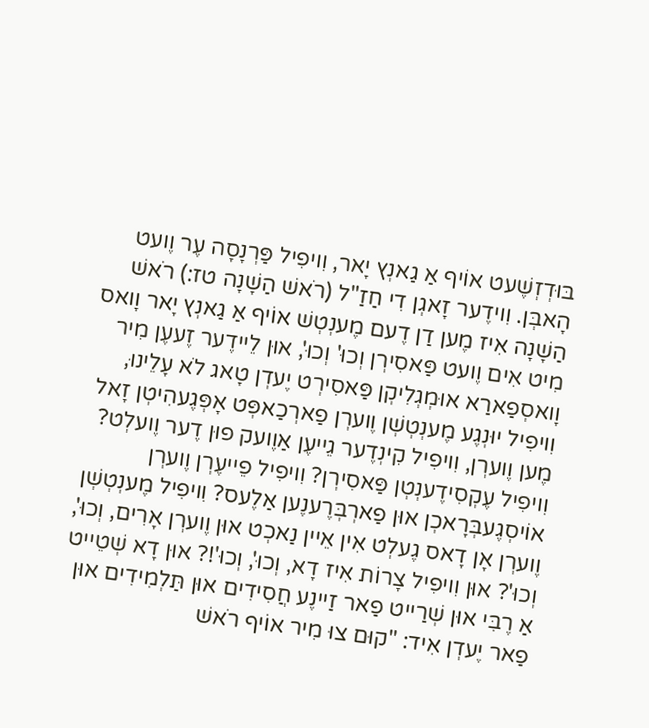בּוּדְזְשֶׁעט אוֹיף אַ גַאנְץ יָאר, וִויפִיל פַּרְנָסָה עֶר וֶועט הָאבְּן. וִוידֶער זָאגְן דִי חַזַ"ל (רֹאשׁ הַשָׁנָה טז:) רֹאשׁ הַשָׁנָה אִיז מֶען דַן דֶעם מֶענְטְשׁ אוֹיף אַ גַאנְץ יָאר וָואס מִיט אִים וֶועט פַּאסִירְן וְכוּ' וְכוּ', אוּן לֵיידֶער זֶעעֶן מִיר וָואסְפַארַא אוּמְגְלִיקְן פַּאסִירְט יֶעדְן טָאג לֹא עָלֵינוּ, וִויפִיל יוּנְגֶע מֶענְטְשְׁן וֶוערְן פַארְכַאפְּט אָפְּגֶעהִיטְן זָאל מֶען וֶוערְן, וִויפִיל קִינְדֶער גֵייעֶן אַוֶועק פוּן דֶער וֶועלְט? וִויפִיל עֶקְסִידֶענְטְן פַּאסִירְן? וִויפִיל פֵייעֶרְן וֶוערְן אוֹיסְגֶעבְּרָאכְן אוּן פַארְבְּרֶענֶען אַלֶעס? וִויפִיל מֶענְטְשְׁן וֶוערְן אָן דָאס גֶעלְט אִין אֵיין נַאכְט אוּן וֶוערְן אָרִים, וְכוּ', וְכוּ'? אוּן וִויפִיל צָרוֹת אִיז דָא, וְכוּ', וְכוּ'!? אוּן דָא שְׁטֵייט אַ רֶבִּי אוּן שְׁרַייט פַאר זַיינֶע חֲסִידִים אוּן תַּלְמִידִים אוּן פַאר יֶעדְן אִיד: "קוּם צוּ מִיר אוֹיף רֹאשׁ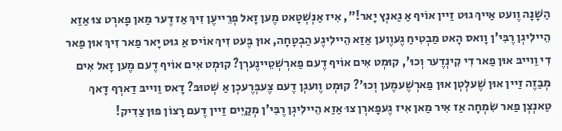הַשָׁנָה וֶועט אַייךְ גוּט זַיין אוֹיף אַ גַאנְץ יָאר!", אִיז אַנְשְׁטָאט מֶען זָאל פְרֵייעֶן זִיךְ אַז דֶער מַאן פָארְט צוּ אַזַא הֵיילִיגְן רֶבִּי'ן וָואס הָאט מַבְטִיחַ גֶעוֶוען אַזַא הֵיילִיגֶע הַבְטָחָה, אוּן בֶּעט זִיךְ אוֹיס אַ גוּט יָאר פַאר זִיךְ אוּן פַאר דִי וַוייבּ אוּן פַאר דִי קִינְדֶער וְכוּ', קוּמְט אִים אוֹיף דֶעם פַארְשְׁטֵיינֶערְן? קוּמְט אִים אוֹיף דֶעם מֶען זָאל אִים מְבַזֶה זַיין אוּן שֶׁעלְטְן אוּן פַארְשֶׁעמֶען וְכוּ'? קוּמְט וֶועגְן דֶעם צֶעבְּרֶעכְן אַ שְׁטוּבּ? דָאס וַוייבּ דַארְף דָאךְ טַאנְצְן פַאר שִׂמְחָה אַז אִיר מַאן אִיז גֶעפָארְן צוּ אַזַא הֵיילִיגְן רֶבִּי'ן מְקַיֵים זַיין דֶעם רָצוֹן פוּן צַדִיק!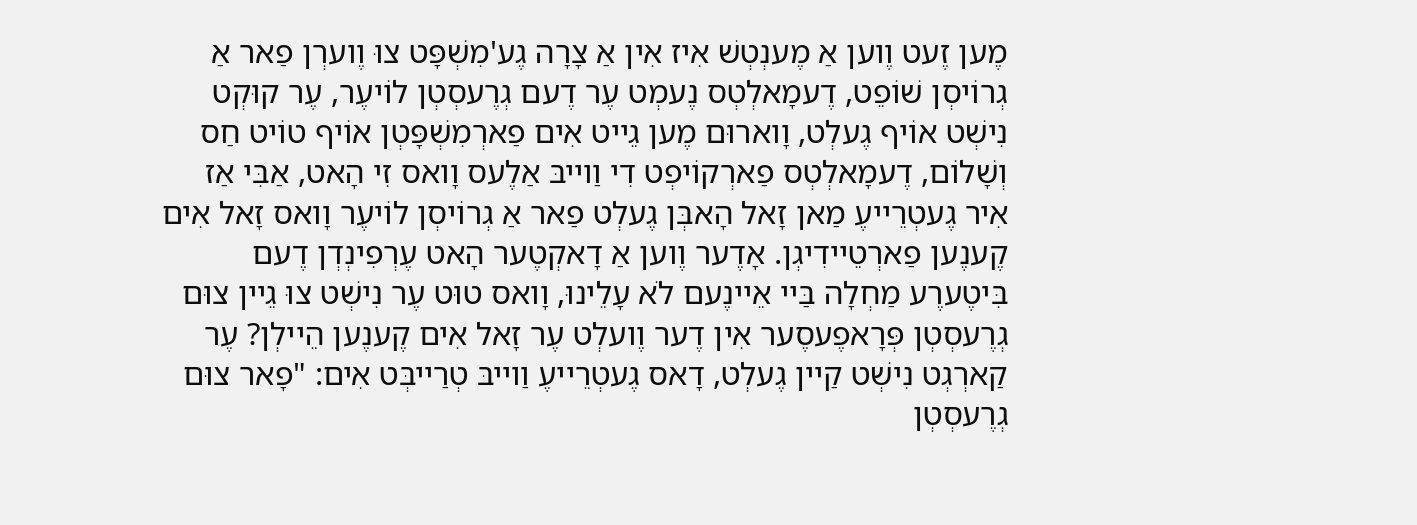מֶען זֶעט וֶוען אַ מֶענְטְשׁ אִיז אִין אַ צָרָה גֶע'מִשְׁפָּט צוּ וֶוערְן פַאר אַ גְרוֹיסְן שׁוֹפֵט, דֶעמָאלְטְס נֶעמְט עֶר דֶעם גְרֶעסְטְן לוֹיעֶר, עֶר קוּקְט נִישְׁט אוֹיף גֶעלְט, וָוארוּם מֶען גֵייט אִים פַארְמִשְׁפָּטְן אוֹיף טוֹיט חַס וְשָׁלוֹם, דֶעמָאלְטְס פַארְקוֹיפְט דִי וַוייבּ אַלֶעס וָואס זִי הָאט, אַבִּי אַז אִיר גֶעטְרֵייעֶ מַאן זָאל הָאבְּן גֶעלְט פַאר אַ גְרוֹיסְן לוֹיעֶר וָואס זָאל אִים קֶענֶען פַארְטֵיידִיגְן. אָדֶער וֶוען אַ דָאקְטֶער הָאט עֶרְפִינְדְן דֶעם בִּיטֶערֶע מַחְלָה בַּיי אֵיינֶעם לֹא עָלֵינוּ, וָואס טוּט עֶר נִישְׁט צוּ גֵיין צוּם גְרֶעסְטְן פְּרָאפֶעסֶער אִין דֶער וֶועלְט עֶר זָאל אִים קֶענֶען הֵיילְן? עֶר קַארְגְט נִישְׁט קַיין גֶעלְט, דָאס גֶעטְרֵייעֶ וַוייבּ טְרַייבְּט אִים: "פָאר צוּם גְרֶעסְטְן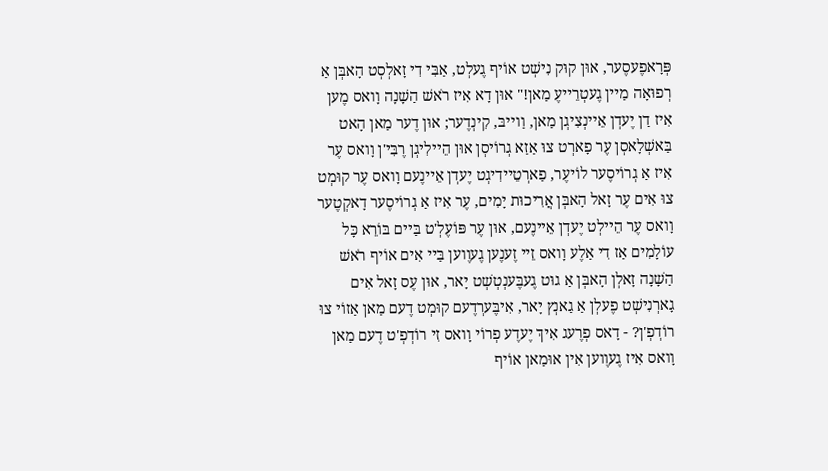פְּרָאפֶעסֶער, אוּן קוּק נִישְׁט אוֹיף גֶעלְט, אַבִּי דִי זָאלְסְט הָאבְּן אַ רְפוּאָה מַיין גֶעטְרֵייעֶ מַאן!" אוּן דָא אִיז רֹאשׁ הַשָׁנָה וָואס מֶען אִיז דַן יֶעדְן אֵיינְצִיגְן מַאן, וַוייבּ, קִינְדֶער; אוּן דֶער מַאן הָאט בַּאשְׁלָאסְן עֶר פָארְט צוּ אַזַא גְרוֹיסְן אוּן הֵיילִיגְן רֶבִּי'ן וָואס עֶר אִיז אַ גְרוֹיסֶער לוֹיעֶר, פַארְטֵיידִיגְט יֶעדְן אֵיינֶעם וָואס עֶר קוּמְט צוּ אִים עֶר זָאל הָאבְּן אֲרִיכוּת יָמִים, עֶר אִיז אַ גְרוֹיסֶער דָאקְטֶער וָואס עֶר הֵיילְט יֶעדְן אֵיינֶעם, אוּן עֶר פּוֹעֶלְ'ט בַּיים בּוֹרֵא כָּל עוֹלָמִים אַז דִי אַלֶע וָואס זֵיי זֶענֶען גֶעוֶוען בַּיי אִים אוֹיף רֹאשׁ הַשָׁנָה זָאלְן הָאבְּן אַ גוּט גֶעבֶּענְטְשְׁט יָאר, אוּן עֶס זָאל אִים גָארְנִישְׁט פֶעלְן אַ גַאנְץ יָאר, אִיבֶּערְדֶעם קוּמְט דֶעם מַאן אַזוֹי צוּ רוֹדְפְ'ן? - דָאס פְרֶעג אִיךְ יֶעדֶע פְרוֹי וָואס זִי רוֹדְפְ'ט דֶעם מַאן וָואס אִיז גֶעוֶוען אִין אוּמַאן אוֹיף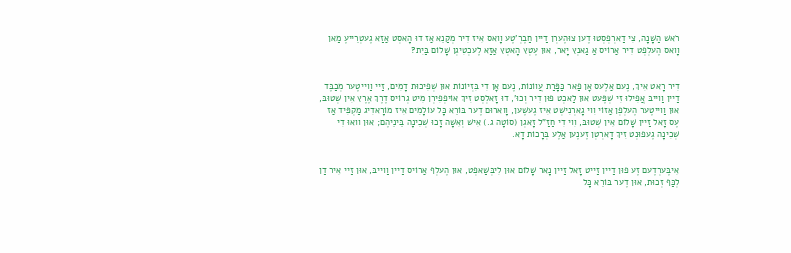רֹאשׁ הַשָׁנָה, צִי דַארְפְסְטוּ דֶען צוּהֶערְן דַיין חַבֶרְ'טֶע וָואס אִיז דִיר מְקַנֵא אַז דוּ הָאסְט אַזַא גֶעטְרֵייעֶ מַאן וָואס הֶעלְפְט דִיר אַרוֹיס אַ גַאנְץ יָאר, אוּן עֶטְץ הָאטְץ אַזַא לֶעכְטִיגְן שָׁלוֹם בַּיִת?


דִיר רָאט אִיךְ, נֶעם אַלֶעס אָן פַאר כַּפָּרַת עֲווֹנוֹת, נֶעם אָן דִי בִּזְיוֹנוֹת אוּן שְׁפִיכוּת דָמִים, זַיי וַוייטֶער מְכַבֶּד דַיין וַוייבּ אֲפִילוּ זִי שְׁפֶּעט אוּן לַאכְט פוּן דִיר וְכוּ', דוּ זָאלְסְט זִיךְ אוֹיפְפִירְן מִיט גְרוֹיס דֶרֶךְ אֶרֶץ אִין שְׁטוּבּ, אוּן וַוייטֶער הֶעלְפְן אַזוֹי וִוי גָארְנִישְׁט אִיז גֶעשֶׁען, וָוארוּם דֶער בּוֹרֵא כָּל עוֹלָמִים אִיז מוֹרָאדִיג מַקְפִּיד אַז עֶס זָאל זַיין שָׁלוֹם אִין שְׁטוּבּ, וִוי דִי חַזַ"ל זָאגְן (סוֹטָה ג.) אִישׁ וְאִשָׁה זָכוּ שְׁכִינָה בֵּינֵיהֶם; אוּן וואוּ דִי שְׁכִינָה גֶעפוּנְט זִיךְ דָארְטְן זֶענֶען אַלֶע בְּרָכוֹת דָא.


אִיבֶּערְדֶעם זֶע פוּן דַיין זַייט זָאל זַיין נָאר שָׁלוֹם אוּן לִיבְּשַׁאפְט, אוּן הֶעלְף אַרוֹיס דַיין וַוייבּ, אוּן זַיי אִיר דַן לְכַּף זְכוּת, אוּן דֶער בּוֹרֵא כָּל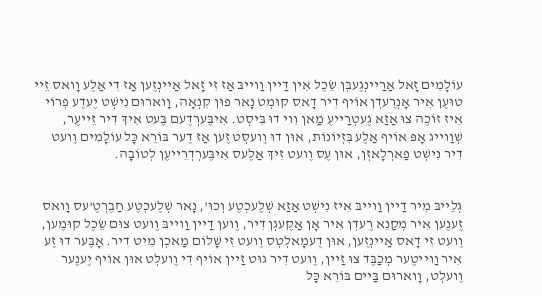עוֹלָמִים זָאל אַרַיינְגֶעבְּן שֵׂכֶל אִין דַיין וַוייבּ אַז זִי זָאל אַיינְזֶען אַז דִי אַלֶע וָואס זֵיי טוּעֶן אִיר אָנְרֶעדְן אוֹיף דִיר דָאס קוּמְט נָאר פוּן קִנְאָה, וָוארוּם נִישְׁט יֶעדֶע פְרוֹי אִיז זוֹכֶה צוּ אַזַא גֶעטְרַייעֶ מַאן וִוי דוּ בִּיסְט. אִיבֶּערְדֶעם בֶּעט אִיךְ דִיר זֵייעֶר, שְׁוַוייג אָפּ אוֹיף אַלֶע בִּזְיוֹנוֹת, אוּן דוּ וֶועסְט זֶען אַז דֶער בּוֹרֵא כָּל עוֹלָמִים וֶועט דִיר נִישְׁט פַארְלָאזְן, אוּן עֶס וֶועט זִיךְ אַלֶעס אִיבֶּערְדְרֵייעֶן לְטוֹבָה.


גְלֵייבּ מִיר דַיין וַוייבּ אִיז נִישְׁט אַזַא שְׁלֶעכְטֶע וְכוּ', נָאר שְׁלֶעכְטֶע חַבֶרְטֶ'עס וָואס זֶענֶען אִיר מְקַנֵא רֶעדְן אִיר אָן אַקֶעגְן דִיר, וֶוען דַיין וַוייבּ וֶועט צוּם שֵׂכֶל קוּמֶען, וֶועט זִי דָאס אַיינְזֶען, אוּן דֶעמָאלְטְס וֶועט זִי שָׁלוֹם מַאכְן מִיט דִיר. אָבֶּער דוּ זֶע אִיר וַוייטֶער מְכַבֶּד צוּ זַיין, וֶועט דִיר גוּט זַיין אוֹיף דִי וֶועלְט אוּן אוֹיף יֶענֶער וֶועלְט, וָוארוּם בַּיים בּוֹרֵא כָּל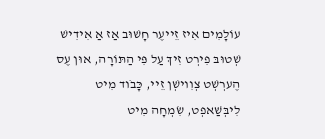עוֹלָמִים אִיז זֵייעֶר חָשׁוּב אַז אַ אִידִישׁ שְׁטוּבּ פִירְט זִיךְ עַל פִּי הַתּוֹרָה, אוּן עֶס הֶערְשְׁט צְוִוישְׁן זֵיי, כָּבוׂד מִיט לִיבְּשַׁאפְט, שִׂמְחָה מִיט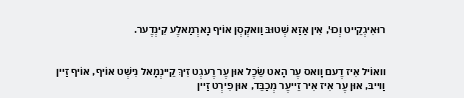רוּאִיגְקֵייט וְכוּ', אִין אַזַא שְׁטוּבּ וַואקְסְן אוֹיף נָארְמַאלֶע קִינְדֶער.


וואוֹיל אִיז דֶעם וָואס עֶר הָאט שֵׂכֶל אוּן עֶר רֶעגְט זִיךְ קֵיינְמָאל נִישְׁט אוֹיף, אוֹיף זַיין וַוייבּ, אוּן עֶר אִיז אִיר זֵייעֶר מְכַבֵּד, אוּן פִירְט זַיין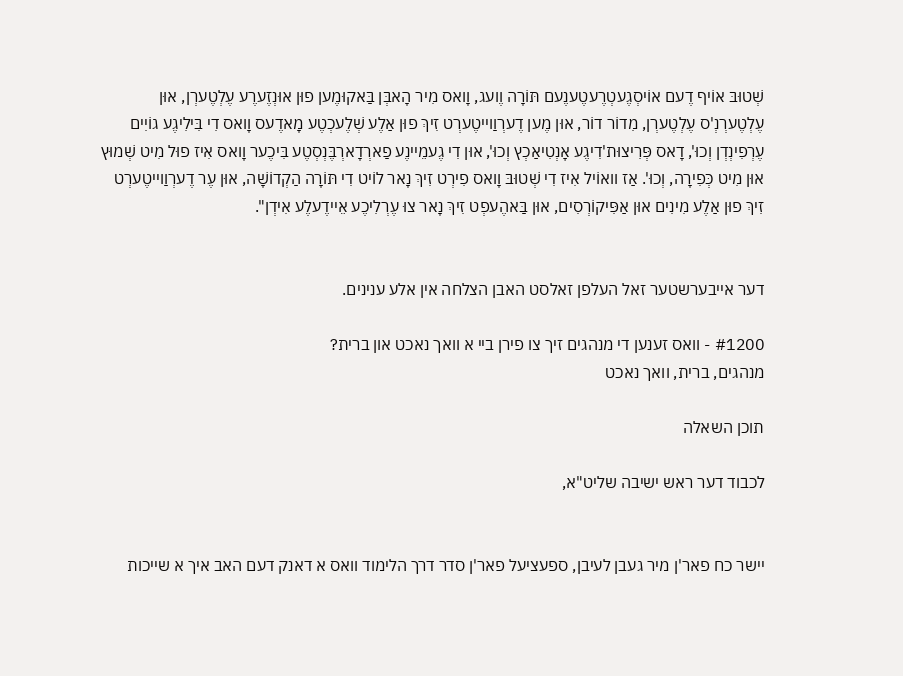שְׁטוּבּ אוֹיף דֶעם אוֹיסְגֶעטְרֶעטֶענֶעם תּוֹרָה וֶועג, וָואס מִיר הָאבְּן בַּאקוּמֶען פוּן אוּנְזֶערֶע עֶלְטֶערְן, אוּן עֶלְטֶערְנְ'ס עֶלְטֶערְן, מִדוֹר דוֹר, אוּן מֶען דֶערְוַוייטֶערְט זִיךְ פוּן אַלֶע שְׁלֶעכְטֶע מָאדֶעס וָואס דִי בִּילִיגֶע גוֹיִים עֶרְפִינְדְן וְכוּ', דָאס פְּרִיצוּת'דִיגֶע אָנְטִיאַכְץ וְכוּ', אוּן דִי גֶעמֵיינֶע פַארְדָארְבֶּנְסְטֶע בִּיכֶער וָואס אִיז פוּל מִיט שְׁמוּץ אוּן מִיט כְּפִירָה, וְכוּ'. אַז וואוֹיל אִיז דִי שְׁטוּבּ וָואס פִירְט זִיךְ נָאר לוֹיט דִי תּוֹרָה הַקְדוֹשָׁה, אוּן עֶר דֶערְוַוייטֶערְט זִיךְ פוּן אַלֶע מִינִים אוּן אַפִּיקוֹרְסִים, אוּן בַּאהֶעפְט זִיךְ נָאר צוּ עֶרְלִיכֶע אֵיידֶעלֶע אִידְן".


דער אייבערשטער זאל העלפן זאלסט האבן הצלחה אין אלע ענינים.

#1200 - וואס זענען די מנהגים זיך צו פירן ביי א וואך נאכט און ברית?
מנהגים, ברית, וואך נאכט

תוכן השאלה

לכבוד דער ראש ישיבה שליט"א,


יישר כח פאר'ן מיר געבן לעיבן, ספעציעל פאר'ן סדר דרך הלימוד וואס א דאנק דעם האב איך א שייכות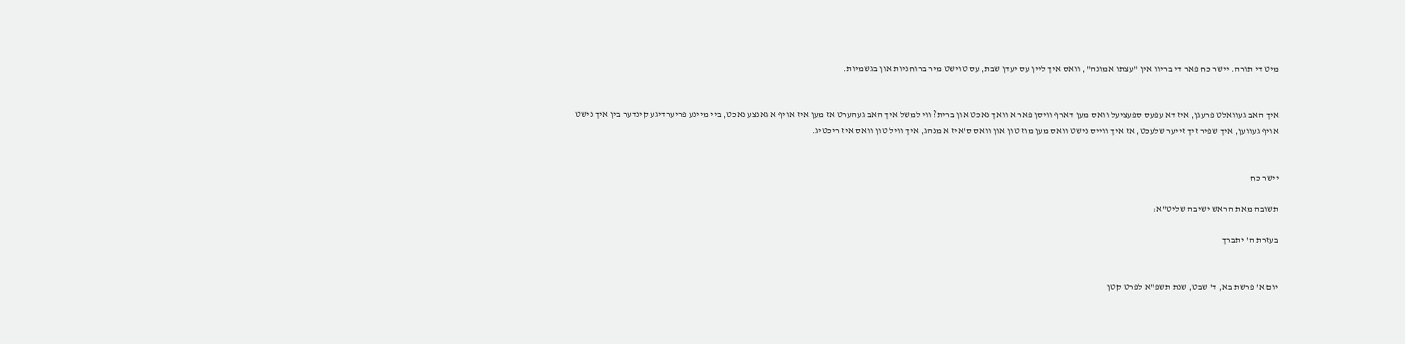מיט די תורה. יישר כח פאר די בריוו אין "עצתו אמונה", וואס איך ליין עס יעדן שבת, עס טוישט מיר ברוחניות און בגשמיות.


איך האב געוואלט פרעגן, איז דא עפעס ספעציעל וואס מען דארף וויסן פאר א וואך נאכט און ברית? ווי למשל איך האב געהערט אז מען איז אויף א גאנצע נאכט, ביי מיינע פריערדיגע קינדער בין איך נישט אויף געווען, איך שפיר זיך זייער שלעכט, אז איך ווייס נישט וואס מען מוז טון און וואס ס'איז א מנהג, איך וויל טון וואס איז ריכטיג.


יישר כח

תשובה מאת הראש ישיבה שליט"א:

בעזרת ה' יתברך


יום א' פרשת בא, ד' שבט, שנת תשפ"א לפרט קטן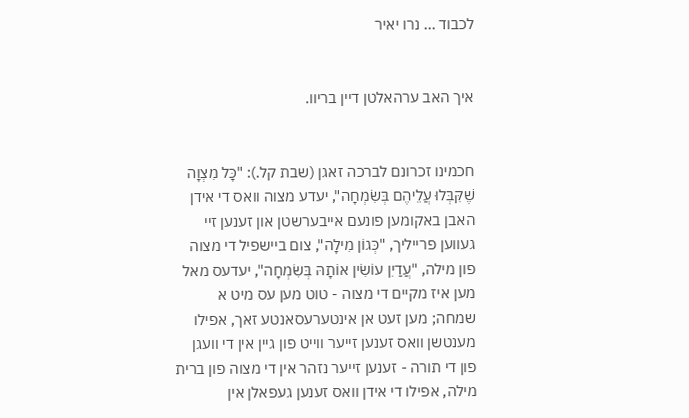לכבוד ... נרו יאיר


איך האב ערהאלטן דיין בריוו.


חכמינו זכרונם לברכה זאגן (שבת קל.): "כָּל מִצְוָה שֶׁקִּבְּלוּ עֲלֵיהֶם בְּשִׂמְחָה", יעדע מצוה וואס די אידן האבן באקומען פונעם אייבערשטן און זענען זיי געווען פרייליך, "כְּגוֹן מִילָה", צום ביישפיל די מצוה פון מילה, "עֲדַיִן עוֹשִׂין אוֹתָהּ בְּשִׂמְחָה", יעדעס מאל מען איז מקיים די מצוה - טוט מען עס מיט א שמחה; מען זעט אן אינטערעסאנטע זאך, אפילו מענטשן וואס זענען זייער ווייט פון גיין אין די וועגן פון די תורה - זענען זייער נזהר אין די מצוה פון ברית מילה, אפילו די אידן וואס זענען געפאלן אין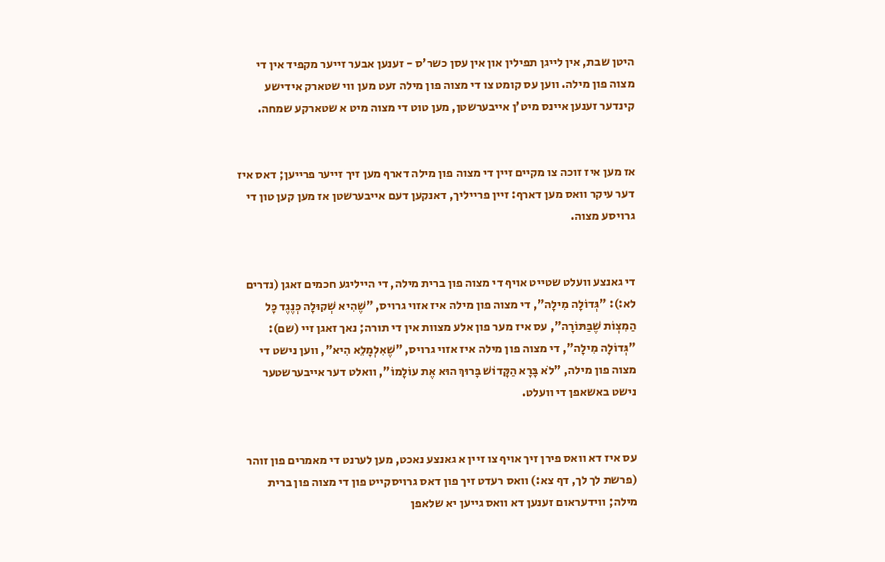היטן שבת, אין לייגן תפילין און אין עסן כשר'ס - זענען אבער זייער מקפיד אין די מצוה פון מילה. ווען עס קומט צו די מצוה פון מילה זעט מען ווי שטארק אידישע קינדער זענען איינס מיט'ן אייבערשטן, מען טוט די מצוה מיט א שטארקע שמחה.


אז מען איז זוכה צו מקיים זיין די מצוה פון מילה דארף מען זיך זייער פרייען; דאס איז דער עיקר וואס מען דארף: זיין פרייליך, דאנקען דעם אייבערשטן אז מען קען טון די גרויסע מצוה.


די גאנצע וועלט שטייט אויף די מצוה פון ברית מילה, די הייליגע חכמים זאגן (נדרים לא:): "גְּדוֹלָה מִילָה", די מצוה פון מילה איז אזוי גרויס, "שֶׁהִיא שְׁקוּלָה כְּנֶגֶד כָּל הַמִצְוֹת שֶׁבַּתּוֹרָה", עס איז מער פון אלע מצוות אין די תורה; נאך זאגן זיי (שם): "גְּדוֹלָה מִילָה", די מצוה פון מילה איז אזוי גרויס, "שֶׁאִלְמָלֵא הִיא", ווען נישט די מצוה פון מילה, "לֹא בָּרָא הַקָּדוֹשׁ בָּרוּךְ הוּא אֶת עוֹלָמוֹ", וואלט דער אייבערשטער נישט באשאפן די וועלט.


עס איז דא וואס פירן זיך אויף צו זיין א גאנצע נאכט, מען לערנט די מאמרים פון זוהר (פרשת לך לך, דף צא:) וואס רעדט זיך פון דאס גרויסקייט פון די מצוה פון ברית מילה; ווידעראום זענען דא וואס גייען יא שלאפן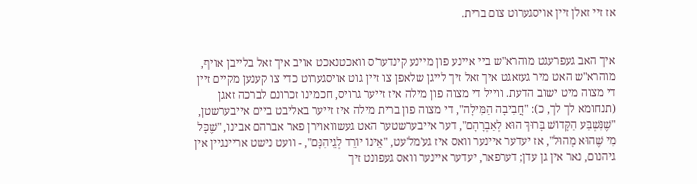אז זיי זאלן זיין אויסגערוט צום ברית.


איך האב געפרעגט מוהרא"ש ביי איינע פון מיינע קינדער'ס וואכטנאכט אויב איך זאל בלייבן אויף, מוהרא"ש האט מיר געזאגט איך זאל זיך לייגן שלאפן צו זיין גוט אויסגערוט כדי צו קענען מקיים זיין די מצוה מיט ישוב הדעת. ווייל די מצוה פון מילה איז זייער גרויס, חכמינו זכרונם לברכה זאגן (תנחומא לך לך, כ): "חֲבִיבָה הַמִּילָה", די מצוה פון ברית מילה איז זייער באליבט ביים אייבערשטן, "שֶׁנִּשְׁבַּע הַקָּדוֹשׁ בָּרוּךְ הוּא לְאַבְרָהָם", דער אייבערשטער האט געשוואוירן פאר אברהם אבינו, "שֶׁכָּל מִי שֶׁהוּא מָהוּל", אז יעדער איינער וואס איז גע'מל'עט, "אֵינוֹ יוֹרֵד לְגֵיהִנָּם", - וועט נישט אריינגיין אין גיהנום, נאר אין גן עדן; דערפאר, יעדער איינער וואס געפונט זיך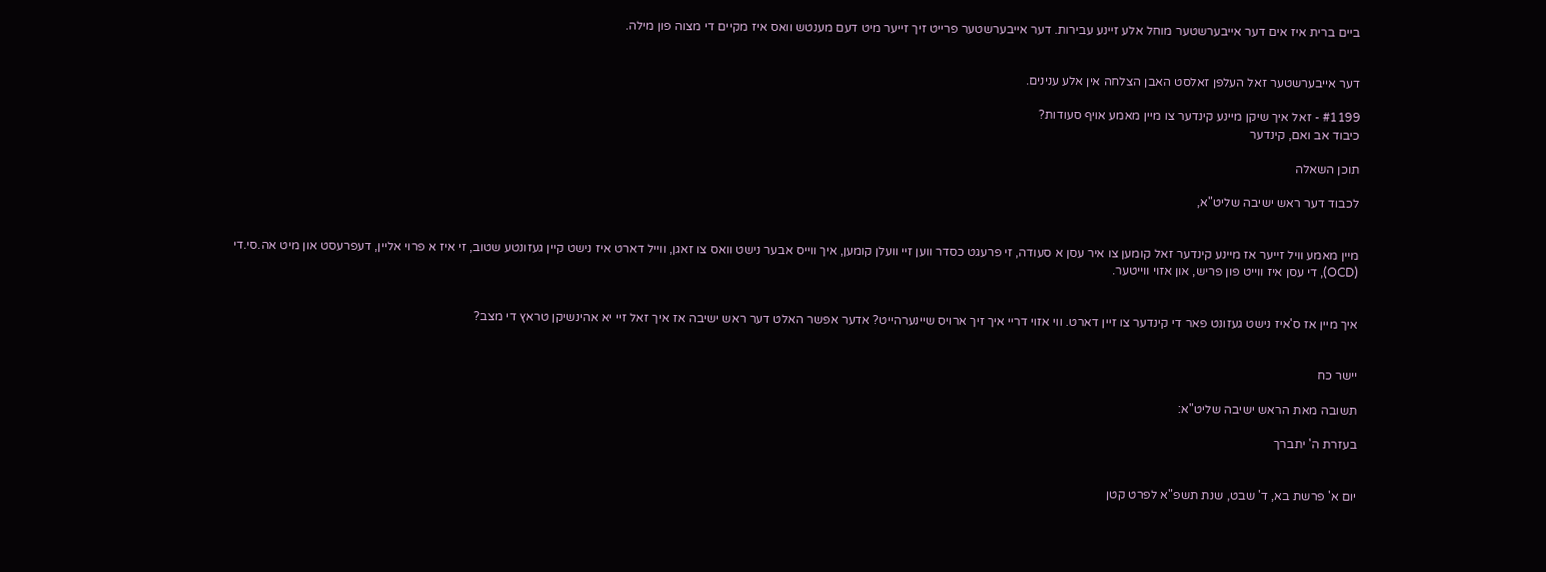ביים ברית איז אים דער אייבערשטער מוחל אלע זיינע עבירות. דער אייבערשטער פרייט זיך זייער מיט דעם מענטש וואס איז מקיים די מצוה פון מילה.


דער אייבערשטער זאל העלפן זאלסט האבן הצלחה אין אלע ענינים.

#1199 - זאל איך שיקן מיינע קינדער צו מיין מאמע אויף סעודות?
כיבוד אב ואם, קינדער

תוכן השאלה

לכבוד דער ראש ישיבה שליט"א,


מיין מאמע וויל זייער אז מיינע קינדער זאל קומען צו איר עסן א סעודה, זי פרעגט כסדר ווען זיי וועלן קומען, איך ווייס אבער נישט וואס צו זאגן, ווייל דארט איז נישט קיין געזונטע שטוב, זי איז א פרוי אליין, דעפרעסט און מיט אה.סי.די (OCD), די עסן איז ווייט פון פריש, און אזוי ווייטער.


איך מיין אז ס'איז נישט געזונט פאר די קינדער צו זיין דארט. ווי אזוי דריי איך זיך ארויס שיינערהייט? אדער אפשר האלט דער ראש ישיבה אז איך זאל זיי יא אהינשיקן טראץ די מצב?


יישר כח

תשובה מאת הראש ישיבה שליט"א:

בעזרת ה' יתברך


יום א' פרשת בא, ד' שבט, שנת תשפ"א לפרט קטן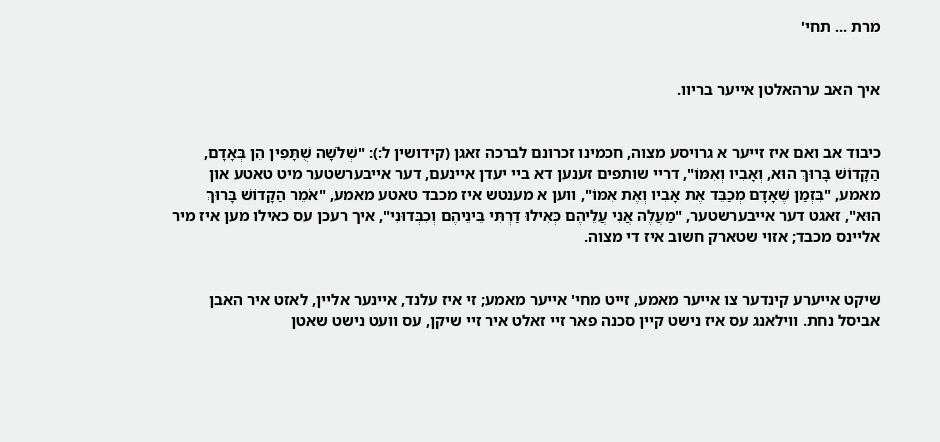מרת ... תחי'


איך האב ערהאלטן אייער בריוו.


כיבוד אב ואם איז זייער א גרויסע מצוה, חכמינו זכרונם לברכה זאגן (קידושין ל:): "שְׁלֹשָׁה שֻׁתָּפִין הֵן בְּאָדָם, הַקָדוֹשׁ בָּרוּךְ הוּא, וְאָבִיו וְאִמּוֹ", דריי שותפים זענען דא ביי יעדן איינעם, דער אייבערשטער מיט טאטע און מאמע, "בִּזְמַן שֶׁאָדָם מְכַבֵּד אֶת אָבִיו וְאֶת אִמּוֹ", ווען א מענטש איז מכבד טאטע מאמע, "אֹמֵר הַקָדוֹשׁ בָּרוּךְ הוּא", זאגט דער אייבערשטער, "מַעֲלֶה אֲנִי עֲלֵיהֶם כְּאִילוּ דַרְתִּי בֵּינֵיהֶם וְכִבְּדוּנִי", איך רעכן עס כאילו מען איז מיר אליינס מכבד; אזוי שטארק חשוב איז די מצוה.


שיקט אייערע קינדער צו אייער מאמע, זייט מחי' אייער מאמע; זי איז עלנד, איינער אליין, לאזט איר האבן אביסל נחת. ווילאנג עס איז נישט קיין סכנה פאר זיי זאלט איר זיי שיקן, עס וועט נישט שאטן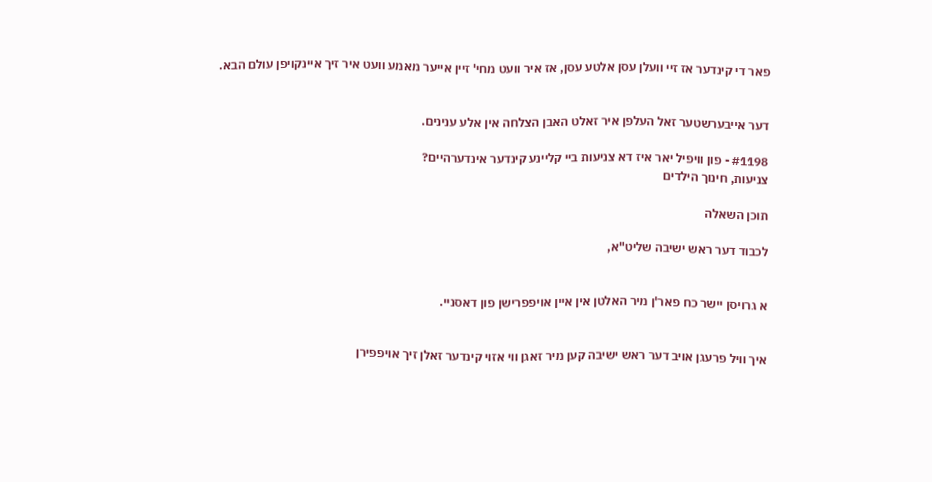פאר די קינדער אז זיי וועלן עסן אלטע עסן, אז איר וועט מחי' זיין אייער מאמע וועט איר זיך איינקויפן עולם הבא.


דער אייבערשטער זאל העלפן איר זאלט האבן הצלחה אין אלע ענינים.

#1198 - פון וויפיל יאר איז דא צניעות ביי קליינע קינדער אינדערהיים?
צניעות, חינוך הילדים

תוכן השאלה

לכבוד דער ראש ישיבה שליט"א,


א גרויסן יישר כח פאר'ן מיר האלטן אין איין אויפפרישן פון דאסניי.


איך וויל פרעגן אויב דער ראש ישיבה קען מיר זאגן ווי אזוי קינדער זאלן זיך אויפפירן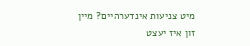מיט צניעות אינדערהיים? מיין זון איז יעצט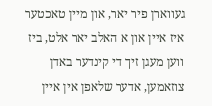געווארן פיר יאר, און מיין טאכטער איז איין און א האלב יאר אלט, ביז ווען מעגן זיך די קינדער באדן צוזאמען, אדער שלאפן אין איין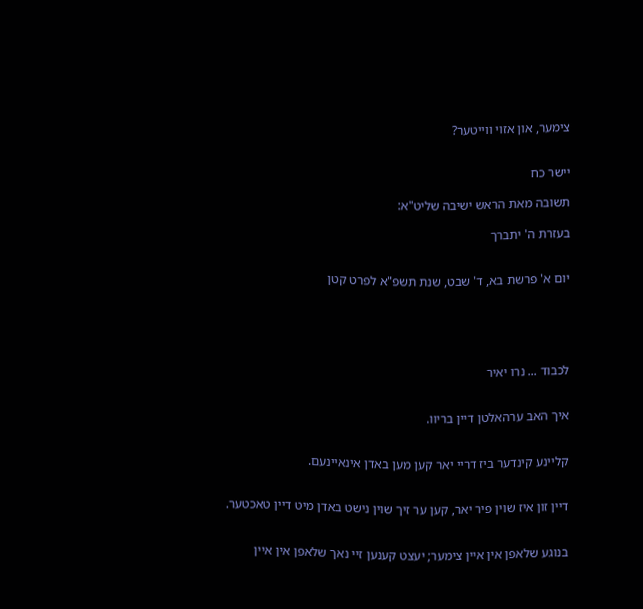צימער, און אזוי ווייטער?


יישר כח

תשובה מאת הראש ישיבה שליט"א:

בעזרת ה' יתברך


יום א' פרשת בא, ד' שבט, שנת תשפ"א לפרט קטן





לכבוד ... נרו יאיר


איך האב ערהאלטן דיין בריוו.


קליינע קינדער ביז דריי יאר קען מען באדן אינאיינעם.


דיין זון איז שוין פיר יאר, קען ער זיך שוין נישט באדן מיט דיין טאכטער.


בנוגע שלאפן אין איין צימער; יעצט קענען זיי נאך שלאפן אין איין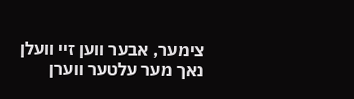צימער, אבער ווען זיי וועלן נאך מער עלטער ווערן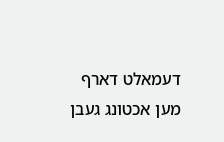דעמאלט דארף מען אכטונג געבן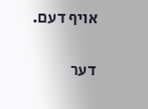אויף דעם.


דער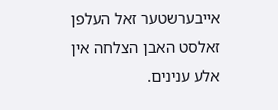אייבערשטער זאל העלפן זאלסט האבן הצלחה אין אלע ענינים.